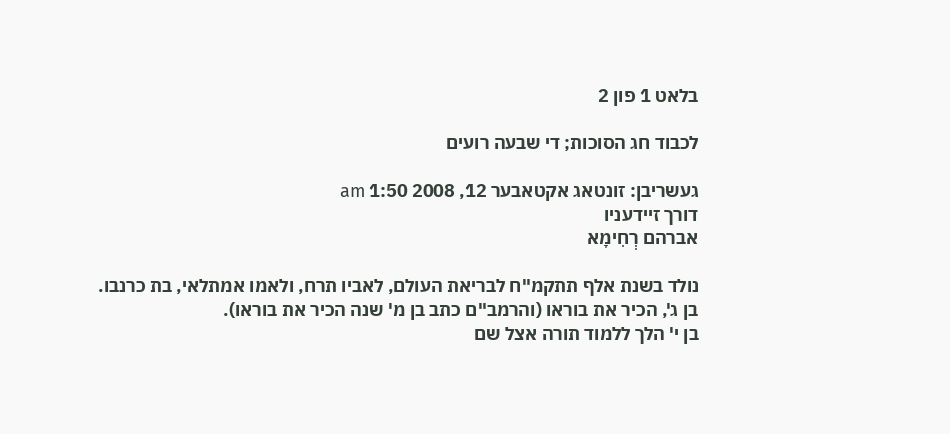בלאט 1 פון 2

לכבוד חג הסוכות; די שבעה רועים

געשריבן: זונטאג אקטאבער 12, 2008 1:50 am
דורך זיידעניו
אברהם רְחִימָא

נולד בשנת אלף תתקמ"ח לבריאת העולם, לאביו תרח, ולאמו אמתלאי, בת כרנבו.
בן ג', הכיר את בוראו (והרמב"ם כתב בן מ' שנה הכיר את בוראו).
בן י' הלך ללמוד תורה אצל שם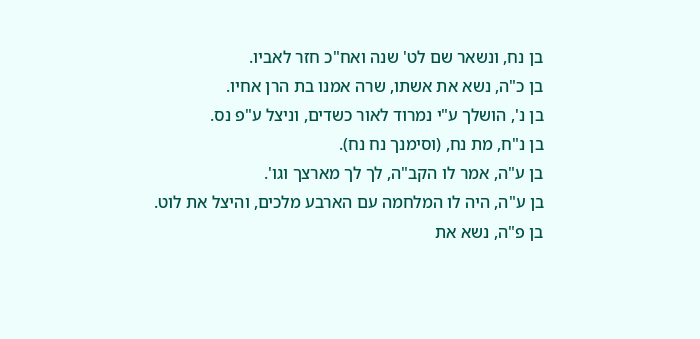בן נח, ונשאר שם לט' שנה ואח"כ חזר לאביו.
בן כ"ה, נשא את אשתו, שרה אמנו בת הרן אחיו.
בן נ', הושלך ע"י נמרוד לאור כשדים, וניצל ע"פ נס.
בן נ"ח, מת נח, (וסימנך נח נח).
בן ע"ה, אמר לו הקב"ה, לך לך מארצך וגו'.
בן ע"ה, היה לו המלחמה עם הארבע מלכים, והיצל את לוט.
בן פ"ה, נשא את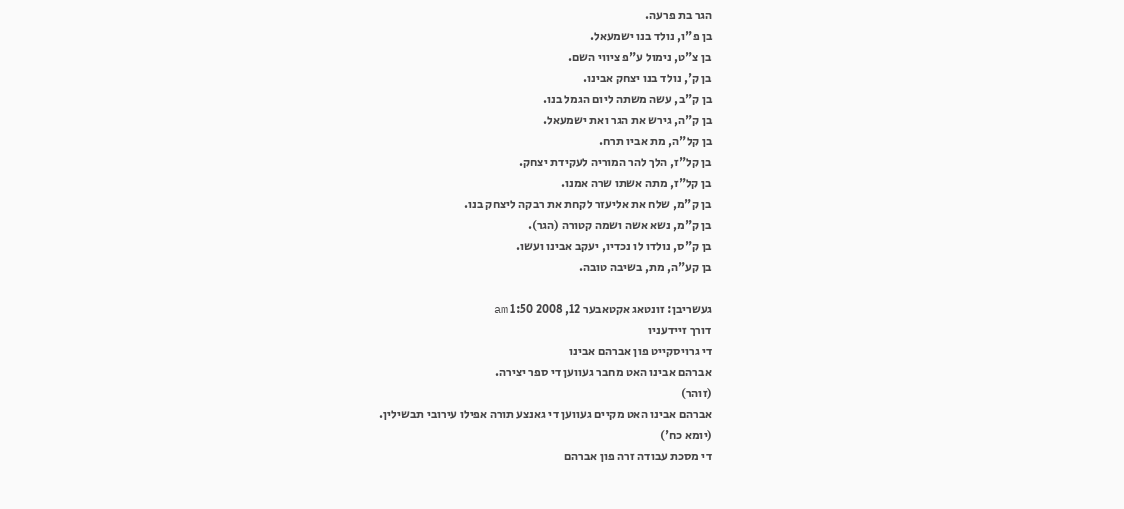הגר בת פרעה.
בן פ"ו, נולד בנו ישמעאל.
בן צ"ט, נימול ע"פ ציווי השם.
בן ק', נולד בנו יצחק אבינו.
בן ק"ב, עשה משתה ליום הגמל בנו.
בן ק"ה, גירש את הגר ואת ישמעאל.
בן קל"ה, מת אביו תרח.
בן קל"ז, הלך להר המוריה לעקידת יצחק.
בן קל"ז, מתה אשתו שרה אמנו.
בן ק"מ, שלח את אליעזר לקחת את רבקה ליצחק בנו.
בן ק"מ, נשא אשה ושמה קטורה (הגר).
בן ק"ס, נולדו לו נכדיו, יעקב אבינו ועשו.
בן קע"ה, מת, בשיבה טובה.

געשריבן: זונטאג אקטאבער 12, 2008 1:50 am
דורך זיידעניו
די גרויסקייט פון אברהם אבינו
אברהם אבינו האט מחבר געווען די ספר יצירה.
(זוהר)
אברהם אבינו האט מקיים געווען די גאנצע תורה אפילו עירובי תבשילין.
(יומא כח')
די מסכת עבודה זרה פון אברהם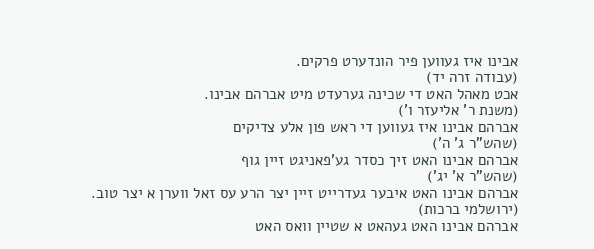אבינו איז געווען פיר הונדערט פרקים.
(עבודה זרה יד)
אכט מאהל האט די שכינה גערעדט מיט אברהם אבינו.
(משנת ר' אליעזר ו')
אברהם אבינו איז געווען די ראש פון אלע צדיקים
(שהש"ר ג' ה')
אברהם אבינו האט זיך כסדר גע'פאניגט זיין גוף
(שהש"ר א' יג')
אברהם אבינו האט איבער געדרייט זיין יצר הרע עס זאל ווערן א יצר טוב.
(ירושלמי ברכות)
אברהם אבינו האט געהאט א שטיין וואס האט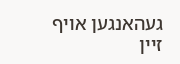געהאנגען אויף זיין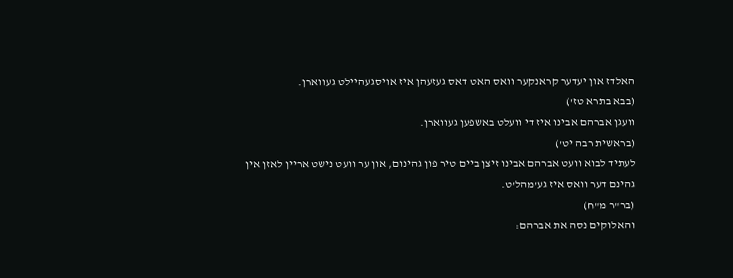האלדז און יעדער קראנקער וואס האט דאס געזעהן איז אויסגעהיילט געווארן.
(בבא בתרא טז')
וועגן אברהם אבינו איז די וועלט באשפען געווארן.
(בראשית רבה יט')
לעתיד לבוא וועט אברהם אבינו זיצן ביים טיר פון גהינום, און ער וועט נישט אריין לאזן אין גהינם דער וואס איז גע'מהל'ט.
(בר"ר מ"ח)
והאלוקים נסה את אברהם: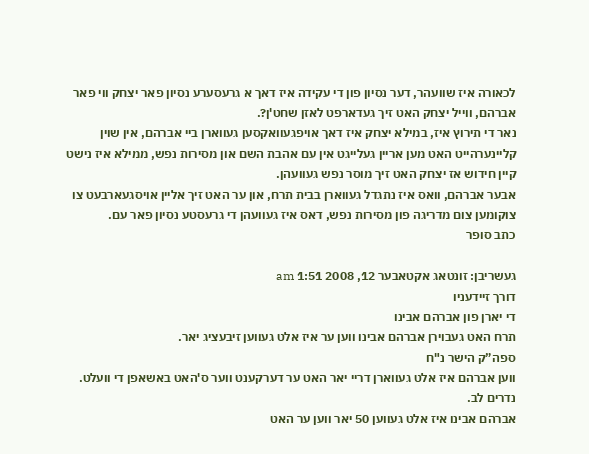לכאורה איז שוועהר, דער נסיון פון די עקידה איז דאך א גרעסערע נסיון פאר יצחק ווי פאר אברהם, ווייל יצחק האט זיך געדארפט לאזן שחט'ן?.
נאר די תירוץ איז, במילא יצחק איז דאך אויפגעוואקסען געווארן ביי אברהם, אין שוין קליינערהייט האט מען אריין געלייגט אין עם אהבת השם און מסירות נפש, ממילא איז נישט קיין חידוש אז יצחק האט זיך מוסר נפש געוועהן.
אבער אברהם, וואס איז נתגדל געווארן בבית תרח, און ער האט זיך אליין אויסגעארבעט צו צוקומען צום מדריגה פון מסירות נפש, דאס איז געוועהן די גרעסטע נסיון פאר עם.
כתב סופר

געשריבן: זונטאג אקטאבער 12, 2008 1:51 am
דורך זיידעניו
די יארן פון אברהם אבינו
תרח האט געבוירן אברהם אבינו ווען ער איז אלט געווען זיבעציג יאר.
ספה”ק הישר נ"ח
ווען אברהם איז אלט געווארן דריי יאר האט ער דערקענט ווער ס'האט באשאפן די וועלט.
נדרים לב.
אברהם אבינו איז אלט געווען 50 יאר ווען ער האט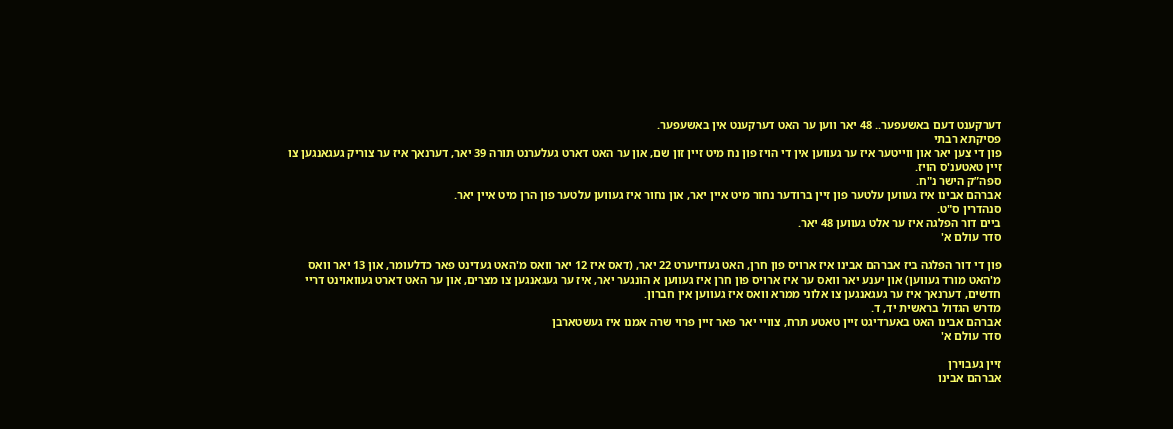דערקענט דעם באשעפער.. 48 יאר ווען ער האט דערקענט אין באשעפער.
פסיקתא רבתי
פון די צען יאר און ווייטער איז ער געווען אין די הויז פון נח מיט זיין זון שם, און ער האט דארט געלערנט תורה 39 יאר, דערנאך איז ער צוריק געגאנגען צו זיין טאטענ'ס הויז.
ספה”ק הישר נ"ח.
אברהם אבינו איז געווען עלטער פון זיין ברודער נחור מיט איין יאר, און נחור איז געווען עלטער פון הרן מיט איין יאר.
סנהדרין ס"ט.
ביים דור הפלגה איז ער אלט געווען 48 יאר.
סדר עולם א'

פון די דור הפלגה ביז אברהם אבינו איז ארויס פון חרן, האט געדויערט 22 יאר, (דאס איז 12 יאר וואס מ'האט געדינט פאר כדלעומר, און 13 יאר וואס מ'האט מורד געווען) און יענע יאר וואס ער איז ארויס פון חרן איז געווען א הונגער יאר, איז ער געגאנגען צו מצרים, און ער האט דארט געוואוינט דריי חדשים, דערנאך איז ער געגאנגען צו אלוני ממרא וואס איז געווען אין חברון.
מדרש הגדול בראשית יד, ד.
אברהם אבינו האט באערדיגט זיין טאטע תרח, צוויי יאר פאר זיין פרוי שרה אמנו איז געשטארבן
סדר עולם א'

זיין געבוירן
אברהם אבינו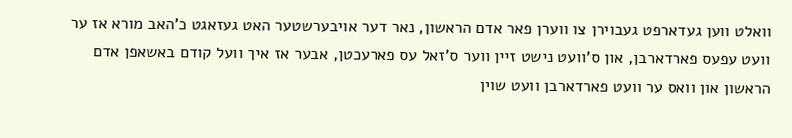וואלט ווען געדארפט געבוירן צו ווערן פאר אדם הראשון, נאר דער אויבערשטער האט געזאגט כ'האב מורא אז ער וועט עפעס פארדארבן, און ס'וועט נישט זיין ווער ס'זאל עס פארעכטן, אבער אז איך וועל קודם באשאפן אדם הראשון און וואס ער וועט פארדארבן וועט שוין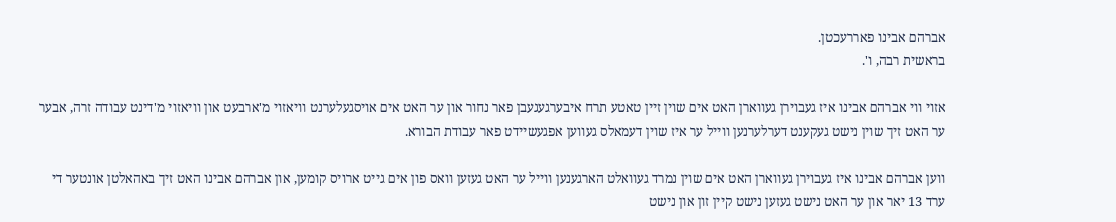אברהם אבינו פאררעכטן.
בראשית רבה, ו'.

אזוי ווי אברהם אבינו איז געבוירן געווארן האט אים שוין זיין טאטע תרח איבערגעגעבן פאר נחור און ער האט אים אויסגעלערנט וויאזוי מ'ארבעט און וויאזוי מ'דינט עבודה זרה, אבער ער האט זיך שוין נישט געקענט דערלערנען ווייל ער איז שוין דעמאלס געווען אפגעשיידט פאר עבודת הבורא.

ווען אברהם אבינו איז געבוירן געווארן האט אים שוין נמרד געוואלט הארגענען ווייל ער האט געזען וואס פון אים גייט ארויס קומען, און אברהם אבינו האט זיך באהאלטן אונטער די ערד 13 יאר און ער האט נישט געזען נישט קיין זון און נישט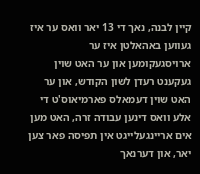קיין לבנה, נאך די 13 יאר וואס ער איז געווען באהאלטן איז ער ארויסגעקומען און ער האט שוין געקענט רעדן לשון הקודש, און ער האט שוין דעמאלס פארמיאוס'ט די אלע וואס דינען עבודה זרה, האט מען אים אריינגעלייגט אין תפיסה פאר צען יאר, און דערנאך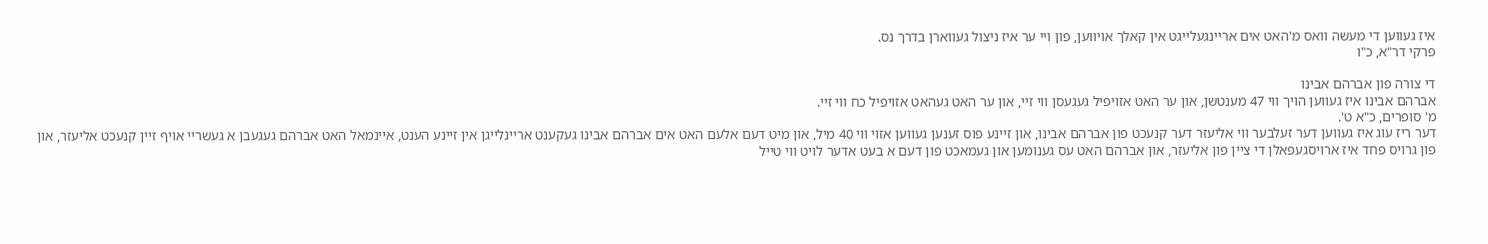איז געווען די מעשה וואס מ'האט אים אריינגעלייגט אין קאלך אויווען, פון ויי ער איז ניצול געווארן בדרך נס.
פרקי דר"א, כ"ו

די צורה פון אברהם אבינו
אברהם אבינו איז געווען הויך ווי 47 מענטשן, און ער האט אזויפיל געגעסן ווי זיי, און ער האט געהאט אזויפיל כח ווי זיי.
מ' סופרים, כ"א ט'.
דער ריז עוג איז געווען דער זעלבער ווי אליעזר דער קנעכט פון אברהם אבינו, און זיינע פוס זענען געווען אזוי ווי 40 מיל, און מיט דעם אלעם האט אים אברהם אבינו געקענט אריינלייגן אין זיינע הענט, איינמאל האט אברהם געגעבן א געשריי אויף זיין קנעכט אליעזר, און פון גרויס פחד איז ארויסגעפאלן די ציין פון אליעזר, און אברהם האט עס גענומען און געמאכט פון דעם א בעט אדער לויט ווי טייל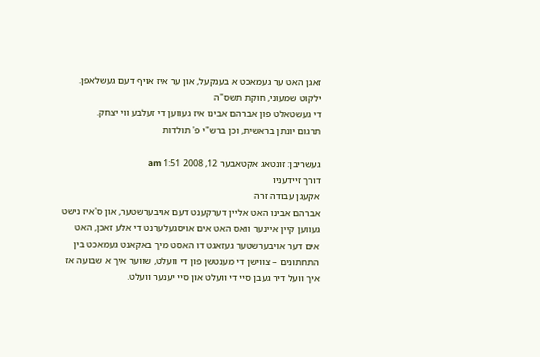זאגן האט ער געמאכט א בענקעל, און ער איז אויף דעם געשלאפן.
ילקוט שמעוני, חוקת תשס"ה
די געשטאלט פון אברהם אבינו איז געווען די זעלבע ווי יצחק.
תרגום יונתן בראשית, וכן ברש"י פ' תולדות

געשריבן: זונטאג אקטאבער 12, 2008 1:51 am
דורך זיידעניו
אקעגן עבודה זרה
אברהם אבינו האט אליין דערקענט דעם אויבערשטער, און ס'איז נישט געווען קיין איינער וואס האט אים אויסגעלערנט די אלע זאכן, האט אים דער אויבערשטער געזאגט דו האסט מיך באקאנט געמאכט בין התחתונים – צווישן די מענטשן פון די וועלט, שווער איך א שבועה אז איך וועל דיר געבן סיי די וועלט און סיי יענער וועלט.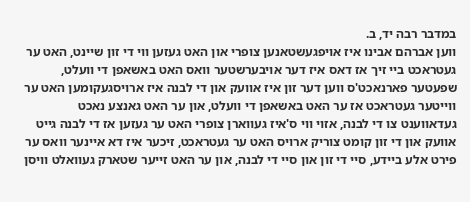במדבר רבה יד, ב.
ווען אברהם אבינו איז אויפגעשטאנען צופרי און האט געזען ווי די זון שיינט, האט ער געטראכט ביי זיך אז דאס איז דער אויבערשטער וואס האט באשאפן די וועלט, שפעטער פארנאכט'ס ווען דער זון איז אוועק און די לבנה איז ארויסגעקומען האט ער ווייטער געטראכט אז ער האט באשאפן די וועלט, און ער האט גאנצע נאכט געדאווענט צו די לבנה, אזוי ווי ס'איז געווארן צופרי האט ער געזען אז די לבנה גייט אוועק און די זון קומט צוריק ארויס האט ער געטראכט, זיכער איז דא איינער וואס ער פירט אלע ביידע, סיי די זון און סיי די לבנה, און ער האט זייער שטארק געוואלט וויסן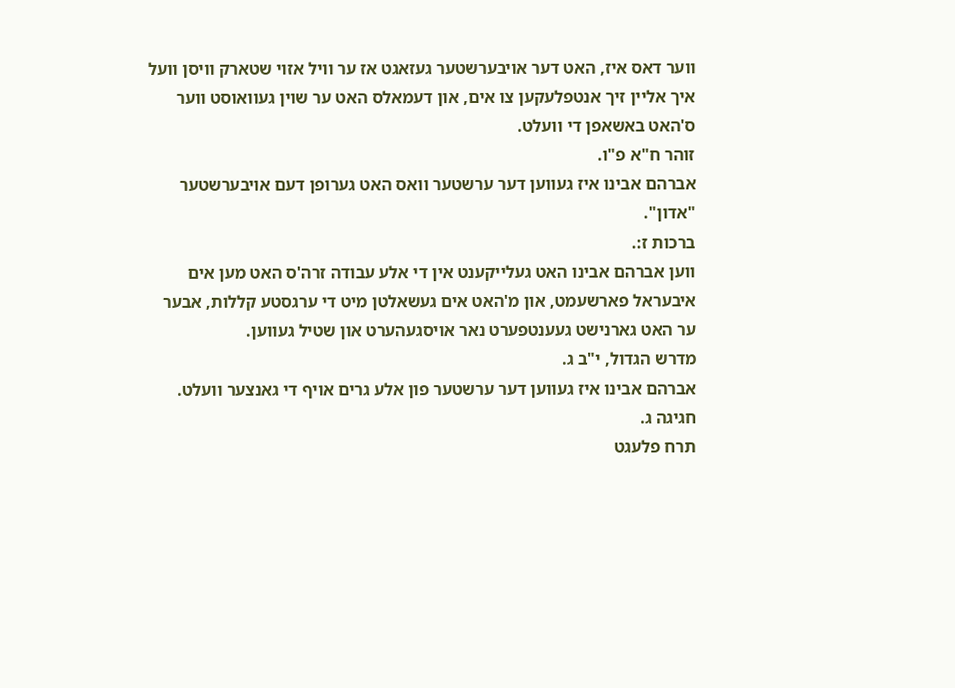ווער דאס איז, האט דער אויבערשטער געזאגט אז ער וויל אזוי שטארק וויסן וועל איך אליין זיך אנטפלעקען צו אים, און דעמאלס האט ער שוין געוואוסט ווער ס'האט באשאפן די וועלט.
זוהר ח"א פ"ו.
אברהם אבינו איז געווען דער ערשטער וואס האט גערופן דעם אויבערשטער "אדון".
ברכות ז:.
ווען אברהם אבינו האט געלייקענט אין די אלע עבודה זרה'ס האט מען אים איבעראל פארשעמט, און מ'האט אים געשאלטן מיט די ערגסטע קללות, אבער ער האט גארנישט געענטפערט נאר אויסגעהערט און שטיל געווען.
מדרש הגדול, י"ב ג.
אברהם אבינו איז געווען דער ערשטער פון אלע גרים אויף די גאנצער וועלט.
חגיגה ג.
תרח פלעגט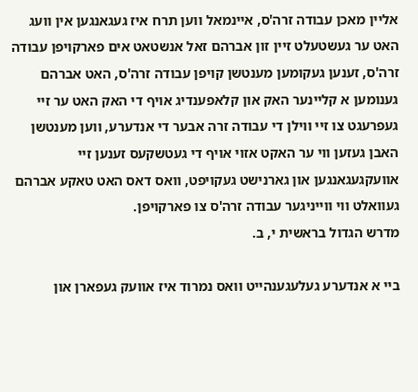אליין מאכן עבודה זרה'ס, איינמאל ווען תרח איז געגאנגען אין וועג האט ער געשטעלט זיין זון אברהם זאל אנשטאט אים פארקויפן עבודה זרה'ס, זענען געקומען מענטשן קויפן עבודה זרה'ס, האט אברהם גענומען א קליינער האק און קלאפענדיג אויף די האק האט ער זיי געפרעגט צו זיי ווילן די עבודה זרה אבער די אנדערע, ווען מענטשן האבן געזען ווי ער האקט אזוי אויף די געטשקעס זענען זיי אוועקגעגאנגען און גארנישט געקויפט, וואס דאס האט טאקע אברהם געוואלט ווי ווייניגער עבודה זרה'ס צו פארקויפן.
מדרש הגדול בראשית י, ב.

ביי א אנדערע געלעגענהייט וואס נמרוד איז אוועק געפארן און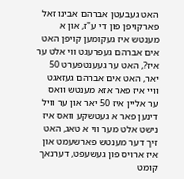האט געבעטן אברהם אבינו זאל פארקויפן פון די ע"ז, און א מענטש איז געקומען קויפן האט אים אברהם געפרעגט ווי אלט ער איז?, האט ער געענטפערט 50 יאר, האט אים אברהם געזאגט וויי איז פאר אזא מענטש וואס ער אליין איז 50 יאר און ער וויל דינען פאר א געטשקע וואס איז נישט אלט מער ווי א טאג, האט זיך דער מענטש פארשעמט און איז ארויס פון געשעפט, דערנאך קומט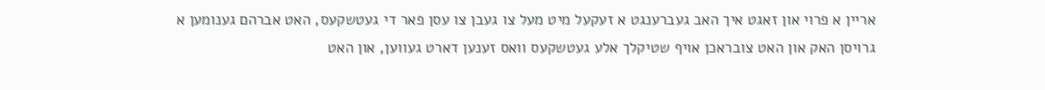אריין א פרוי און זאגט איך האב געברענגט א זעקעל מיט מעל צו געבן צו עסן פאר די געטשקעס, האט אברהם גענומען א גרויסן האק און האט צובראכן אויף שטיקלך אלע געטשקעס וואס זענען דארט געווען, און האט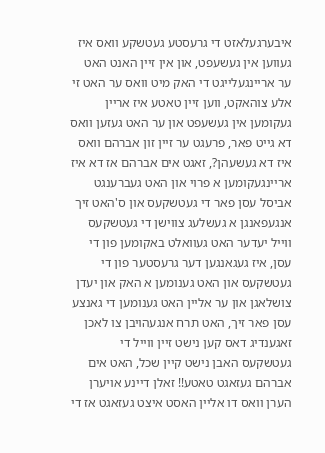איבערגעלאזט די גרעסטע געטשקע וואס איז געווען אין געשעפט, און אין זיין האנט האט ער אריינגעלייגט די האק מיט וואס ער האט זי אלע צוהאקט, ווען זיין טאטע איז אריין געקומען אין געשעפט און ער האט געזען וואס דא גייט פאר, פרעגט ער זיין זון אברהם וואס איז דא געשעהן?, זאגט אים אברהם אז דא איז אריינגעקומען א פרוי און האט געברענגט אביסל עסן פאר די געטשקעס און ס'האט זיך אנגעפאנגן א געשלעג צווישן די געטשקעס ווייל יעדער האט געוואלט באקומען פון די עסן, איז געגאנגען דער גרעסטער פון די געטשקעס און האט גענומען א האק און יעדן צושלאגן און ער אליין האט גענומען די גאנצע עסן פאר זיך, האט תרח אנגעהויבן צו לאכן זאגענדיג דאס קען נישט זיין ווייל די געטשקעס האבן נישט קיין שכל, האט אים אברהם געזאגט טאטע!! זאלן דיינע אויערן הערן וואס דו אליין האסט איצט געזאגט אז די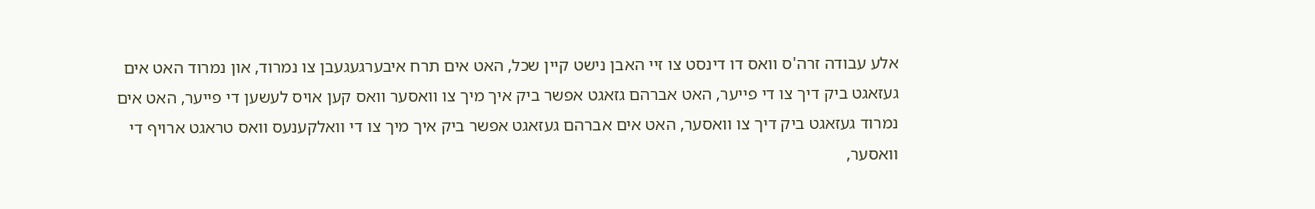אלע עבודה זרה'ס וואס דו דינסט צו זיי האבן נישט קיין שכל, האט אים תרח איבערגעגעבן צו נמרוד, און נמרוד האט אים געזאגט ביק דיך צו די פייער, האט אברהם גזאגט אפשר ביק איך מיך צו וואסער וואס קען אויס לעשען די פייער, האט אים נמרוד געזאגט ביק דיך צו וואסער, האט אים אברהם געזאגט אפשר ביק איך מיך צו די וואלקענעס וואס טראגט ארויף די וואסער,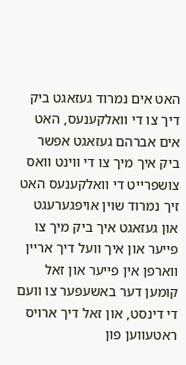האט אים נמרוד געזאגט ביק דיך צו די וואלקענעס, האט אים אברהם געזאגט אפשר ביק איך מיך צו די ווינט וואס צושפרייט די וואלקענעס האט זיך נמרוד שוין אויפגערעגט און געזאגט איך ביק מיך צו פייער און איך וועל דיך אריין ווארפן אין פייער און זאל קומען דער באשעפער צו וועם די דינסט, און זאל דיך ארויס ראטעווען פון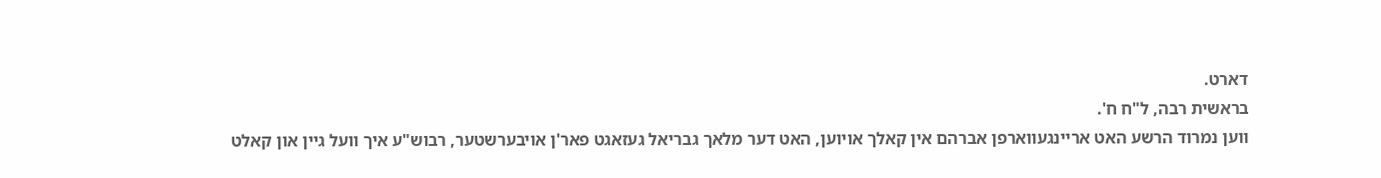דארט.
בראשית רבה, ל"ח ח'.
ווען נמרוד הרשע האט אריינגעווארפן אברהם אין קאלך אויוען, האט דער מלאך גבריאל געזאגט פאר'ן אויבערשטער, רבוש"ע איך וועל גיין און קאלט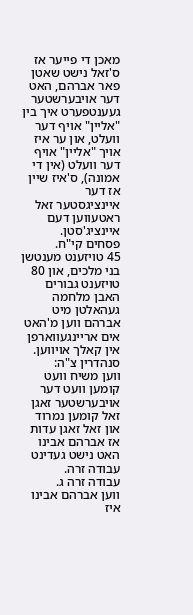מאכן די פייער אז ס'זאל נישט שאטן פאר אברהם, האט דער אויבערשטער געענטפערט איך בין "אליין" אויף דער וועלט, און ער איז אויך "אליין" אויף דער וועלט (אין די אמונה), ס'איז שיין אז דער איינציגסטער זאל ראטעווען דעם איינציג'סטן.
פסחים קי"ח.
45 טויזענט מענטשן בני מלכים, און 80 טויזענט גבורים האבן מלחמה געהאלטן מיט אברהם ווען מ'האט אים אריינגעווארפן אין קאלך אויווען.
סנהדרין צ"ה:
ווען משיח וועט קומען וועט דער אויבערשטער זאגן זאל קומען נמרוד און זאל זאגן עדות אז אברהם אבינו האט נישט געדינט עבודה זרה.
עבודה זרה ג.
ווען אברהם אבינו איז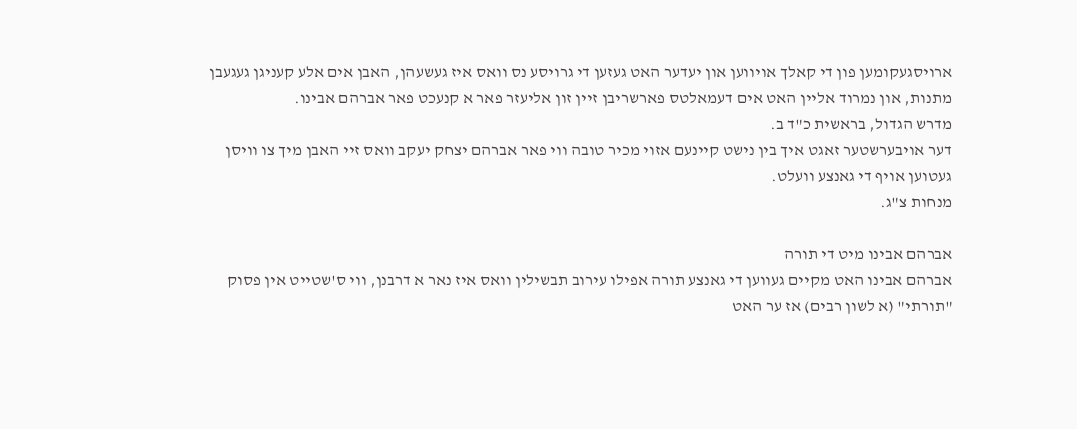ארויסגעקומען פון די קאלך אויווען און יעדער האט געזען די גרויסע נס וואס איז געשעהן, האבן אים אלע קעניגן געגעבן מתנות, און נמרוד אליין האט אים דעמאלטס פארשריבן זיין זון אליעזר פאר א קנעכט פאר אברהם אבינו.
מדרש הגדול, בראשית כ"ד ב.
דער אויבערשטער זאגט איך בין נישט קיינעם אזוי מכיר טובה ווי פאר אברהם יצחק יעקב וואס זיי האבן מיך צו וויסן געטוען אויף די גאנצע וועלט.
מנחות צ"ג.

אברהם אבינו מיט די תורה
אברהם אבינו האט מקיים געווען די גאנצע תורה אפילו עירוב תבשילין וואס איז נאר א דרבנן, ווי ס'שטייט אין פסוק "תורתי" (א לשון רבים) אז ער האט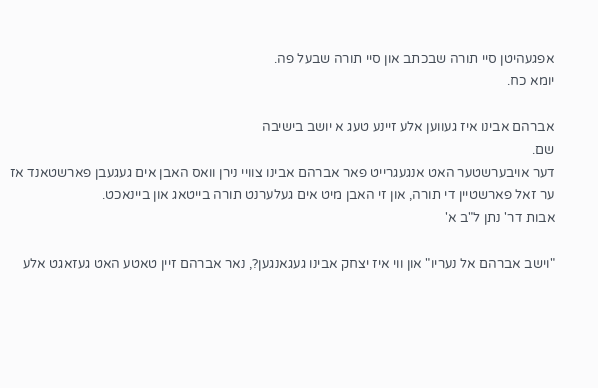אפגעהיטן סיי תורה שבכתב און סיי תורה שבעל פה.
יומא כח.

אברהם אבינו איז געווען אלע זיינע טעג א יושב בישיבה
שם.
דער אויבערשטער האט אנגעגרייט פאר אברהם אבינו צוויי נירן וואס האבן אים געגעבן פארשטאנד אז ער זאל פארשטיין די תורה, און זי האבן מיט אים געלערנט תורה בייטאג און ביינאכט.
אבות דר' נתן ל"ב א'

"וישב אברהם אל נעריו" און ווי איז יצחק אבינו געגאנגען?, נאר אברהם זיין טאטע האט געזאגט אלע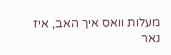מעלות וואס איך האב, איז נאר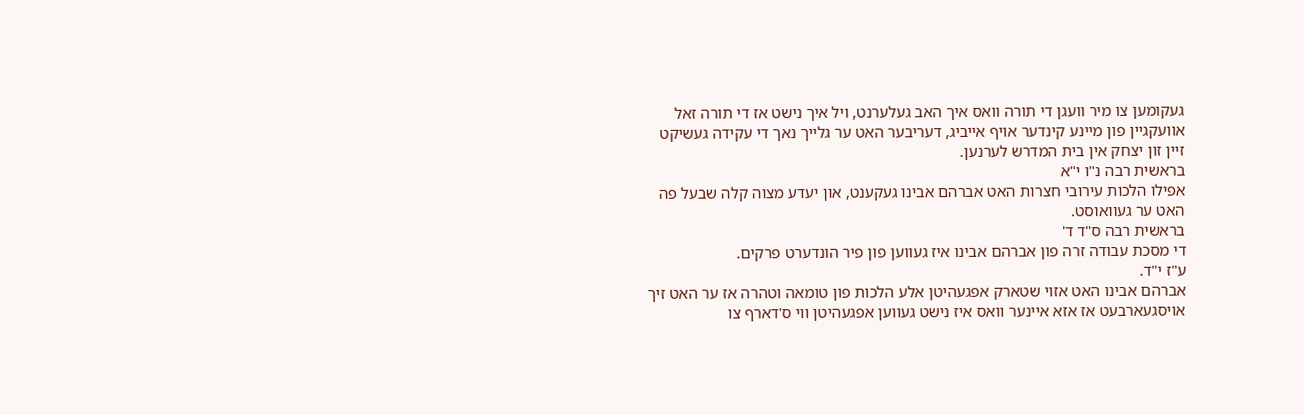געקומען צו מיר וועגן די תורה וואס איך האב געלערנט, ויל איך נישט אז די תורה זאל אוועקגיין פון מיינע קינדער אויף אייביג, דעריבער האט ער גלייך נאך די עקידה געשיקט זיין זון יצחק אין בית המדרש לערנען.
בראשית רבה נ"ו י"א
אפילו הלכות עירובי חצרות האט אברהם אבינו געקענט, און יעדע מצוה קלה שבעל פה האט ער געוואוסט.
בראשית רבה ס"ד ד'
די מסכת עבודה זרה פון אברהם אבינו איז געווען פון פיר הונדערט פרקים.
ע"ז י"ד.
אברהם אבינו האט אזוי שטארק אפגעהיטן אלע הלכות פון טומאה וטהרה אז ער האט זיך אויסגעארבעט אז אזא איינער וואס איז נישט געווען אפגעהיטן ווי ס'דארף צו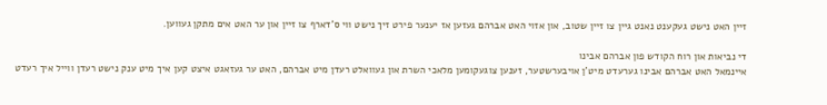זיין האט נישט געקענט נאנט גיין צו זיין שטוב, און אזוי האט אברהם געזען אז יענער פירט זיך נישט ווי ס'דארף צו זיין און ער האט אים מתקן געווען.

די נביאות און רוח הקודש פון אברהם אבינו
איינמאל האט אברהם אבינו גערעדט מיט'ן אויבערשטער, זענען צוגעקומען מלאכי השרת און געוואלט רעדן מיט אברהם, האט ער געזאגט איצט קען איך מיט ענק נישט רעדן ווייל איך רעדט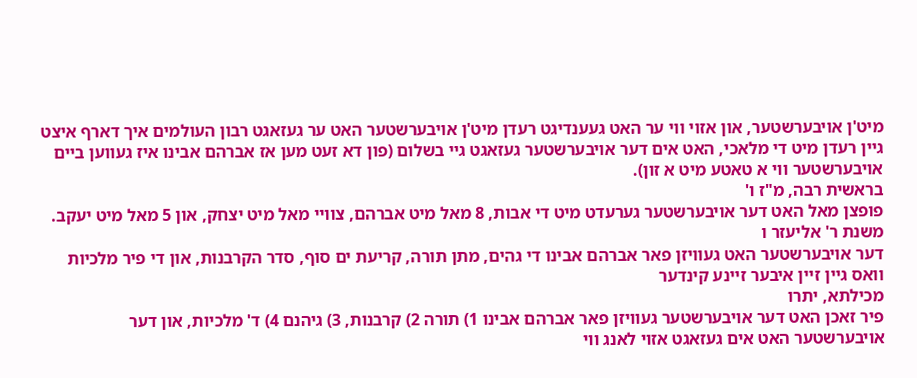מיט'ן אויבערשטער, און אזוי ווי ער האט געענדיגט רעדן מיט'ן אויבערשטער האט ער געזאגט רבון העולמים איך דארף איצט גיין רעדן מיט די מלאכי, האט אים דער אויבערשטער געזאגט גיי בשלום (פון דא זעט מען אז אברהם אבינו איז געווען ביים אויבערשטער ווי א טאטע מיט א זון).
בראשית רבה, מ"ז ו'
פופצן מאל האט דער אויבערשטער גערעדט מיט די אבות, 8 מאל מיט אברהם, צוויי מאל מיט יצחק, און 5 מאל מיט יעקב.
משנת ר' אליעזר ו
דער אויבערשטער האט געוויזן פאר אברהם אבינו די גהים, מתן תורה, קריעת ים סוף, סדר הקרבנות, און די פיר מלכיות וואס גיין זיין איבער זיינע קינדער
מכילתא, יתרו
פיר זאכן האט דער אויבערשטער געוויזן פאר אברהם אבינו 1) תורה 2) קרבנות, 3) גיהנם 4) ד' מלכיות, און דער אויבערשטער האט אים געזאגט אזוי לאנג ווי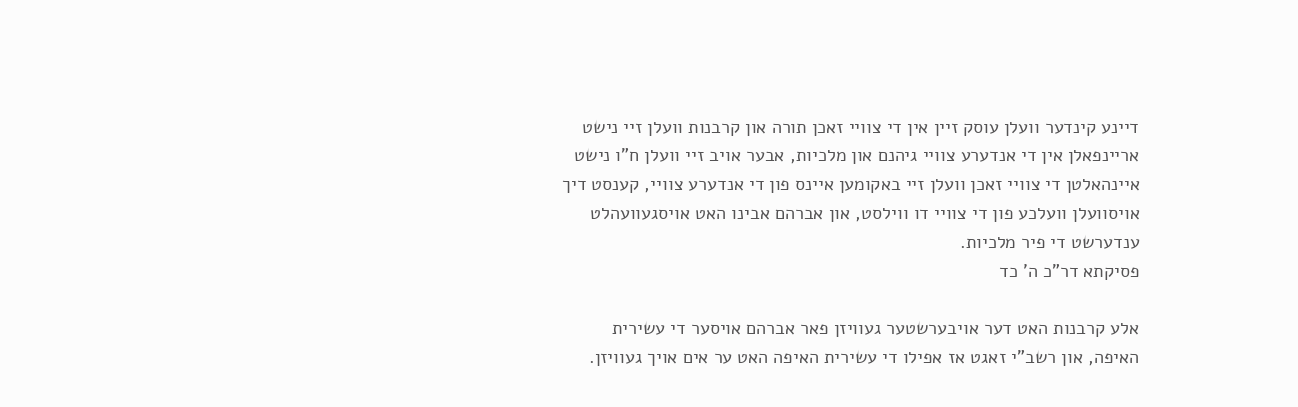דיינע קינדער וועלן עוסק זיין אין די צוויי זאכן תורה און קרבנות וועלן זיי נישט אריינפאלן אין די אנדערע צוויי גיהנם און מלכיות, אבער אויב זיי וועלן ח"ו נישט איינהאלטן די צוויי זאכן וועלן זיי באקומען איינס פון די אנדערע צוויי, קענסט דיך אויסוועלן וועלכע פון די צוויי דו ווילסט, און אברהם אבינו האט אויסגעוועהלט ענדערשט די פיר מלכיות.
פסיקתא דר"כ ה' כד

אלע קרבנות האט דער אויבערשטער געוויזן פאר אברהם אויסער די עשירית האיפה, און רשב"י זאגט אז אפילו די עשירית האיפה האט ער אים אויך געוויזן.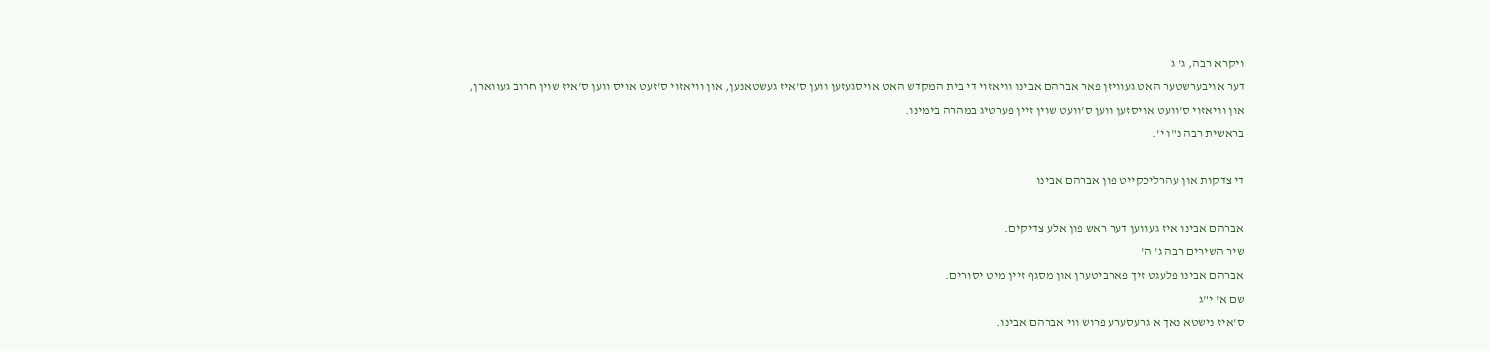ויקרא רבה, ג' ג
דער אויבערשטער האט געוויזן פאר אברהם אבינו וויאזוי די בית המקדש האט אויסגעזען ווען ס'איז געשטאנען, און וויאזוי ס'זעט אויס ווען ס'איז שוין חרוב געווארן, און וויאזוי ס'וועט אויסזען ווען ס'וועט שוין זיין פערטיג במהרה בימינו.
בראשית רבה נ"ו י'.

די צדקות און עהרליכקייט פון אברהם אבינו

אברהם אבינו איז געווען דער ראש פון אלע צדיקים.
שיר השירים רבה ג' ה'
אברהם אבינו פלעגט זיך פארביטערן און מסגף זיין מיט יסורים.
שם א' י"ג
ס'איז נישטא נאך א גרעסערע פרוש ווי אברהם אבינו.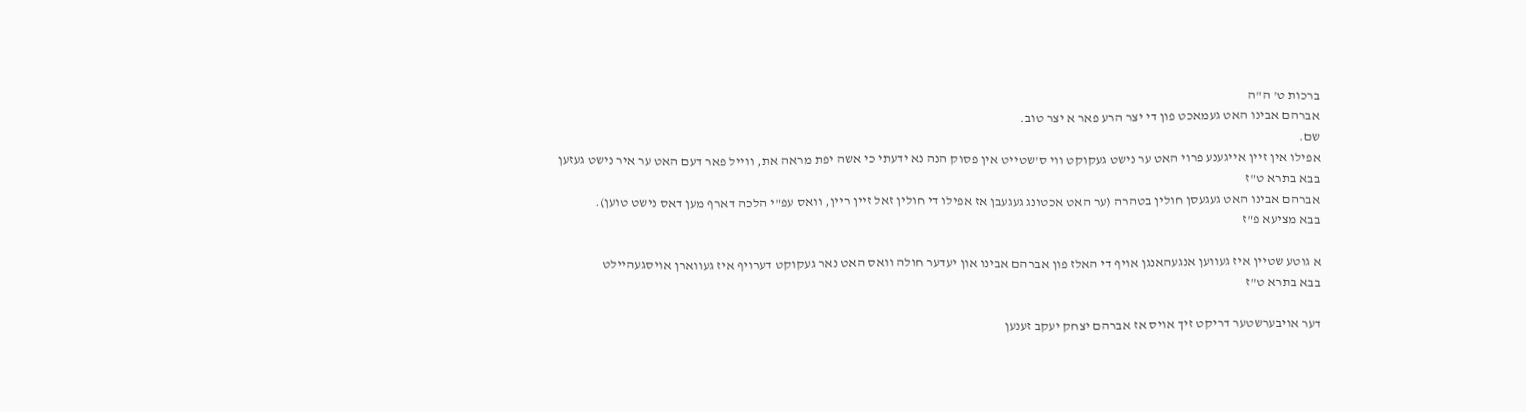ברכות ט' ה"ה
אברהם אבינו האט געמאכט פון די יצר הרע פאר א יצר טוב.
שם.
אפילו אין זיין אייגענע פרוי האט ער נישט געקוקט ווי ס'שטייט אין פסוק הנה נא ידעתי כי אשה יפת מראה את, ווייל פאר דעם האט ער איר נישט געזען
בבא בתרא ט"ז
אברהם אבינו האט געגעסן חולין בטהרה (ער האט אכטונג געגעבן אז אפילו די חולין זאל זיין ריין, וואס עפ"י הלכה דארף מען דאס נישט טוען).
בבא מציעא פ"ז

א גוטע שטיין איז געווען אנגעהאנגן אויף די האלז פון אברהם אבינו און יעדער חולה וואס האט נאר געקוקט דערויף איז געווארן אויסגעהיילט
בבא בתרא ט"ז

דער אויבערשטער דריקט זיך אויס אז אברהם יצחק יעקב זענען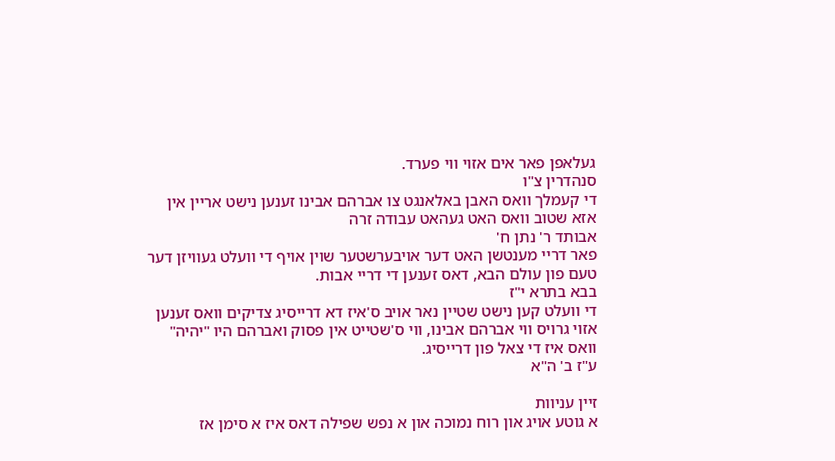געלאפן פאר אים אזוי ווי פערד.
סנהדרין צ"ו
די קעמלך וואס האבן באלאנגט צו אברהם אבינו זענען נישט אריין אין אזא שטוב וואס האט געהאט עבודה זרה
אבותד ר' נתן ח'
פאר דריי מענטשן האט דער אויבערשטער שוין אויף די וועלט געוויזן דער טעם פון עולם הבא, דאס זענען די דריי אבות.
בבא בתרא י"ז
די וועלט קען נישט שטיין נאר אויב ס'איז דא דרייסיג צדיקים וואס זענען אזוי גרויס ווי אברהם אבינו, ווי ס'שטייט אין פסוק ואברהם היו "יהיה" וואס איז די צאל פון דרייסיג.
ע"ז ב' ה"א

זיין עניוות
א גוטע אויג און רוח נמוכה און א נפש שפילה דאס איז א סימן אז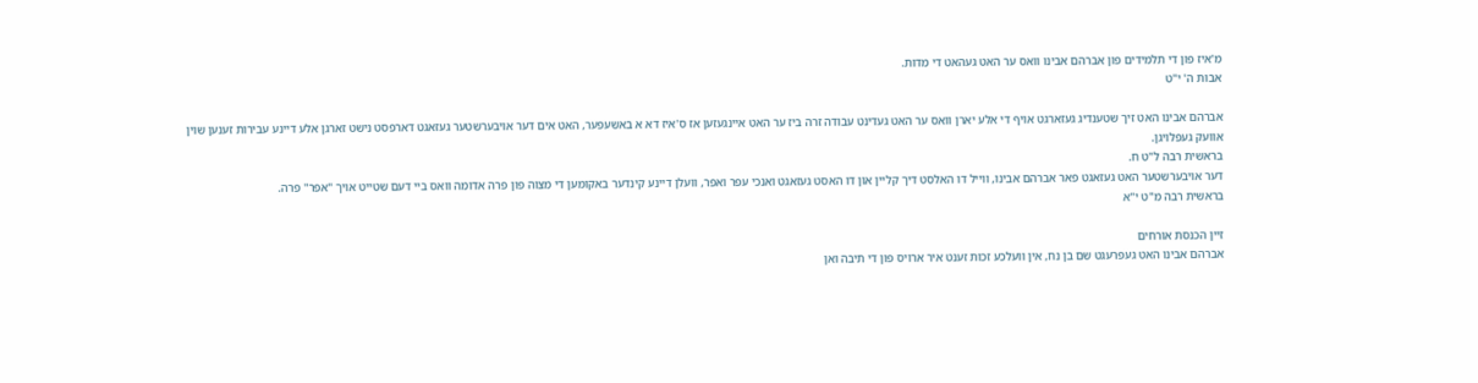מ'איז פון די תלמידים פון אברהם אבינו וואס ער האט געהאט די מדות.
אבות ה' י"ט

אברהם אבינו האט זיך שטענדיג געזארגט אויף די אלע יארן וואס ער האט געדינט עבודה זרה ביז ער האט איינגעזען אז ס'איז דא א באשעפער, האט אים דער אויבערשטער געזאגט דארפסט נישט זארגן אלע דיינע עבירות זענען שוין אוועק געפלויגן.
בראשית רבה ל"ט ח.
דער אויבערשטער האט געזאגט פאר אברהם אבינו, ווייל דו האלסט דיך קליין און דו האסט געזאגט ואנכי עפר ואפר, וועלן דיינע קינדער באקומען די מצוה פון פרה אדומה וואס ביי דעם שטייט אויך "אפר" פרה.
בראשית רבה מ"ט י"א

זיין הכנסת אורחים
אברהם אבינו האט געפרעגט שם בן נח, אין וועלכע זכות זענט איר ארויס פון די תיבה ואן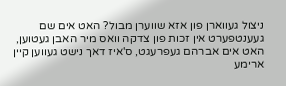ניצול געווארן פון אזא שווערן מבול? האט אים שם געענטפערט אין זכות פון צדקה וואס מיר האבן געטוען, האט אים אברהם געפרעגט, ס'איז דאך נישט געווען קיין ארימע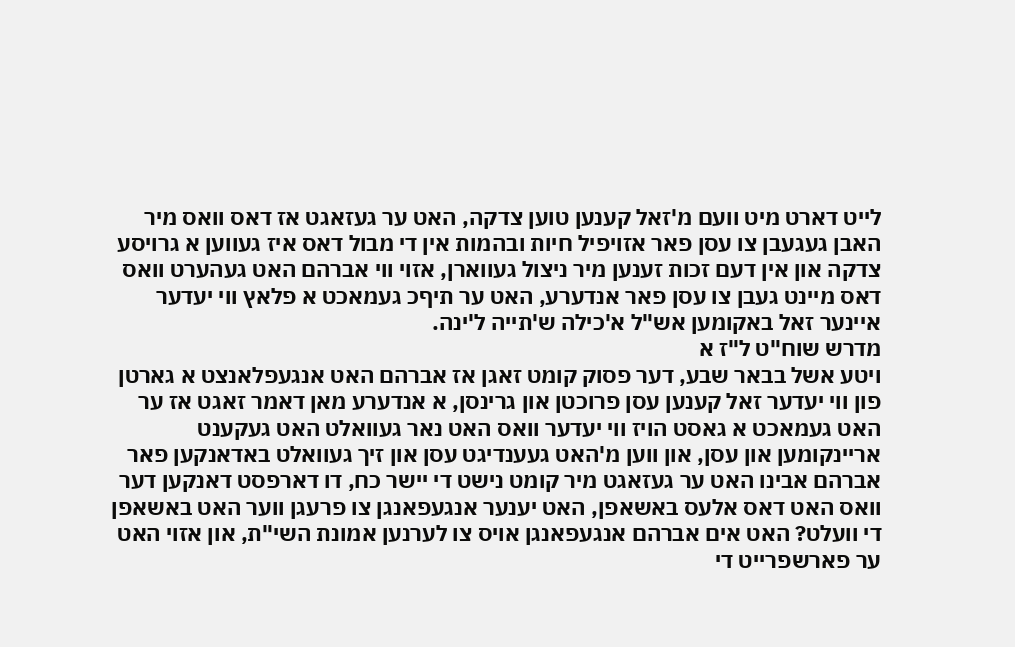לייט דארט מיט וועם מ'זאל קענען טוען צדקה, האט ער געזאגט אז דאס וואס מיר האבן געגעבן צו עסן פאר אזויפיל חיות ובהמות אין די מבול דאס איז געווען א גרויסע צדקה און אין דעם זכות זענען מיר ניצול געווארן, אזוי ווי אברהם האט געהערט וואס דאס מיינט געבן צו עסן פאר אנדערע, האט ער תיףכ געמאכט א פלאץ ווי יעדער איינער זאל באקומען אש"ל א'כילה ש'תייה ל'ינה.
מדרש שוח"ט ל"ז א
ויטע אשל בבאר שבע, דער פסוק קומט זאגן אז אברהם האט אנגעפלאנצט א גארטן פון ווי יעדער זאל קענען עסן פרוכטן און גרינסן, א אנדערע מאן דאמר זאגט אז ער האט געמאכט א גאסט הויז ווי יעדער וואס האט נאר געוואלט האט געקענט אריינקומען און עסן, און ווען מ'האט געענדיגט עסן און זיך געוואלט באדאנקען פאר אברהם אבינו האט ער געזאגט מיר קומט נישט די יישר כח, דו דארפסט דאנקען דער וואס האט דאס אלעס באשאפן, האט יענער אנגעפאנגן צו פרעגן ווער האט באשאפן די וועלט? האט אים אברהם אנגעפאנגן אויס צו לערנען אמונת השי"ת, און אזוי האט ער פארשפרייט די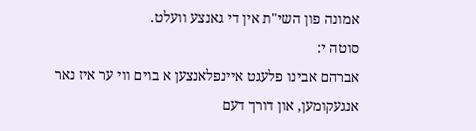אמונה פון השי"ת אין די גאנצע וועלט.
סוטה י:
אברהם אבינו פלעגט איינפלאנצען א בוים ווי ער איז נאר אנגעקומען, און דורך דעם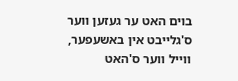בוים האט ער געזען ווער ס'גלייבט אין באשעפער, ווייל ווער ס'האט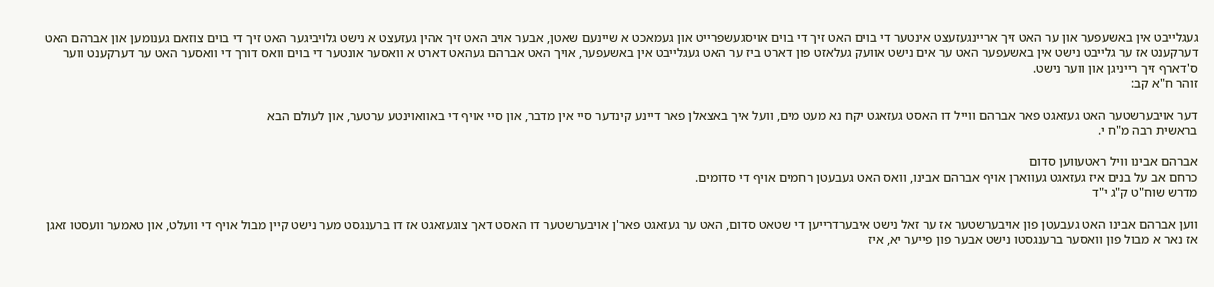געגלייבט אין באשעפער און ער האט זיך אריינגעזעצט אינטער די בוים האט זיך די בוים אויסגעשפרייט און געמאכט א שיינעם שאטן, אבער אויב האט זיך אהין געזעצט א נישט גלויביגער האט זיך די בוים צוזאם גענומען און אברהם האט דערקענט אז ער גלייבט נישט אין באשעפער האט ער אים נישט אוועק געלאזט פון דארט ביז ער האט געגלייבט אין באשעפער, אויך האט אברהם געהאט דארט א וואסער אונטער די בוים וואס דורך די וואסער האט ער דערקענט ווער ס'דארף זיך רייניגן און ווער נישט.
זוהר ח"א קב:

דער אויבערשטער האט געזאגט פאר אברהם ווייל דו האסט געזאגט יקח נא מעט מים, וועל איך באצאלן פאר דיינע קינדער סיי אין מדבר, און סיי אויף די באוואוינטע ערטער, און לעולם הבא
בראשית רבה מ"ח י.

אברהם אבינו וויל ראטעווען סדום
כרחם אב על בנים איז געזאגט געווארן אויף אברהם אבינו, וואס האט געבעטן רחמים אויף די סדומים.
מדרש שוח"ט ק"ג י"ד

ווען אברהם אבינו האט געבעטן פון אויבערשטער אז ער זאל נישט איבערדרייען די שטאט סדום, האט ער געזאגט פאר'ן אויבערשטער דו האסט דאך צוגעזאגט אז דו ברענגסט מער נישט קיין מבול אויף די וועלט, און טאמער וועסטו זאגן אז נאר א מבול פון וואסער ברענגסטו נישט אבער פון פייער יא, איז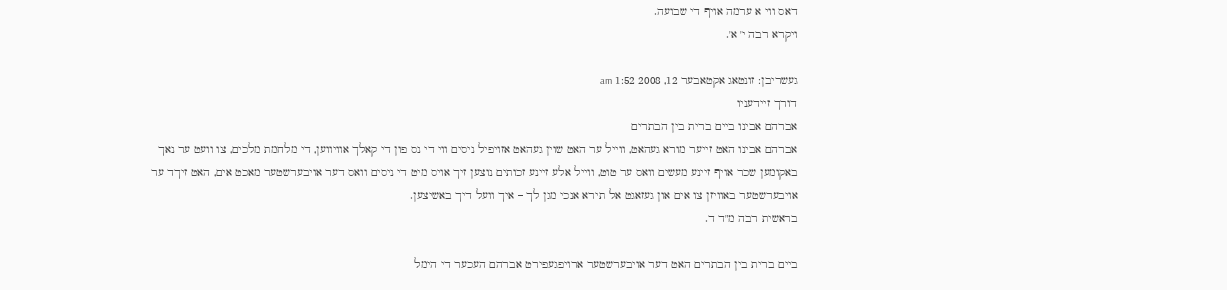דאס ווי א ערמה אויף די שבועה.
ויקרא רבה י' א'.

געשריבן: זונטאג אקטאבער 12, 2008 1:52 am
דורך זיידעניו
אברהם אבינו ביים ברית בין הבתרים
אברהם אבינו האט זייער מורא געהאט, ווייל ער האט שוין געהאט אזויפיל ניסים ווי די נס פון די קאלך אוויווען, די מלחמת מלכים, צו וועט ער נאך באקומען שכר אויף זיינע מעשים וואס ער טוט, ווייל אלע זיינע זכותים נוצען זיך אויס מיט די ניסים וואס דער אויבערשטער מאכט אים, האט זיךד ער אויבערשטער באוויזן צו אים און געזאגט אל תירא אנכי מגן לך – איך וועל דיך באשיצען.
בראשית רבה מ"ד ד.

ביים ברית בין הבתרים האט דער אויבערשטער ארויפגעפירט אברהם העכער די הימל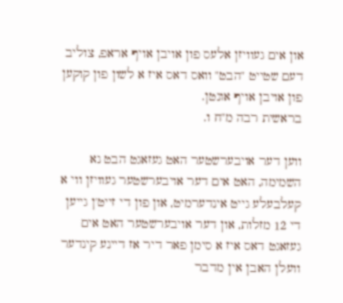און אים געוויזן אלעס פון אויבן אויף אראפ, צוליב דעם שטייט "הבט" וואס דאס איז א לשון פון קוקען פון אויבן אויף אונטן.
בראשית רבה מ"ח ו.

ווען דער אויבערשטער האט געזאגט הבט נא השמימה, האט אים דער אויבערשטער געוויזן ווי א קעלבעלע גייט אינדערמיט, און פון די זייט'ן גייען די 12 מזלות, און דער אויבערשטער האט אים געזאגט דאס איז א סימן פאר דיר אז דיינע קינדער וועלן האבן אין מדבר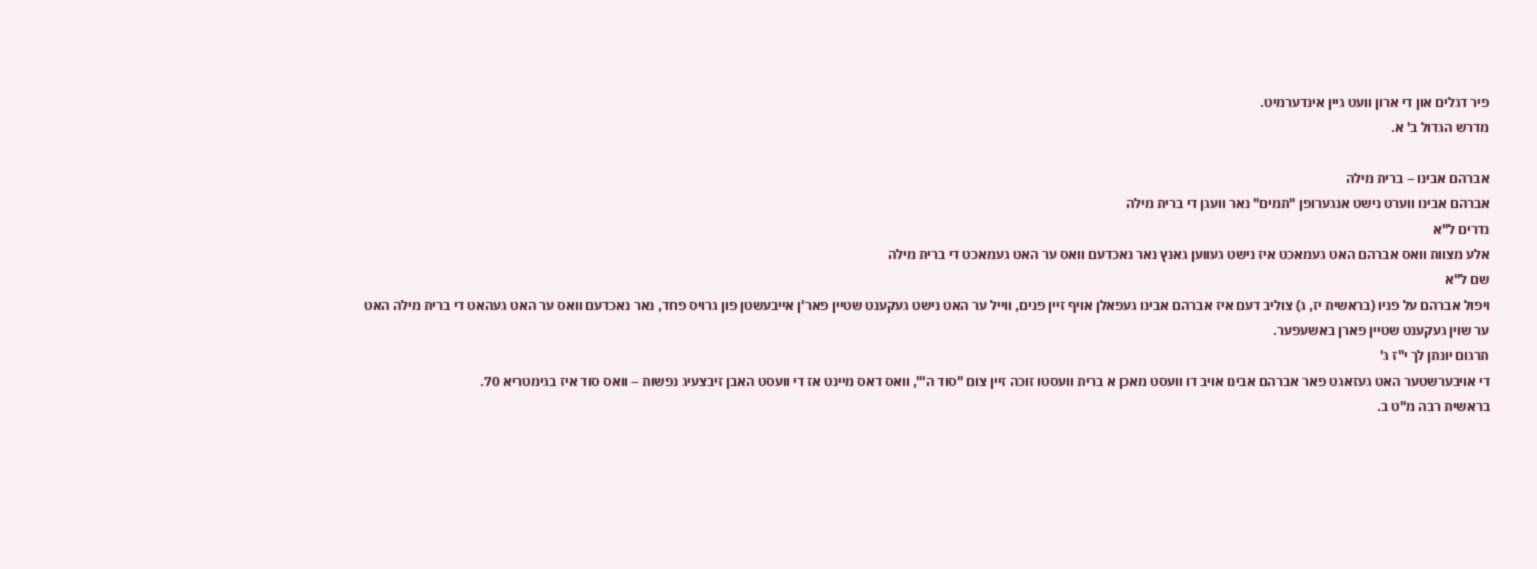פיר דגלים און די ארון וועט גיין אינדערמיט.
מדרש הגדול ב' א.

אברהם אבינו – ברית מילה
אברהם אבינו ווערט נישט אנגערופן "תמים" נאר וועגן די ברית מילה
נדרים ל"א
אלע מצוות וואס אברהם האט געמאכט איז נישט געווען גאנץ נאר נאכדעם וואס ער האט געמאכט די ברית מילה
שם ל"א
ויפול אברהם על פניו (בראשית יז, ג) צוליב דעם איז אברהם אבינו געפאלן אויף זיין פנים, ווייל ער האט נישט געקענט שטיין פאר'ן אייבעשטן פון גרויס פחד, נאר נאכדעם וואס ער האט געהאט די ברית מילה האט ער שוין געקענט שטיין פארן באשעפער.
תרגום יונתן לך י"ז ג'
די אויבערשטער האט געזאגט פאר אברהם אבינו אויב דו וועסט מאכן א ברית וועסטו זוכה זיין צום "סוד ה'", וואס דאס מיינט אז די וועסט האבן זיבצעיג נפשות – וואס סוד איז בגימטריא 70.
בראשית רבה מ"ט ב.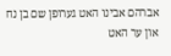אברהם אבינו האט גערופן שם בן נח און ער האט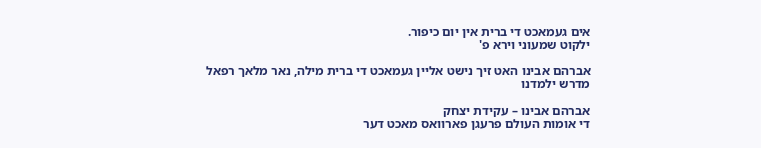אים געמאכט די ברית אין יום כיפור.
ילקוט שמעוני וירא פ'

אברהם אבינו האט זיך נישט אליין געמאכט די ברית מילה, נאר מלאך רפאל
מדרש ילמדנו

אברהם אבינו – עקידת יצחק
די אומות העולם פרעגן פארוואס מאכט דער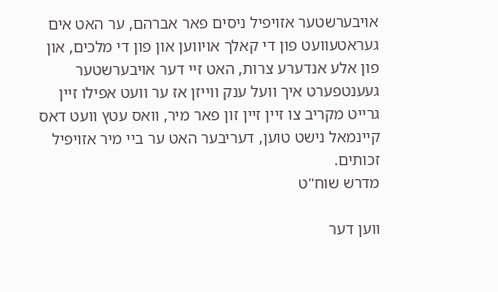אויבערשטער אזויפיל ניסים פאר אברהם, ער האט אים געראטעוועט פון די קאלך אויווען און פון די מלכים, און פון אלע אנדערע צרות, האט זיי דער אויבערשטער געענטפערט איך וועל ענק ווייזן אז ער וועט אפילו זיין גרייט מקריב צו זיין זיין זון פאר מיר, וואס עטץ וועט דאס קיינמאל נישט טוען, דעריבער האט ער ביי מיר אזויפיל זכותים.
מדרש שוח"ט

ווען דער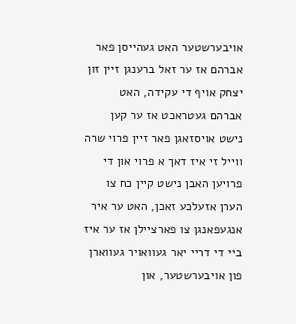אויבערשטער האט געהייסן פאר אברהם אז ער זאל ברענגן זיין זון יצחק אויף די עקידה, האט אברהם געטראכט אז ער קען נישט אויסזאגן פאר זיין פרוי שרה ווייל זי איז דאך א פרוי און די פרויען האבן נישט קיין כח צו הערן אזעלכע זאכן, האט ער איר אנגעפאנגן צו פארציילן אז ער איז ביי די דריי יאר געוואויר געווארן פון אויבערשטער, און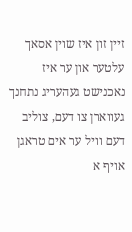זיין זון איז שוין אסאך עלטער און ער איז נאכנישט געהעריג נתחנך געווארן צו דעם, צוליב דעם וויל ער אים טראגן אויף א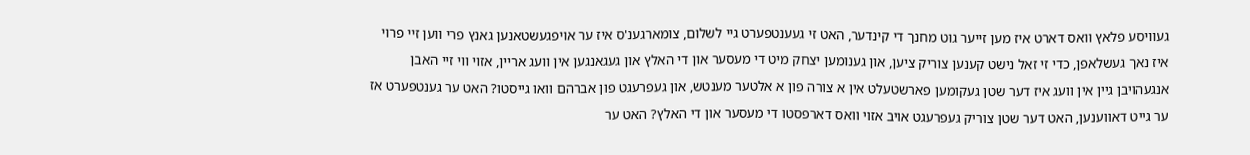געוויסע פלאץ וואס דארט איז מען זייער גוט מחנך די קינדער, האט זי געענטפערט גיי לשלום, צומארגענ'ס איז ער אויפגעשטאנען גאנץ פרי ווען זיי פרוי איז נאך געשלאפן, כדי זי זאל נישט קענען צוריק ציען, און גענומען יצחק מיט די מעסער און די האלץ און געגאנגען אין וועג אריין, אזוי ווי זיי האבן אנגעהויבן גיין אין וועג איז דער שטן געקומען פארשטעלט אין א צורה פון א אלטער מענטש, און געפרעגט פון אברהם וואו גייסטו? האט ער גענטפערט אז ער גייט דאווענען, האט דער שטן צוריק געפרעגט אויב אזוי וואס דארפסטו די מעסער און די האלץ? האט ער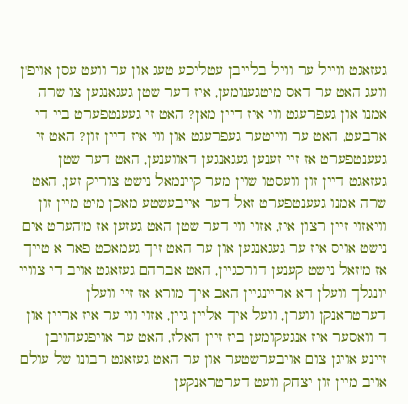געזאגט ווייל ער וויל בלייבן עטליכע טעג און ער וועט עסן אויפ'ן וועג האט ער דאס מיטגענומען, איז דער שטן געגאנגען צו שרה אמנו און געפרעגט ווי איז דיין מאן? האט זי געענטפערט ביי די ארבעט, האט ער ווייטער געפרעגט און ווי איז דיין זון? האט זי געענטפערט אז זיי זענען געגאנגען דאווענען, האט דער שטן געזאגט דיין זון וועסטו שוין מער קיינמאל נישט צוריק זען, האט שרה אמנו געענטפערט זאל דער אייבעשטע מאכן מיט מיין זון וויאזוי זיין רצון איז, אזוי ווי דער שטן האט געזען אז מ'הערט אים נישט אויס איז ער געגאנגען און ער האט זיך געמאכט פאר א טייך אז מ'זאל נישט קענען דורכגיין, האט אברהם געזאגט אויב די צוויי יונגלך וועלן דא אריינגיין האב איך מורא אז זיי וועלן דערטראנקן ווערן, וועל איך אליין גיין, אזוי ווי ער איז אריין און ד וואסער איז אנגעקומען ביז זיין האלז, האט ער אויפגעהויבן זיינע אויגן צום אויבערשטער און ער האט געזאגט רבונו של עולם אויב מיין זון יצחק וועט דערטראנקען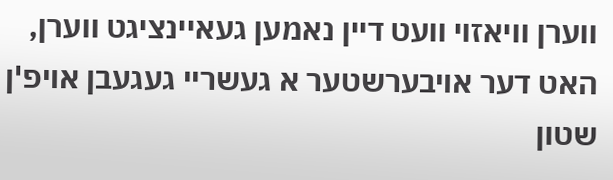ווערן וויאזוי וועט דיין נאמען געאיינציגט ווערן, האט דער אויבערשטער א געשריי געגעבן אויפ'ן שטון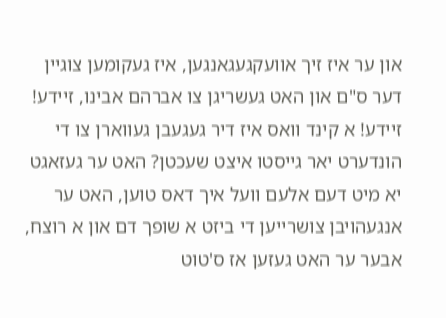און ער איז זיך אוועקגעגאנגען, איז געקומען צוגיין דער ס"ם און האט געשריגן צו אברהם אבינו, זיידע! זיידע! א קינד וואס איז דיר געגעבן געווארן צו די הונדערט יאר גייסטו איצט שעכטן? האט ער געזאגט יא מיט דעם אלעם וועל איך דאס טוען, האט ער אנגעהויבן צושרייען די ביזט א שופך דם און א רוצח, אבער ער האט געזען אז ס'טוט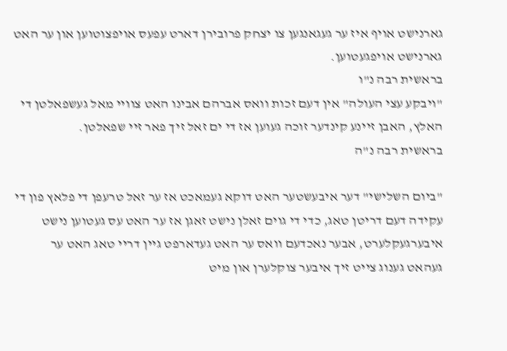גארנישט אויף איז ער געגאנגען צו יצחק פרובירן דארט עפעס אויפצוטוען און ער האט גארנישט אויפגעטוען.
בראשית רבה נ"ו
"ויבקע עצי העולה" אין דעם זכות וואס אברהם אבינו האט צוויי מאל געשפאלטן די האלץ, האבן זיינע קינדער זוכה געוען אז די ים זאל זיך פאר זיי שפאלטן.
בראשית רבה נ"ה

"ביום השלישי" דער איבעשטער האט דוקא געמאכט אז ער זאל טרעפן די פלאץ פון די עקידה דעם דריטן טאג, כדי די גוים זאלן נישט זאגן אז ער האט עס געטוען נישט איבערגעקלערט, אבער נאכדעם וואס ער האט געדארפט גיין דריי טאג האט ער געהאט גענוג צייט זיך איבער צוקלערן און מיט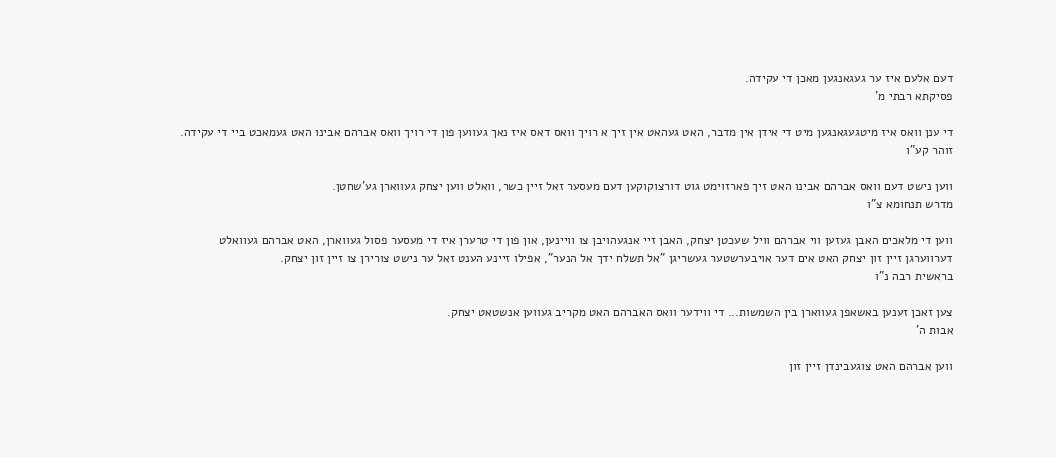דעם אלעם איז ער געגאנגען מאכן די עקידה.
פסיקתא רבתי מ'

די ענן וואס איז מיטגעגאנגען מיט די אידן אין מדבר, האט געהאט אין זיך א רויך וואס דאס איז נאך געווען פון די רויך וואס אברהם אבינו האט געמאכט ביי די עקידה.
זוהר קע"ו

ווען נישט דעם וואס אברהם אבינו האט זיך פארזוימט גוט דורצוקוקען דעם מעסער זאל זיין כשר, וואלט ווען יצחק געווארן גע'שחטן.
מדרש תנחומא צ"ו

ווען די מלאכים האבן געזען ווי אברהם וויל שעכטן יצחק, האבן זיי אנגעהויבן צו וויינען, און פון די טרערן איז די מעסער פסול געווארן, האט אברהם געוואלט דערווערגן זיין זון יצחק האט אים דער אויבערשטער געשריגן "אל תשלח ידך אל הנער", אפילו זיינע הענט זאל ער נישט צורירן צו זיין זון יצחק.
בראשית רבה נ"ו

צען זאכן זענען באשאפן געווארן בין השמשות... די ווידער וואס האברהם האט מקריב געווען אנשטאט יצחק.
אבות ה'

ווען אברהם האט צוגעבינדן זיין זון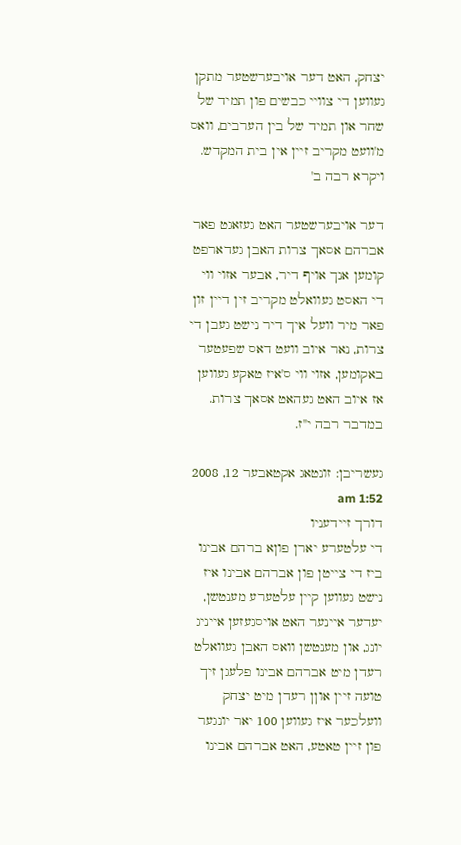יצחק, האט דער אויבערשטער מתקן געווען די צוויי כבשים פון תמיד של שחר און תמיד של בין הערבים, וואס מ'וועט מקריב זיין אין בית המקדש.
ויקרא רבה ב'

דער אויבערשטער האט געזאגט פאר אברהם אסאך צרות האבן געדארפט קומען אנך אויף דיר, אבער אזוי ווי די האסט געוואלט מקריב זין דיין זון פאר מיר וועל איך דיר נישט געבן די צרות, נאר איוב וועט דאס שפעטער באקומען, אזוי ווי ס'איז טאקע געווען אז איוב האט געהאט אסאך צרות.
במדבר רבה י"ז.

געשריבן: זונטאג אקטאבער 12, 2008 1:52 am
דורך זיידעניו
די עלטערע יארן פוןא ברהם אבינו
ביז די צייטן פון אברהם אבינו איז נישט געווען קיין עלטערע מענטשן, יעדער איינער האט אויסגעזען אייניג יונג, און מענטשן וואס האבן געוואלט רעדן מיט אברהם אבינו פלעגן זיך טועה זיין אוןן רעדן מיט יצחק וועלכער איז געווען 100 יאר יונגער פון זיין טאטע, האט אברהם אבינו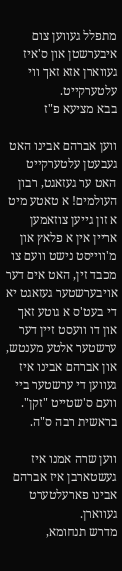מתפלל געווען צום איבערשטן און ס'איז געווארן אזא זאך ווי עלטערקייט.
בבא מציעא פ"ז

ווען אברהם אבינו האט געבעטן עלטערקייט האט ער געזאגט, רבון העולמים! א טאטע מיט א זון גייען צוזאמען אריין אין א פלאץ און מ'ווייסט נישט וועם צו מכבד זין, האט אים דער אויבערשטער געזאגט יא די בעט'ס א גוטע זאך און דו וועסט זיין דער ערשטער אלטע מענטש, און אברהם אבינו איז געווען די ערשטער ביי וועם ס'שטייט "זקן".
בראשית רבה ס"ה.

ווען שרה אמנו איז געשטארבן איז אברהם אבינו פארעלטערט געווארן.
מדרש תנחומא,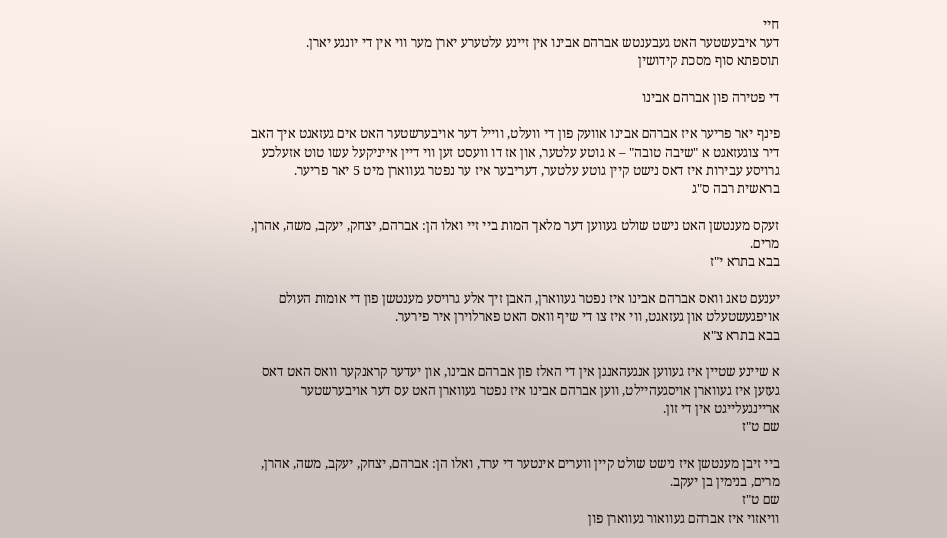חיי
דער איבעשטער האט געבענטש אברהם אבינו אין זיינע עלטערע יארן מער ווי אין די יונגע יארן.
תוספתא סוף מסכת קידושין

די פטירה פון אברהם אבינו

פינף יאר פריער איז אברהם אבינו אוועק פון די וועלט, ווייל דער אויבערשטער האט אים געזאגט איך האב דיר צוגעזאגט א "שיבה טובה" – א גוטע עלטער, און אז דו וועסט זען ווי דיין אייניקעל עשו טוט אזעלכע גרויסע עבירות איז דאס נישט קיין גוטע עלטער, דעריבער איז ער נפטר געווארן מיט 5 יאר פריער.
בראשית רבה ס"ג

זעקס מענטשן האט נישט שולט געווען דער מלאך המות ביי זיי ואלו הן: אברהם, יצחק, יעקב, משה, אהרן, מרים.
בבא בתרא י"ז

יענעם טאג וואס אברהם אבינו איז נפטר געווארן, האבן זיך אלע גרויסע מענטשן פון די אומות העולם אויפגעשטעלט און געזאגט, ווי איז צו די שיף וואס האט פארלוירן איר פירער.
בבא בתרא צ"א

א שיינע שטיין איז געווען אנגעהאנגן אין די האלז פון אברהם אבינו, און יעדער קראנקער וואס האט דאס געזען איז געווארן אויסגעהיילט, ווען אברהם אבינו איז נפטר געווארן האט עס דער אויבערשטער אריינגעלייגט אין די זון.
שם ט"ז

ביי זיבן מענטשן איז נישט שולט קיין ווערים אינטער די ערד, ואלו הן: אברהם, יצחק, יעקב, משה, אהרן, מרים, בנימין בן יעקב.
שם ט"ז
וויאזוי איז אברהם געוואור געווארן פון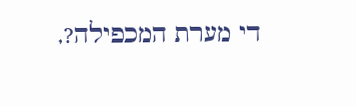די מערת המכפילה?,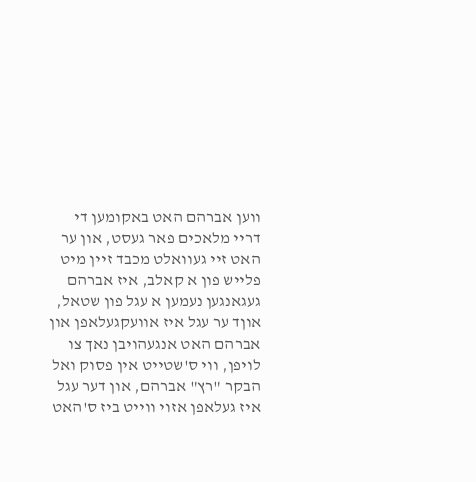ווען אברהם האט באקומען די דריי מלאכים פאר געסט, און ער האט זיי געוואלט מכבד זיין מיט פלייש פון א קאלב, איז אברהם געגאנגען נעמען א עגל פון שטאל, אוןד ער עגל איז אוועקגעלאפן און אברהם האט אנגעהויבן נאך צו לויפן, ווי ס'שטייט אין פסוק ואל הבקר "רץ" אברהם, און דער עגל איז געלאפן אזוי ווייט ביז ס'האט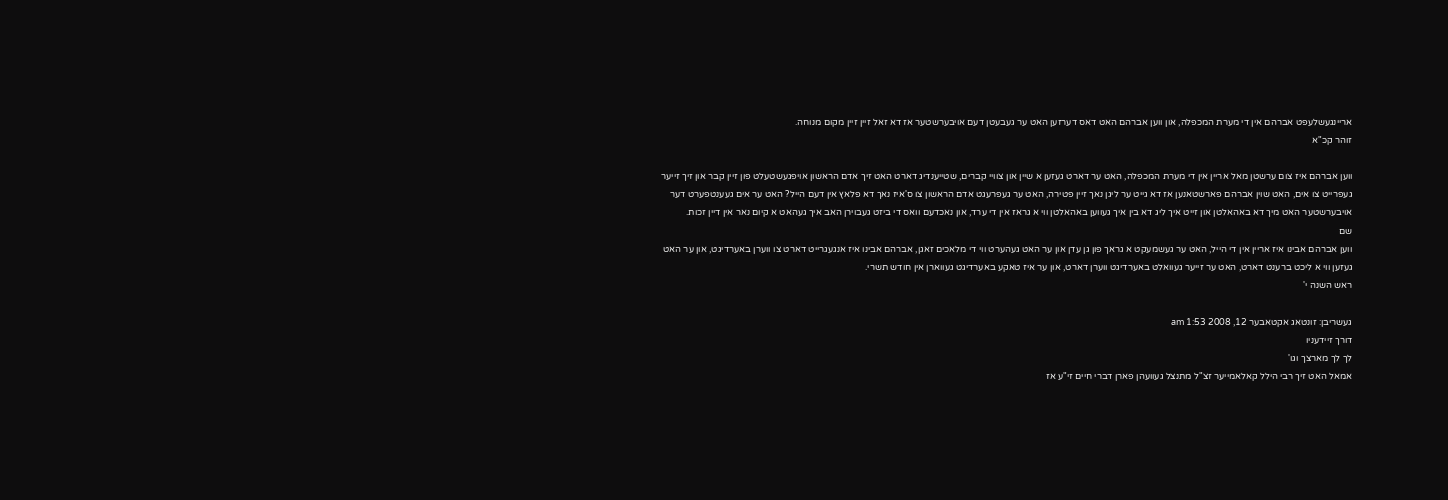אריינגעשלעפט אברהם אין די מערת המכפלה, און ווען אברהם האט דאס דערזען האט ער געבעטן דעם אויבערשטער אז דא זאל זיין זיין מקום מנוחה.
זוהר קכ"א

ווען אברהם איז צום ערשטן מאל אריין אין די מערת המכפלה, האט ער דארט געזען א שיין און צוויי קברים, שטייענדיג דארט האט זיך אדם הראשון אויפגעשטעלט פון זיין קבר און זיך זייער געפרייט צו אים, האט שוין אברהם פארשטאנען אז דא גייט ער ליגן נאך זיין פטירה, האט ער געפרעגט אדם הראשון צו ס'איז נאך דא פלאץ אין דעם הייל? האט ער אים געענטפערט דער אויבערשטער האט מיך דא באהאלטן און זייט איך ליג דא בין איך געווען באהאלטן ווי א גראז אין די ערד, און נאכדעם וואס די ביזט געבוירן האב איך געהאט א קיום נאר אין דיין זכות.
שם
ווען אברהם אבינו איז אריין אין די הייל, האט ער געשמעקט א גראך פון גן עדן און ער האט געהערט ווי די מלאכים זאגן, אברהם אבינו איז אנגעגרייט דארט צו ווערן באערדיגט, און ער האט געזען ווי א ליכט ברענט דארט, האט ער זייער געוואלט באערדיגט ווערן דארט, און ער איז טאקע באערדיגט געווארן אין חודש תשרי.
ראש השנה י'

געשריבן: זונטאג אקטאבער 12, 2008 1:53 am
דורך זיידעניו
לך לך מארצך וגו'
אמאל האט זיך רבי הילל קאלאמייער זצ"ל מתנצל געוועהן פארן דברי חיים זי"ע אז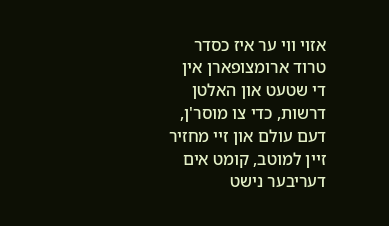אזוי ווי ער איז כסדר טרוד ארומצופארן אין די שטעט און האלטן דרשות, כדי צו מוסר'ן, דעם עולם און זיי מחזיר זיין למוטב, קומט אים דעריבער נישט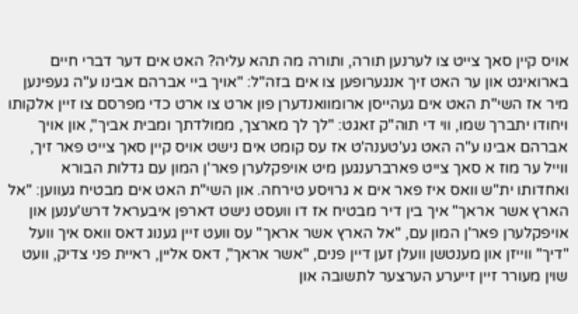אויס קיין סאך צייט צו לערנען תורה, ותורה מה תהא עליה? האט אים דער דברי חיים בארואיגט און ער האט זיך אנגערופען צו אים בזה"ל: "אויך ביי אברהם אבינו ע"ה געפינען מיר אז השי"ת האט אים געהייסן ארומוואנדערן פון ארט צו ארט כדי מפרסם צו זיין אלקותו ויחודו יתברך שמו, ווי די תוה"ק זאגט: "לך לך מארצך, ממולדתך ומבית אביך", און אויך אברהם אבינו ע"ה האט גע'טענה'ט אז עס קומט אים נישט אויס קיין סאך צייט פאר זיך, ווייל ער מוז א סאך צייט פארברענגען מיט אויפקלערן פאר'ן המון עם גדלות הבורא ואחדותו ית"ש וואס איז פאר אים א גרויסע טירחה. און השי"ת האט אים מבטיח געווען: "אל הארץ אשר אראך" איך בין דיר מבטיח אז דו וועסט נישט דארפן איבעראל דרש'ענען און אויפקלערן פאר'ן המון עם, "אל הארץ אשר אראך" עס וועט זיין גענוג דאס וואס איך וועל "דיך" ווייזן און מענטשן וועלן זען דיין פנים, "אשר אראך", דאס אליין, ראיית פני צדיק, וועט שוין מעורר זיין זייערע הערצער לתשובה און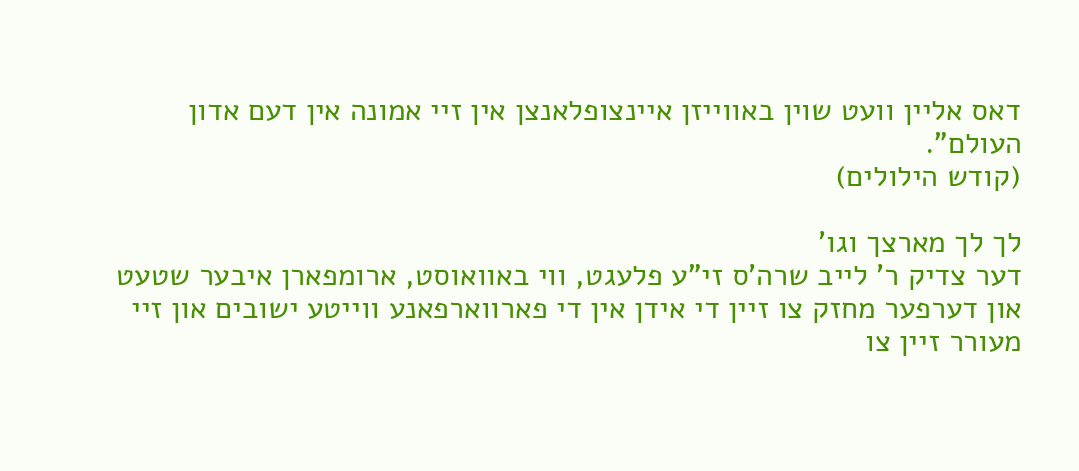דאס אליין וועט שוין באווייזן איינצופלאנצן אין זיי אמונה אין דעם אדון העולם".
(קודש הילולים)

לך לך מארצך וגו'
דער צדיק ר' לייב שרה'ס זי"ע פלעגט, ווי באוואוסט, ארומפארן איבער שטעט און דערפער מחזק צו זיין די אידן אין די פארווארפאנע ווייטע ישובים און זיי מעורר זיין צו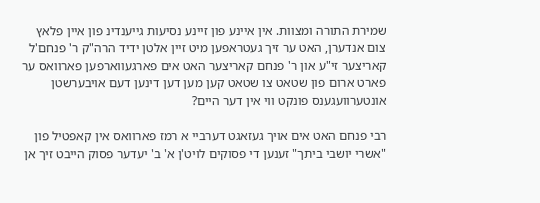שמירת התורה ומצוות. אין איינע פון זיינע נסיעות גייענדינ פון איין פלאץ צום אנדערן, האט ער זיך געטראפען מיט זיין אלטן ידיד הרה"ק ר' פנחם'ל קאריצער זי"ע און ר' פנחם קאריצער האט אים פארגעווארפען פארוואס ער פארט ארום פון שטאט צו שטאט קען מען דען דינען דעם אויבערשטן אונטערוועגענס פונקט ווי אין דער היים?

רבי פנחם האט אים אויך געזאגט דערביי א רמז פארוואס אין קאפטיל פון "אשרי יושבי ביתך" זענען די פסוקים לויט'ן א' ב' יעדער פסוק הייבט זיך אן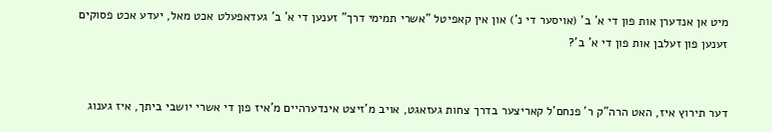מיט אן אנדערן אות פון די א' ב' (אויסער די נ') און אין קאפיטל "אשרי תמימי דרך" זענען די א' ב' געדאפעלט אכט מאל, יעדע אכט פסוקים זענען פון זעלבן אות פון די א' ב'?


דער תירוץ איז, האט הרה"ק ר' פנחם'ל קאריצער בדרך צחות געזאגט, אויב מ'זיצט אינדערהיים מ'איז פון די אשרי יושבי ביתך, איז גענוג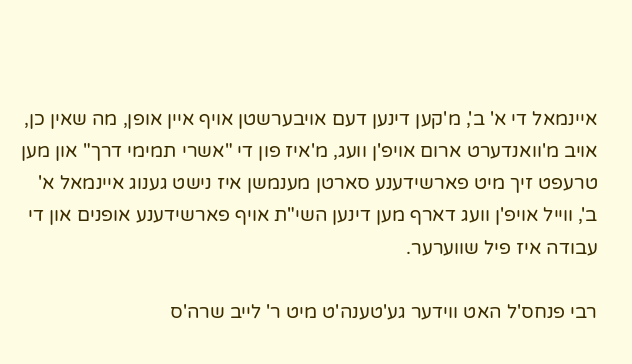איינמאל די א' ב', מ'קען דינען דעם אויבערשטן אויף איין אופן, מה שאין כן, אויב מ'וואנדערט ארום אויפ'ן וועג, מ'איז פון די "אשרי תמימי דרך" און מען טרעפט זיך מיט פארשידענע סארטן מענמשן איז נישט גענוג איינמאל א' ב', ווייל אויפ'ן וועג דארף מען דינען השי"ת אויף פארשידענע אופנים און די עבודה איז פיל שווערער.

רבי פנחס'ל האט ווידער גע'טענה'ט מיט ר' לייב שרה'ס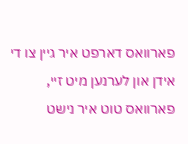פארוואס דארפט איר גיין צו די אידן און לערנען מיט זיי, פארוואס טוט איר נישט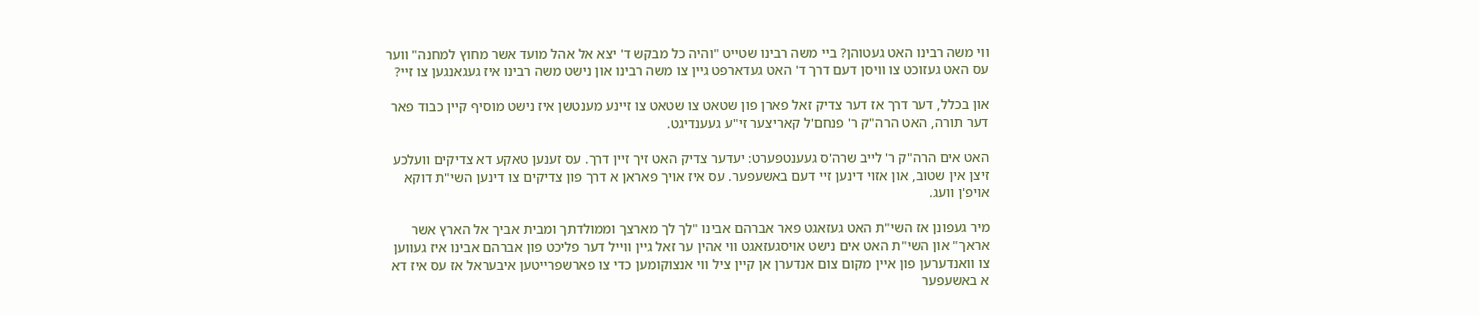ווי משה רבינו האט געטוהן? ביי משה רבינו שטייט "והיה כל מבקש ד' יצא אל אהל מועד אשר מחוץ למחנה" ווער עס האט געזוכט צו וויסן דעם דרך ד' האט געדארפט גיין צו משה רבינו און נישט משה רבינו איז געגאנגען צו זיי?

און בכלל, דער דרך אז דער צדיק זאל פארן פון שטאט צו שטאט צו זיינע מענטשן איז נישט מוסיף קיין כבוד פאר דער תורה, האט הרה"ק ר' פנחם'ל קאריצער זי"ע געענדיגט.

האט אים הרה"ק ר' לייב שרה'ס געענטפערט: יעדער צדיק האט זיך זיין דרך. עס זענען טאקע דא צדיקים וועלכע זיצן אין שטוב, און אזוי דינען זיי דעם באשעפער. עס איז אויך פאראן א דרך פון צדיקים צו דינען השי"ת דוקא אויפ'ן וועג.

מיר געפונן אז השי"ת האט געזאגט פאר אברהם אבינו "לך לך מארצך וממולדתך ומבית אביך אל הארץ אשר אראך" און השי"ת האט אים נישט אויסגעזאגט ווי אהין ער זאל גיין ווייל דער פליכט פון אברהם אבינו איז געווען צו וואנדערען פון איין מקום צום אנדערן אן קיין ציל ווי אנצוקומען כדי צו פארשפרייטען איבעראל אז עס איז דא א באשעפער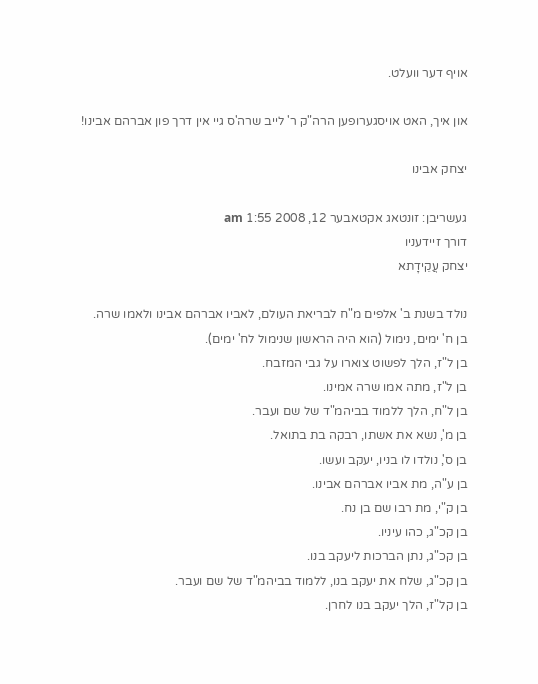אויף דער וועלט.

און איך, האט אויסגערופען הרה"ק ר' לייב שרה'ס גיי אין דרך פון אברהם אבינו!

יצחק אבינו

געשריבן: זונטאג אקטאבער 12, 2008 1:55 am
דורך זיידעניו
יצחק עֲקֵידָתא

נולד בשנת ב' אלפים מ"ח לבריאת העולם, לאביו אברהם אבינו ולאמו שרה.
בן ח' ימים, נימול (הוא היה הראשון שנימול לח' ימים).
בן ל"ז, הלך לפשוט צוארו על גבי המזבח.
בן ל"ז, מתה אמו שרה אמינו.
בן ל"ח, הלך ללמוד בביהמ"ד של שם ועבר.
בן מ', נשא את אשתו, רבקה בת בתואל.
בן ס', נולדו לו בניו, יעקב ועשו.
בן ע"ה, מת אביו אברהם אבינו.
בן ק"י, מת רבו שם בן נח.
בן קכ"ג, כהו עיניו.
בן קכ"ג, נתן הברכות ליעקב בנו.
בן קכ"ג, שלח את יעקב בנו, ללמוד בביהמ"ד של שם ועבר.
בן קל"ז, הלך יעקב בנו לחרן.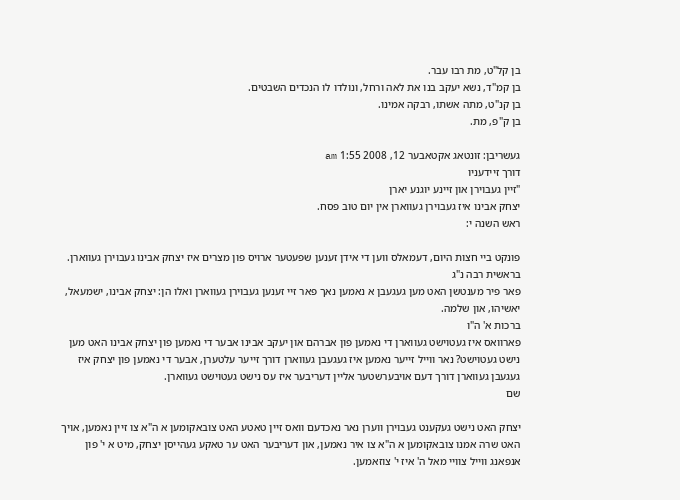בן קל"ט, מת רבו עבר.
בן קמ"ד, נשא יעקב בנו את לאה ורחל, ונולדו לו הנכדים השבטים.
בן קנ"ט, מתה אשתו, רבקה אמינו.
בן ק"פ, מת.

געשריבן: זונטאג אקטאבער 12, 2008 1:55 am
דורך זיידעניו
"זיין געבוירן און זיינע יוגנע יארן
יצחק אבינו איז געבוירן געווארן אין יום טוב פסח.
ראש השנה י:

פונקט ביי חצות היום, דעמאלס ווען די אידן זענען שפעטער ארויס פון מצרים איז יצחק אבינו געבוירן געווארן.
בראשית רבה נ"ג
פאר פיר מענטשן האט מען געגעבן א נאמען נאך פאר זיי זענען געבוירן געווארן ואלו הן: יצחק אבינו, ישמעאל, יאשיהו, און שלמה.
ברכות א' ה"ו
פארוואס איז געטוישט געווארן די נאמען פון אברהם און יעקב אבינו אבער די נאמען פון יצחק אבינו האט מען נישט געטוישט? נאר ווייל זייער נאמען איז געגעבן געווארן דורך זייער עלטערן, אבער די נאמען פון יצחק איז געגעבן געווארן דורך דעם אויבערשטער אליין דעריבער איז עס נישט געטוישט געווארן.
שם

יצחק האט נישט געקענט געבוירן ווערן נאר נאכדעם וואס זיין טאטע האט צובאקומען א ה"א צו זיין נאמען, אויך האט שרה אמנו צובאקומען א ה"א צו איר נאמען, און דעריבער האט ער טאקע געהייסן יצחק, מיט א י' פון אנפאנג ווייל צוויי מאל ה' איז י' צוזאמען.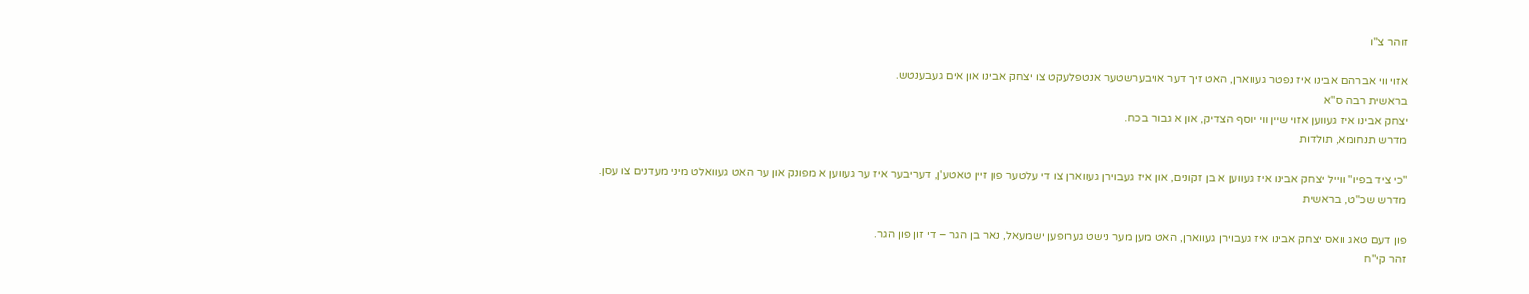זוהר צ"ו

אזוי ווי אברהם אבינו איז נפטר געווארן, האט זיך דער אויבערשטער אנטפלעקט צו יצחק אבינו און אים געבענטש.
בראשית רבה ס"א
יצחק אבינו איז געווען אזוי שיין ווי יוסף הצדיק, און א גבור בכח.
מדרש תנחומא, תולדות

"כי ציד בפיו" ווייל יצחק אבינו איז געווען א בן זקונים, און איז געבוירן געווארן צו די עלטער פון זיין טאטע'ן, דעריבער איז ער געווען א מפונק און ער האט געוואלט מיני מעדנים צו עסן.
מדרש שכ"ט, בראשית

פון דעם טאג וואס יצחק אבינו איז געבוירן געווארן, האט מען מער נישט גערופען ישמעאל, נאר בן הגר – די זון פון הגר.
זהר קי"ח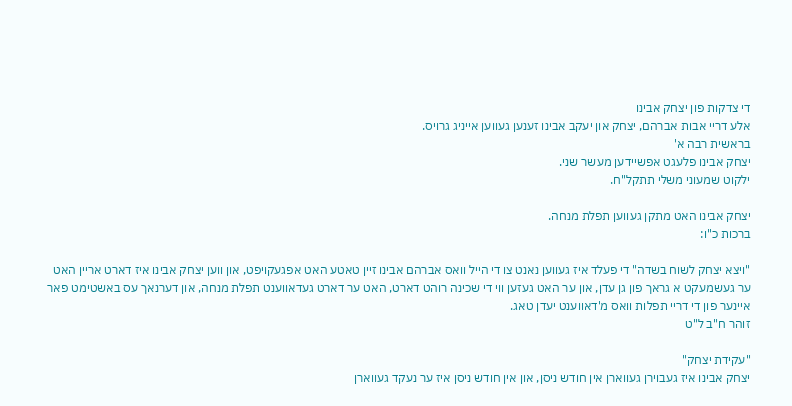די צדקות פון יצחק אבינו
אלע דריי אבות אברהם, יצחק און יעקב אבינו זענען געווען אייניג גרויס.
בראשית רבה א'
יצחק אבינו פלעגט אפשיידען מעשר שני.
ילקוט שמעוני משלי תתקל"ח.

יצחק אבינו האט מתקן געווען תפלת מנחה.
ברכות כ"ו:

"ויצא יצחק לשוח בשדה" די פעלד איז געווען נאנט צו די הייל וואס אברהם אבינו זיין טאטע האט אפגעקויפט, און ווען יצחק אבינו איז דארט אריין האט ער געשמעקט א גראך פון גן עדן, און ער האט געזען ווי די שכינה רוהט דארט, האט ער דארט געדאווענט תפלת מנחה, און דערנאך עס באשטימט פאר איינער פון די דריי תפלות וואס מ'דאווענט יעדן טאג.
זוהר ח"ב ל"ט

"עקידת יצחק"
יצחק אבינו איז געבוירן געווארן אין חודש ניסן, און אין חודש ניסן איז ער נעקד געווארן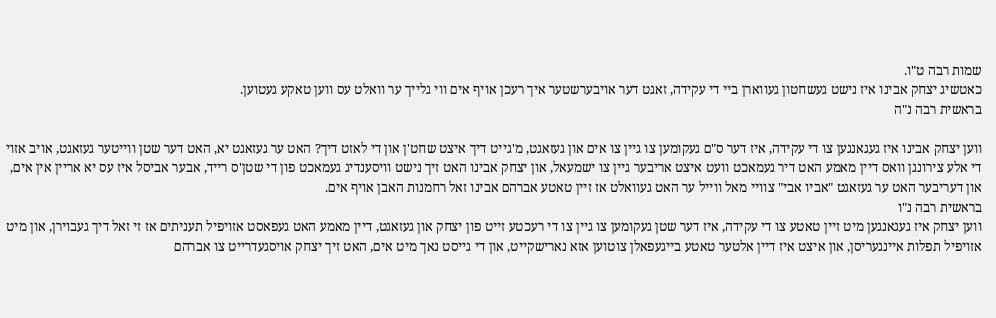שמות רבה ט"ו.
כאטשיג יצחק אבינו איז נישט געשחטון געווארן ביי די עקידה, זאגט דער אויבערשטער איך רעכן אויף אים ווי גלייך ער וואלט עס ווען טאקע געטוען.
בראשית רבה נ"ה

ווען יצחק אבינו איז געגאנגען צו די עקידה, איז דער ס"ם געקומען צו גיין צו אים און געזאגט, מ'גייט דיך איצט שחט'ן און די לאזט דיך? האט ער געזאגט יא, האט דער שטן ווייטער געזאגט, אויב אזוי די אלע צירונגן וואס דיין מאמע האט דיר געמאכט וועט איצט אריבער גיין צו ישמעאל, און יצחק אבינו האט זיך נישט וויסענדיג געמאכט פון די שטן'ס רייד, אבער אביסל איז עס יא אריין אין אים, און דעריבער האט ער געזאגט "אביו אבי" צוויי מאל ווייל ער האט געוואלט אז זיין טאטע אברהם אבינו זאל רחמנות האבן אויף אים.
בראשית רבה נ"ו
ווען יצחק איז געגאנגען מיט זיין טאטע צו די עקידה, איז דער שטן געקומען צו גיין צו די רעכטע זייט פון יצחק און געזאגט, דיין מאמע האט געפאסט אזויפיל תעניתים אז זי זאל דיך געבוירן, און מיט אזויפיל תפלות איינגעריסן, און איצט איז דיין אלטער טאטע בייגעפאלן צוטוען אזא נארישקייט, און די גייסט נאך מיט אים, האט זיך יצחק אויסגעדרייט צו אברהם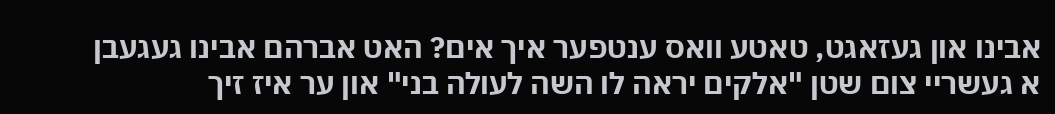אבינו און געזאגט, טאטע וואס ענטפער איך אים? האט אברהם אבינו געגעבן א געשריי צום שטן "אלקים יראה לו השה לעולה בני" און ער איז זיך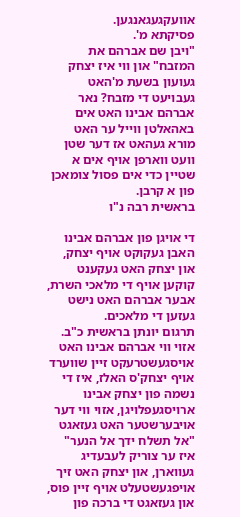אוועקגעגאנגען.
פסיקתא מ'.
"ויבן שם אברהם את המזבח" און ווי איז יצחק געועון בשעת מ'האט געבויעט די מזבח? נאר אברהם אבינו האט אים באהאלטן ווייל ער האט מורא געהאט אז דער שטן וועט ווארפן אויף אים א שטיין כדי אים פסול צומאכן פון א קרבן.
בראשית רבה נ"ו

די אויגן פון אברהם אבינו האבן געקוקט אויף יצחק, און יצחק האט געקענט קוקען אויף די מלאכי השרת, אבער אברהם האט נישט געזען די מלאכים.
תרגום יונתן בראשית כ"ב.
אזוי ווי אברהם אבינו האט אויסגעשטרעקט זיין שווערד אויף יצחק'ס האלז, איז די נשמה פון יצחק אבינו ארויסגעפלויגן, אזוי ווי דער אויבערשטער האט געזאגט "אל תשלח ידך אל הנער" איז ער צוריק לעבעדיג געווארן, און יצחק האט זיך אויפגעשטעלט אויף זיין פוס, און געזאגט די ברכה פון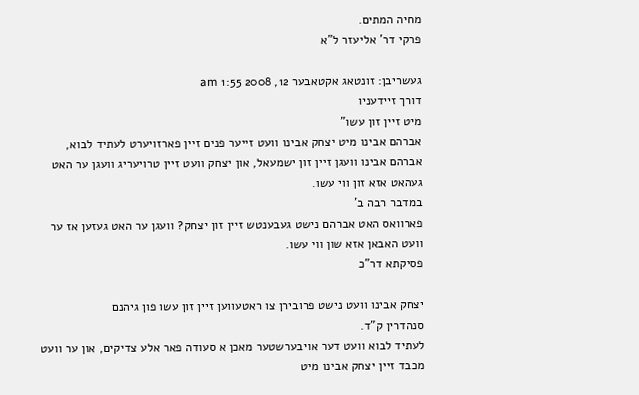מחיה המתים.
פרקי דר' אליעזר ל"א

געשריבן: זונטאג אקטאבער 12, 2008 1:55 am
דורך זיידעניו
מיט זיין זון עשו"
אברהם אבינו מיט יצחק אבינו וועט זייער פנים זיין פארזויערט לעתיד לבוא, אברהם אבינו וועגן זיין זון ישמעאל, און יצחק וועט זיין טרויעריג וועגן ער האט געהאט אזא זון ווי עשו.
במדבר רבה ב'
פארוואס האט אברהם נישט געבענטש זיין זון יצחק? וועגן ער האט געזען אז ער וועט האבאן אזא שון ווי עשו.
פסיקתא דר"כ

יצחק אבינו וועט נישט פרובירן צו ראטעווען זיין זון עשו פון גיהנם
סנהדרין ק"ד.
לעתיד לבוא וועט דער אויבערשטער מאכן א סעודה פאר אלע צדיקים, און ער וועט מכבד זיין יצחק אבינו מיט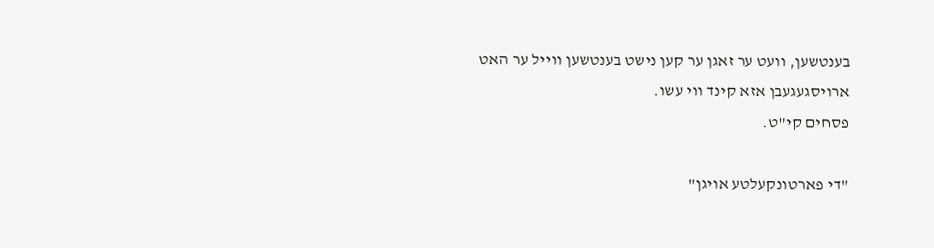בענטשען, וועט ער זאגן ער קען נישט בענטשען ווייל ער האט ארויסגעגעבן אזא קינד ווי עשו.
פסחים קי"ט.

"די פארטונקעלטע אויגן"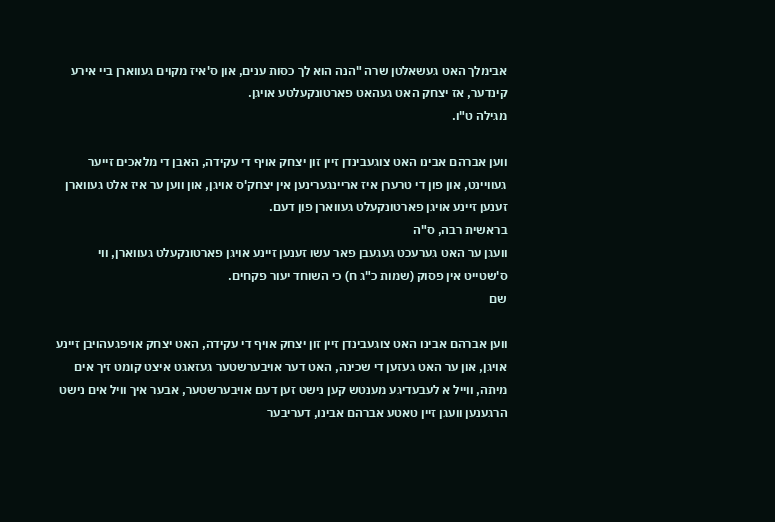אבימלך האט געשאלטן שרה "הנה הוא לך כסות ענים, און ס'איז מקוים געווארן ביי אירע קינדער, אז יצחק האט געהאט פארטונקעלטע אויגן.
מגילה ט"ו.

ווען אברהם אבינו האט צוגעבינדן זיין זון יצחק אויף די עקידה, האבן די מלאכים זייער געוויינט, און פון די טרערן איז אריינגערינען אין יצחק'ס אויגן, און ווען ער איז אלט געווארן זענען זיינע אויגן פארטונקעלט געווארן פון דעם.
בראשית רבה, ס"ה
וועגן ער האט גערעכט געגעבן פאר עשו זענען זיינע אויגן פארטונקעלט געווארן, ווי ס'שטייט אין פסוק (שמות כ"ג ח) כי השוחד יעור פקחים.
שם

ווען אברהם אבינו האט צוגעבינדן זיין זון יצחק אויף די עקידה, האט יצחק אויפגעהויבן זיינע אויגן, און ער האט געזען די שכינה, האט דער אויבערשטער געזאגט איצט קומט זיך אים מיתה, ווייל א לעבעדיגע מענטש קען נישט זען דעם אויבערשטער, אבער איך וויל אים נישט הרגענען וועגן זיין טאטע אברהם אבינו, דעריבער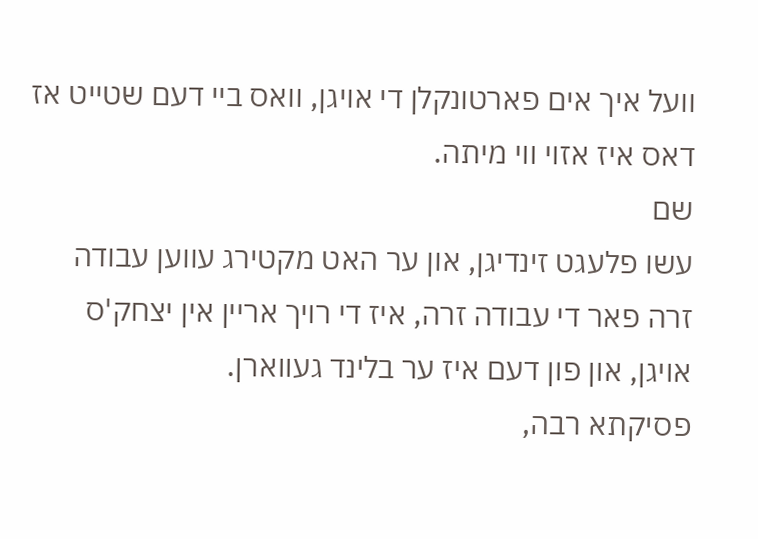וועל איך אים פארטונקלן די אויגן, וואס ביי דעם שטייט אז דאס איז אזוי ווי מיתה.
שם
עשו פלעגט זינדיגן, און ער האט מקטירג עווען עבודה זרה פאר די עבודה זרה, איז די רויך אריין אין יצחק'ס אויגן, און פון דעם איז ער בלינד געווארן.
פסיקתא רבה,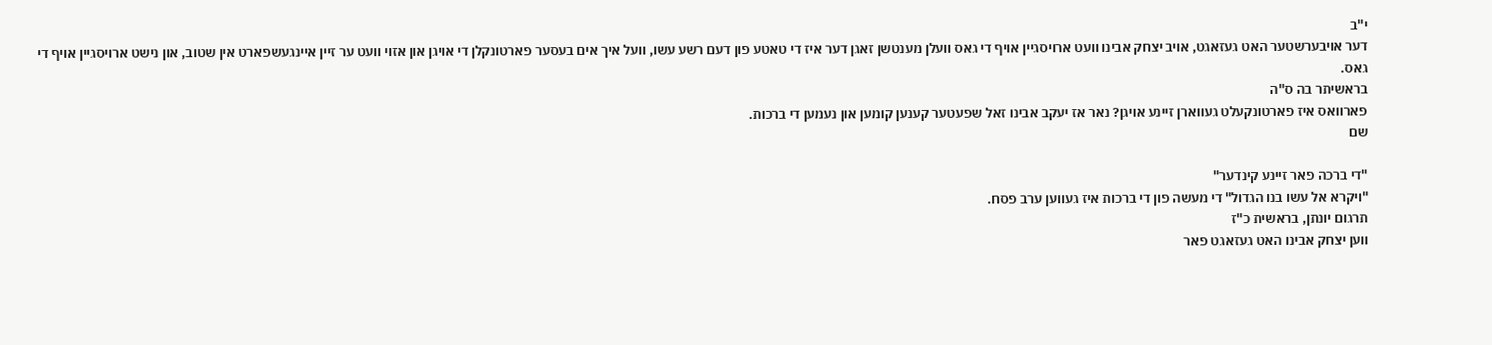י"ב
דער אויבערשטער האט געזאגט, אויב יצחק אבינו וועט ארויסגיין אויף די גאס וועלן מענטשן זאגן דער איז די טאטע פון דעם רשע עשו, וועל איך אים בעסער פארטונקלן די אויגן און אזוי וועט ער זיין איינגעשפארט אין שטוב, און נישט ארויסגיין אויף די גאס.
בראשיתר בה ס"ה
פארוואס איז פארטונקעלט געווארן זיינע אויגן? נאר אז יעקב אבינו זאל שפעטער קענען קומען און נעמען די ברכות.
שם

"די ברכה פאר זיינע קינדער"
"ויקרא אל עשו בנו הגדול" די מעשה פון די ברכות איז געווען ערב פסח.
תרגום יונתן, בראשית כ"ז
ווען יצחק אבינו האט געזאגט פאר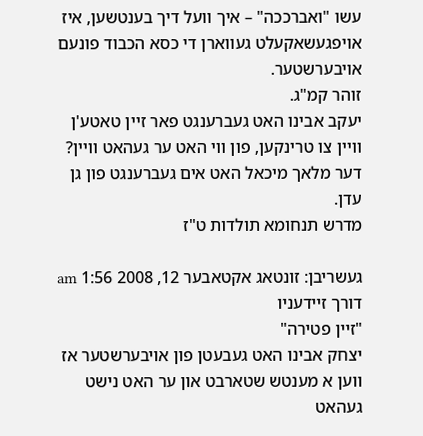עשו "ואברככה" – איך וועל דיך בענטשען, איז אויפגעשאקעלט געווארן די כסא הכבוד פונעם אויבערשטער.
זוהר קמ"ג.
יעקב אבינו האט געברענגט פאר זיין טאטע'ן וויין צו טרינקען, פון ווי האט ער געהאט וויין? דער מלאך מיכאל האט אים געברענגט פון גן עדן.
מדרש תנחומא תולדות ט"ז

געשריבן: זונטאג אקטאבער 12, 2008 1:56 am
דורך זיידעניו
"זיין פטירה"
יצחק אבינו האט געבעטן פון אויבערשטער אז ווען א מענטש שטארבט און ער האט נישט געהאט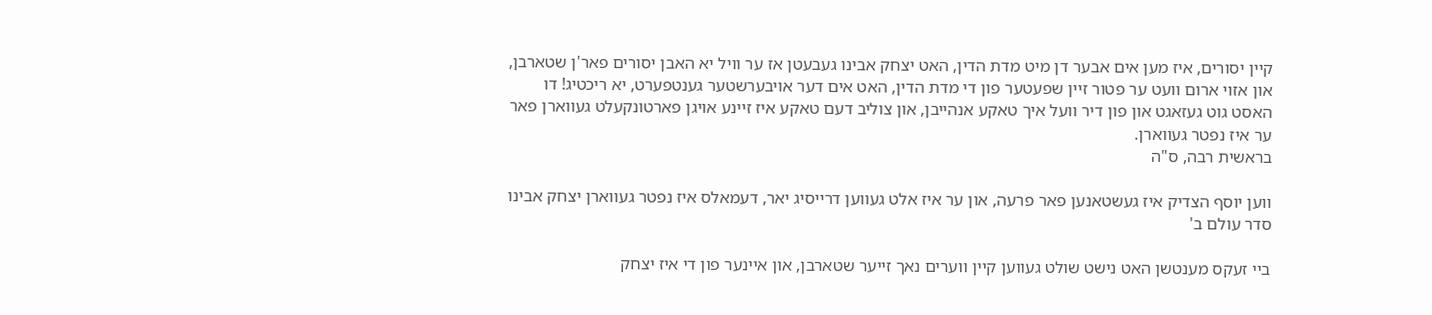קיין יסורים, איז מען אים אבער דן מיט מדת הדין, האט יצחק אבינו געבעטן אז ער וויל יא האבן יסורים פאר'ן שטארבן, און אזוי ארום וועט ער פטור זיין שפעטער פון די מדת הדין, האט אים דער אויבערשטער גענטפערט, יא ריכטיג! דו האסט גוט געזאגט און פון דיר וועל איך טאקע אנהייבן, און צוליב דעם טאקע איז זיינע אויגן פארטונקעלט געווארן פאר ער איז נפטר געווארן.
בראשית רבה, ס"ה

ווען יוסף הצדיק איז געשטאנען פאר פרעה, און ער איז אלט געווען דרייסיג יאר, דעמאלס איז נפטר געווארן יצחק אבינו
סדר עולם ב'

ביי זעקס מענטשן האט נישט שולט געווען קיין ווערים נאך זייער שטארבן, און איינער פון די איז יצחק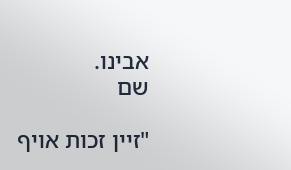אבינו.
שם

"זיין זכות אויף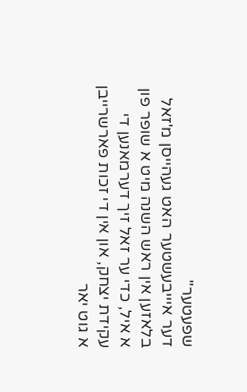שפעטער"
דער איייבעשטער האט געהייסן מ'זאל בלאזען אין ראש השנה מיט א שופר פון א איל, כדי ער זאל זיך דערמאנען די עקידת יצחק, און אין די זכות פארשרייבן א גוט יאר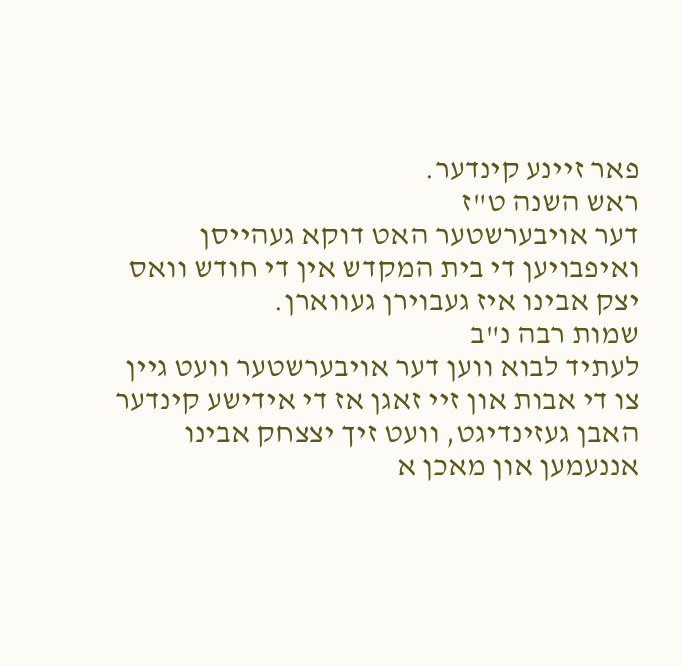פאר זיינע קינדער.
ראש השנה ט"ז
דער אויבערשטער האט דוקא געהייסן ואיפבויען די בית המקדש אין די חודש וואס יצק אבינו איז געבוירן געווארן.
שמות רבה נ"ב
לעתיד לבוא ווען דער אויבערשטער וועט גיין צו די אבות און זיי זאגן אז די אידישע קינדער האבן געזינדיגט, וועט זיך יצצחק אבינו אננעמען און מאכן א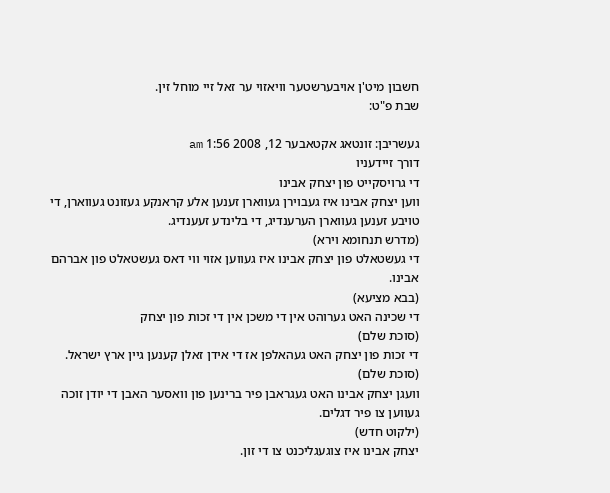חשבון מיט'ן אויבערשטער וויאזוי ער זאל זיי מוחל זין.
שבת פ"ט:

געשריבן: זונטאג אקטאבער 12, 2008 1:56 am
דורך זיידעניו
די גרויסקייט פון יצחק אבינו
ווען יצחק אבינו איז געבוירן געווארן זענען אלע קראנקע געזונט געווארן, די טויבע זענען געווארן הערענדיג, די בלינדע זעענדיג.
(מדרש תנחומא וירא)
די געשטאלט פון יצחק אבינו איז געווען אזוי ווי דאס געשטאלט פון אברהם אבינו.
(בבא מציעא)
די שכינה האט גערוהט אין די משכן אין די זכות פון יצחק
(סוכת שלם)
די זכות פון יצחק האט געהאלפן אז די אידן זאלן קענען גיין ארץ ישראל.
(סוכת שלם)
וועגן יצחק אבינו האט געגראבן פיר ברינען פון וואסער האבן די יודן זוכה געווען צו פיר דגלים.
(ילקוט חדש)
יצחק אבינו איז צוגעגליכנט צו די זון.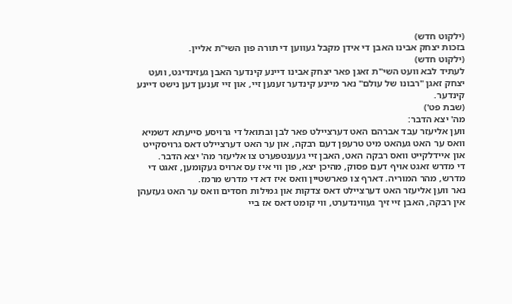(ילקוט חדש)
בזכות יצחק אבינו האבן די אידן מקבל געווען די תורה פון השי"ת אליין.
(ילקוט חדש)
לעתיד לבא וועט השי"ת זאגן פאר יצחק אבינו דיינע קינדער האבן געזינדיגט, וועט יצחק זאגן "רבונו של עולם" נאר מיינע קינדער זענען זיי, און זיי זענען דען נישט דיינע קינדער.
(שבת פט')
מה' יצא הדבר:
ווען אליעזר עבד אברהם האט דערציילט פאר לבן ובתואל די גרויסע סייעתא דשמיא וואס ער האט געהאט מיט טרעפן דעם רבקה, און ער האט דערציילט דאס גרויסקייט און איידלקייט וואס רבקה האט, האבן זיי געענטפערט צו אליעזר מה' יצא הדבר.
די מדרש זאגט אויף דעם פסוק, מהיכן יצא, פון ווי איז עס ארויס געקומען, זאגט די מדרש, מהר המוריה. דארף צו פארשטיין וואס איז דא די מדרש מרמז.
נאר ווען אליעזר האט דערציילט דאס צדקות און גמילות חסדים וואס ער האט געזעהן אין רבקה, האבן זיי זיך געווינדערט, ווי קומט דאס אז ביי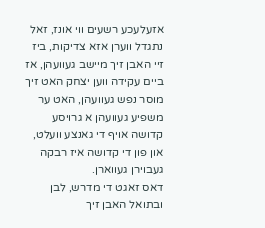אזעלעכע רשעים ווי אונז, זאל נתגדל ווערן אזא צדיקות, ביז זיי האבן זיך מיישב געוועהן, אז ביים עקידה ווען יצחק האט זיך מוסר נפש געוועהן, האט ער משפיע געוועהן א גרויסע קדושה אויף די גאנצע וועלט, און פון די קדושה איז רבקה געבוירן געווארן.
דאס זאגט די מדרש, לבן ובתואל האבן זיך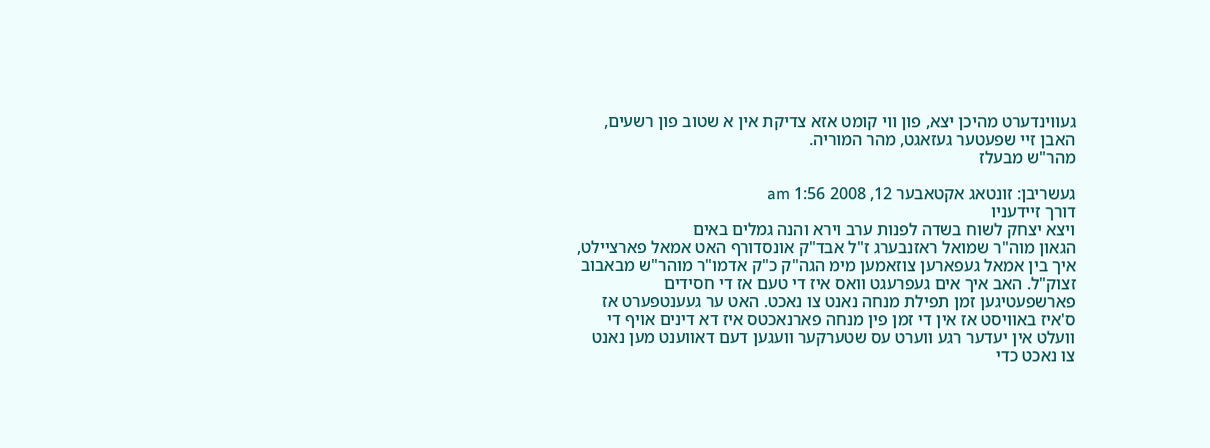געווינדערט מהיכן יצא, פון ווי קומט אזא צדיקת אין א שטוב פון רשעים, האבן זיי שפעטער געזאגט, מהר המוריה.
מהר"ש מבעלז

געשריבן: זונטאג אקטאבער 12, 2008 1:56 am
דורך זיידעניו
ויצא יצחק לשוח בשדה לפנות ערב וירא והנה גמלים באים
הגאון מוה"ר שמואל ראזנבערג ז"ל אבד"ק אונסדורף האט אמאל פארציילט, איך בין אמאל געפארען צוזאמען מימ הגה"ק כ"ק אדמו"ר מוהר"ש מבאבוב זצוק"ל. האב איך אים געפרעגט וואס איז די טעם אז די חסידים פארשפעטיגען זמן תפילת מנחה נאנט צו נאכט. האט ער געענטפערט אז ס'איז באוויסט אז אין די זמן פין מנחה פארנאכטס איז דא דינים אויף די וועלט אין יעדער רגע ווערט עס שטערקער וועגען דעם דאווענט מען נאנט צו נאכט כדי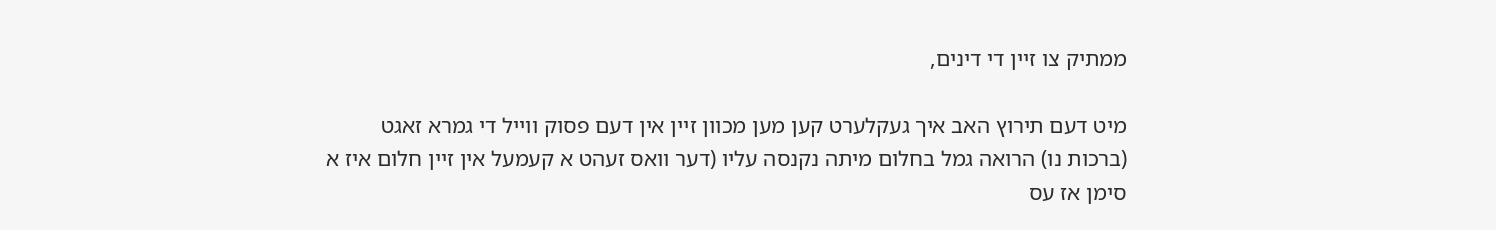ממתיק צו זיין די דינים,

מיט דעם תירוץ האב איך געקלערט קען מען מכוון זיין אין דעם פסוק ווייל די גמרא זאגט (ברכות נו) הרואה גמל בחלום מיתה נקנסה עליו (דער וואס זעהט א קעמעל אין זיין חלום איז א סימן אז עס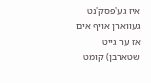איז גע'פסק'נט געווארן אויף אים אז ער גייט שטארבן) קומט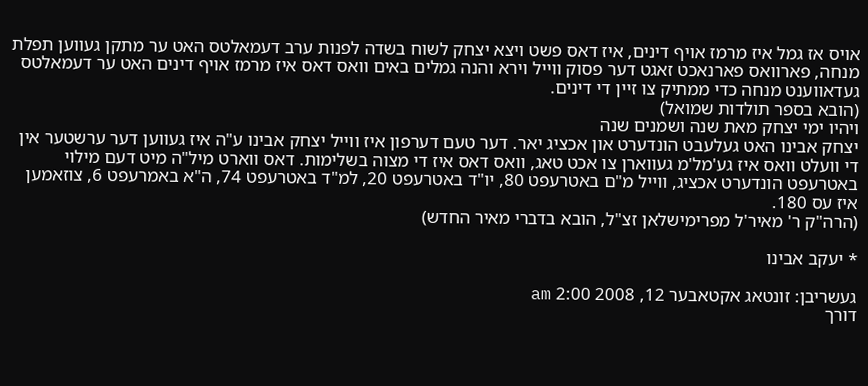אויס אז גמל איז מרמז אויף דינים, איז דאס פשט ויצא יצחק לשוח בשדה לפנות ערב דעמאלטס האט ער מתקן געווען תפלת מנחה, פארוואס פארנאכט זאגט דער פסוק ווייל וירא והנה גמלים באים וואס דאס איז מרמז אויף דינים האט ער דעמאלטס געדאווענט מנחה כדי ממתיק צו זיין די דינים.
(הובא בספר תולדות שמואל)
ויהיו ימי יצחק מאת שנה ושמנים שנה
יצחק אבינו האט געלעבט הונדערט און אכציג יאר. דער טעם דערפון איז ווייל יצחק אבינו ע"ה איז געווען דער ערשטער אין די וועלט וואס איז גע'מל'מ געווארן צו אכט טאג, וואס דאס איז די מצוה בשלימות. דאס ווארט מיל"ה מיט דעם מילוי באטרעפט הונדערט אכציג, ווייל מ"ם באטרעפט 80, יו"ד באטרעפט 20, למ"ד באטרעפט 74, ה"א באמרעפט 6, צוזאמען איז עס 180.
(הרה"ק ר' מאיר'ל מפרימישלאן זצ"ל, הובא בדברי מאיר החדש)

* יעקב אבינו

געשריבן: זונטאג אקטאבער 12, 2008 2:00 am
דורך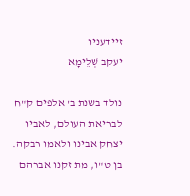זיידעניו
יעקב שְׁלֵימָא

נולד בשנת ב' אלפים ק"ח לבריאת העולם, לאביו יצחק אבינו ולאמו רבקה.
בן ט"ו, מת זקנו אברהם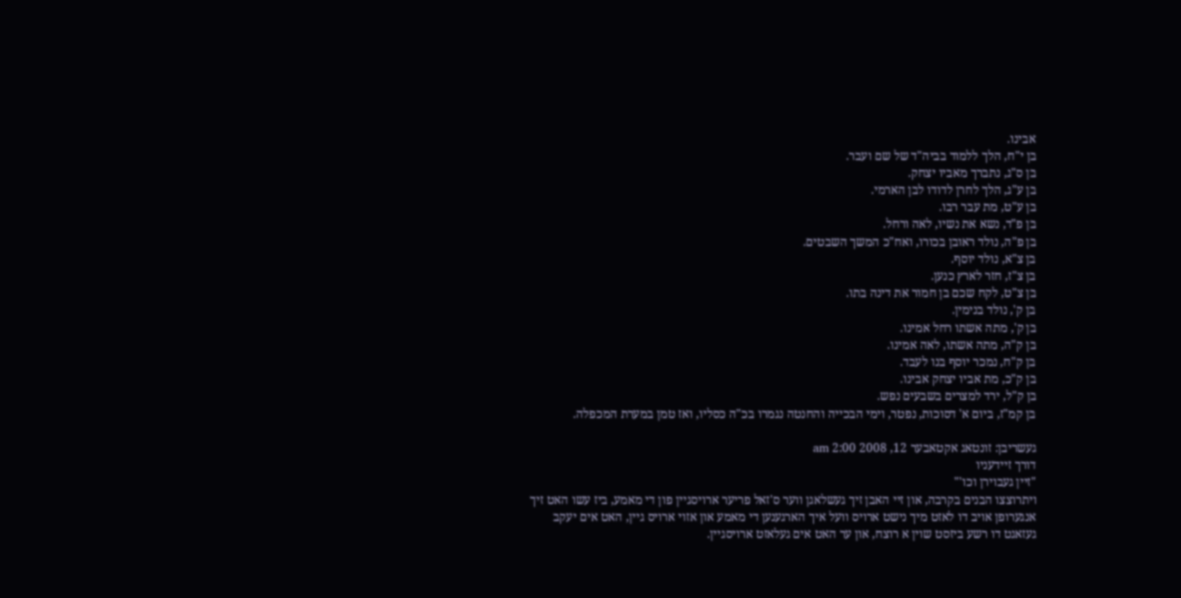אבינו.
בן י"ח, הלך ללמוד בביה"ד של שם ועבר.
בן ס"ג, נתברך מאביו יצחק.
בן ע"ג, הלך לחרן לדודו לבן הארמי.
בן ע"ט, מת עבר רבו.
בן פ"ד, נשא את נשיו, לאה ורחל.
בן פ"ה, נולד ראובן בכורו, ואח"כ המשך השבטים.
בן צ"א, נולד יוסף.
בן צ"ז, חזר לארץ כנען.
בן צ"ט, לקח שכם בן חמור את דינה בתו.
בן ק', נולד בנימין.
בן ק', מתה אשתו רחל אמינו.
בן ק"ה, מתה אשתו, לאה אמינו.
בן ק"ח, נמכר יוסף בנו לעבד.
בן ק"כ, מת אביו יצחק אבינו.
בן ק"ל, ירד למצרים בשבעים נפש.
בן קמ"ז, ביום א' דסוכות, נפטר, וימי הבכייה והחנטה נגמרו בכ"ה כסליו, ואז טמן במערת המכפלה.

געשריבן: זונטאג אקטאבער 12, 2008 2:00 am
דורך זיידעניו
"זיין געבוירן וכו'"
ויתרוצצו הבנים בקרבה, און זיי האבן זיך געשלאגן ווער ס'זאל פריער ארויסגיין פון די מאמע, ביז עשו האט זיך אנגערופן אויב דו לאזט מיך נישט ארויס וועל איך הארגענען די מאמע און אזוי ארויס גיין, האט אים יעקב געזאגט דו רשע ביזסט שוין א רוצח, און ער האט אים געלאזט ארויסגיין.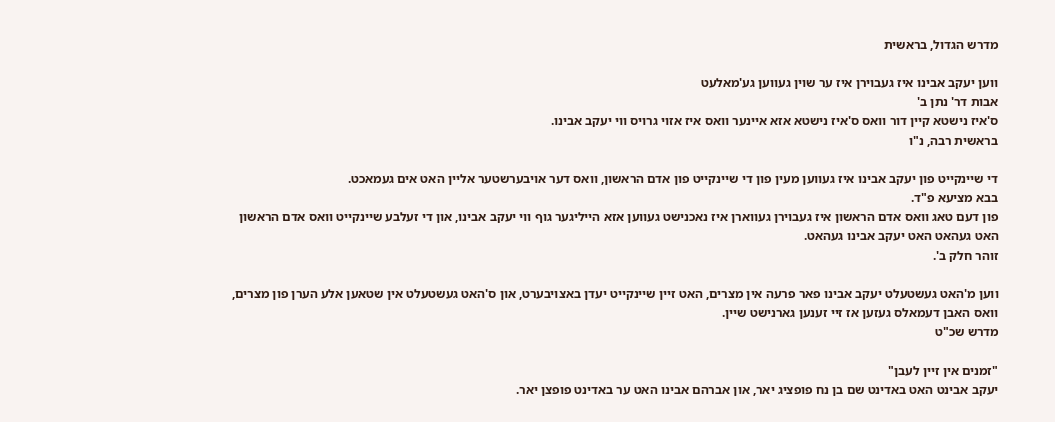מדרש הגדול, בראשית

ווען יעקב אבינו איז געבוירן איז ער שוין געווען גע'מאלעט
אבות דר' נתן ב'
ס'איז נישטא קיין דור וואס ס'איז נישטא אזא איינער וואס איז אזוי גרויס ווי יעקב אבינו.
בראשית רבה, נ"ו

די שיינקייט פון יעקב אבינו איז געווען מעין פון די שיינקייט פון אדם הראשון, וואס דער אויבערשטער אליין האט אים געמאכט.
בבא מציעא פ"ד.
פון דעם טאג וואס אדם הראשון איז געבוירן געווארן איז נאכנישט געווען אזא הייליגער גוף ווי יעקב אבינו, און די זעלבע שיינקייט וואס אדם הראשון האט געהאט האט יעקב אבינו געהאט.
זוהר חלק ב'.

ווען מ'האט געשטעלט יעקב אבינו פאר פרעה אין מצרים, האט זיין שיינקייט יעדן באצויבערט, און ס'האט געשטעלט אין שטאען אלע הערן פון מצרים, וואס האבן דעמאלס געזען אז זיי זענען גארנישט שיין.
מדרש שכ"ט

"זמנים אין זיין לעבן"
יעקב אבינט האט באדינט שם בן נח פופציג יאר, און אברהם אבינו האט ער באדינט פופצן יאר.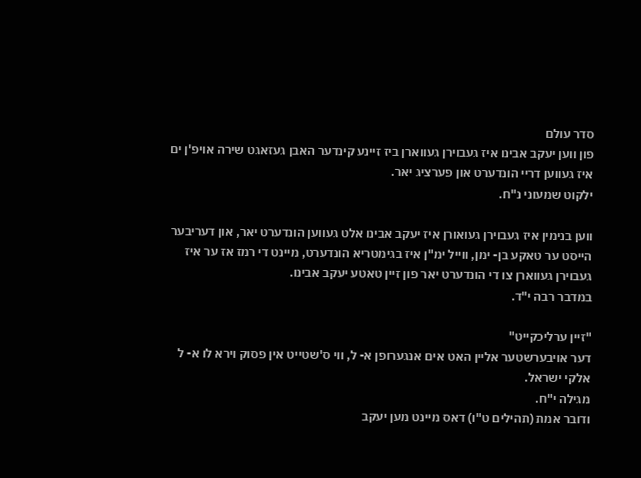סדר עולם
פון ווען יעקב אבינו איז געבוירן געווארן ביז זיינע קינדער האבן געזאגט שירה אויפ'ן ים איז געווען דריי הונדערט און פערציג יאר.
ילקוט שמעוני נ"ח.

ווען בנימין איז געבוירן געואורן איז יעקב אבינו אלט געווען הונדערט יאר, און דעריבער הייסט ער טאקע בן- ימן, ווייל ימ"ן איז בגימטריא הונדערט, מיינט די רמז אז ער איז געבוירן געווארן צו די הונדערט יאר פון זיין טאטע יעקב אבינו.
במדבר רבה י"ד.

"זיין ערליכקייט"
דער אויבערשטער אליין האט אים אנגערופן א- ל, ווי ס'שטייט אין פסוק וירא לו א- ל אלקי ישראל.
מגילה י"ח.
ודובר אמת (תהילים ט"ו) דאס מיינט מען יעקב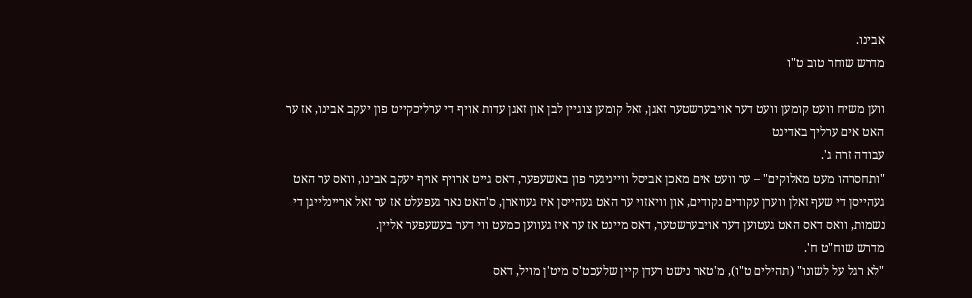אבינו.
מדרש שוחר טוב ט"ו

ווען משיח וועט קומען וועט דער אויבערשטער זאגן, זאל קומען צוגיין לבן און זאגן עדות אויף די ערליכקייט פון יעקב אבינו, אז ער האט אים ערליך באדינט
עבודה זרה ג'.
"ותחסרהו מעט מאלוקים" – ער וועט אים מאכן אביסל ווייניגער פון באשעפער, דאס גייט ארויף אויף יעקב אבינו, וואס ער האט געהייסן די שעף זאלן ווערן עקודים נקודים, און וויאזוי ער האט געהייסן איז געווארן, ס'האט נאר געפעלט אז ער זאל אריינלייגן די נשמות, וואס דאס האט געטוען דער אויבערשטער, דאס מיינט אז ער איז געווען כמעט ווי דער בעשעפער אליין.
מדרש שוח"ט ח'.
"לא רגל על לשונו" (תהילים ט"ו), מ'טאר נישט רעדן קיין שלעכט'ס מיט'ן מויל, דאס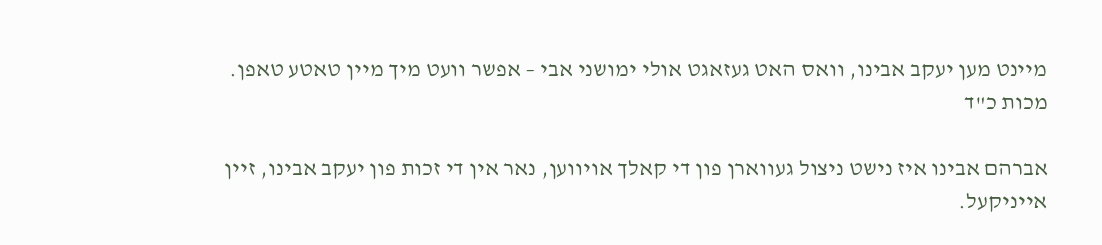מיינט מען יעקב אבינו, וואס האט געזאגט אולי ימושני אבי – אפשר וועט מיך מיין טאטע טאפן.
מכות כ"ד

אברהם אבינו איז נישט ניצול געווארן פון די קאלך אויווען, נאר אין די זכות פון יעקב אבינו, זיין אייניקעל.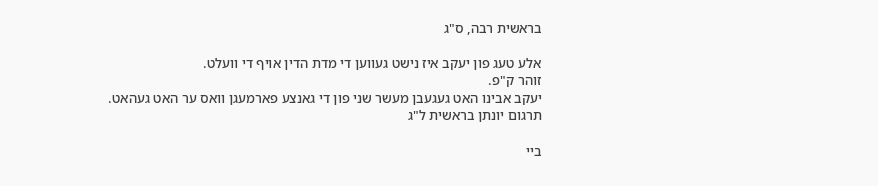בראשית רבה, ס"ג

אלע טעג פון יעקב איז נישט געווען די מדת הדין אויף די וועלט.
זוהר ק"פ.
יעקב אבינו האט געגעבן מעשר שני פון די גאנצע פארמעגן וואס ער האט געהאט.
תרגום יונתן בראשית ל"ג

ביי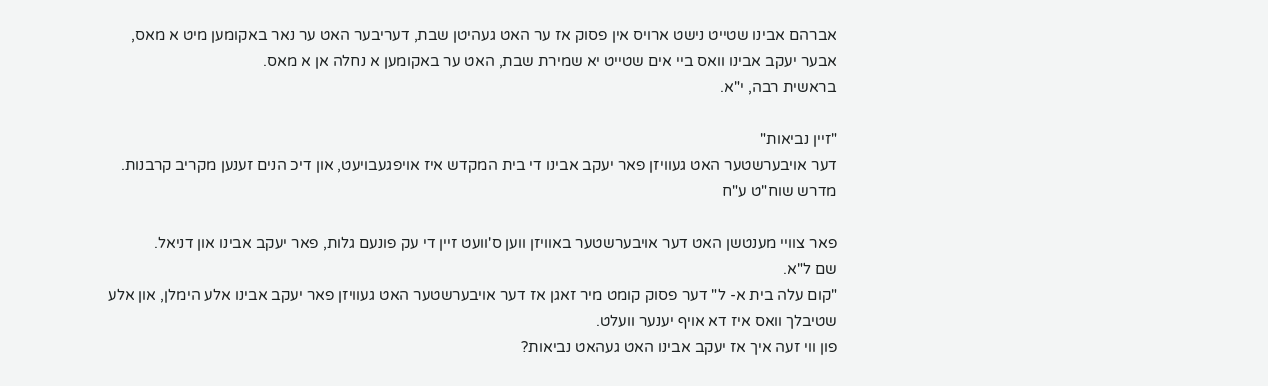אברהם אבינו שטייט נישט ארויס אין פסוק אז ער האט געהיטן שבת, דעריבער האט ער נאר באקומען מיט א מאס, אבער יעקב אבינו וואס ביי אים שטייט יא שמירת שבת, האט ער באקומען א נחלה אן א מאס.
בראשית רבה, י"א.

"זיין נביאות"
דער אויבערשטער האט געוויזן פאר יעקב אבינו די בית המקדש איז אויפגעבויעט, און דיכ הנים זענען מקריב קרבנות.
מדרש שוח"ט ע"ח

פאר צוויי מענטשן האט דער אויבערשטער באוויזן ווען ס'וועט זיין די עק פונעם גלות, פאר יעקב אבינו און דניאל.
שם ל"א.
"קום עלה בית א- ל" דער פסוק קומט מיר זאגן אז דער אויבערשטער האט געוויזן פאר יעקב אבינו אלע הימלן, און אלע שטיבלך וואס איז דא אויף יענער וועלט.
פון ווי זעה איך אז יעקב אבינו האט געהאט נביאות?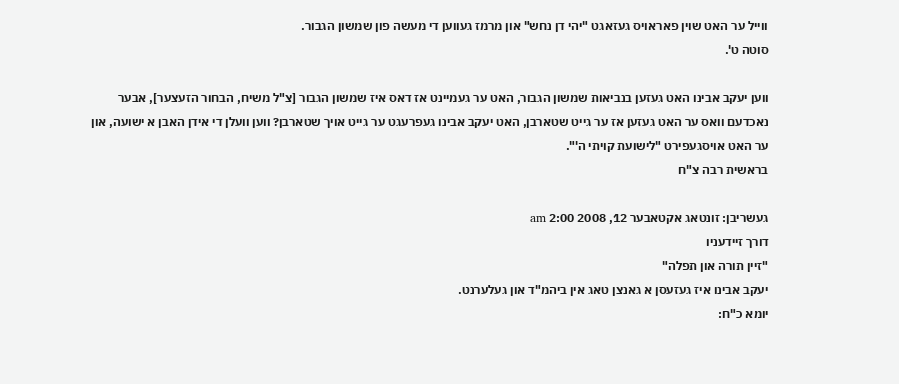ווייל ער האט שוין פאראויס געזאגט "יהי דן נחש" און מרמז געווען די מעשה פון שמשון הגבור.
סוטה ט'.

ווען יעקב אבינו האט געזען בנביאות שמשון הגבור, האט ער געמיינט אז דאס איז שמשון הגבור [צ"ל משיח, הבחור הזעצער], אבער נאכדעם וואס ער האט געזען אז ער גייט שטארבן, האט יעקב אבינו געפרעגט ער גייט אויך שטארבן? ווען וועלן די אידן האבן א ישועה, און ער האט אויסגעפירט "לישועת קויתי ה'".
בראשית רבה צ"ח

געשריבן: זונטאג אקטאבער 12, 2008 2:00 am
דורך זיידעניו
"זיין תורה און תפלה"
יעקב אבינו איז געזעסן א גאנצן טאג אין ביהמ"ד און געלערנט.
יומא כ"ח: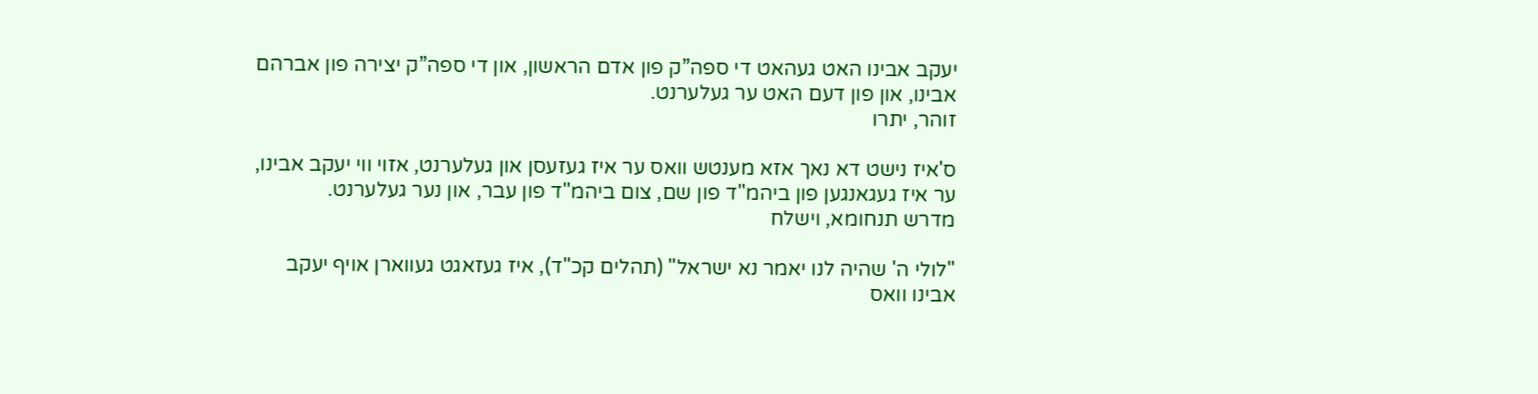יעקב אבינו האט געהאט די ספה”ק פון אדם הראשון, און די ספה”ק יצירה פון אברהם אבינו, און פון דעם האט ער געלערנט.
זוהר, יתרו

ס'איז נישט דא נאך אזא מענטש וואס ער איז געזעסן און געלערנט, אזוי ווי יעקב אבינו, ער איז געגאנגען פון ביהמ"ד פון שם, צום ביהמ"ד פון עבר, און נער געלערנט.
מדרש תנחומא, וישלח

"לולי ה' שהיה לנו יאמר נא ישראל" (תהלים קכ"ד), איז געזאגט געווארן אויף יעקב אבינו וואס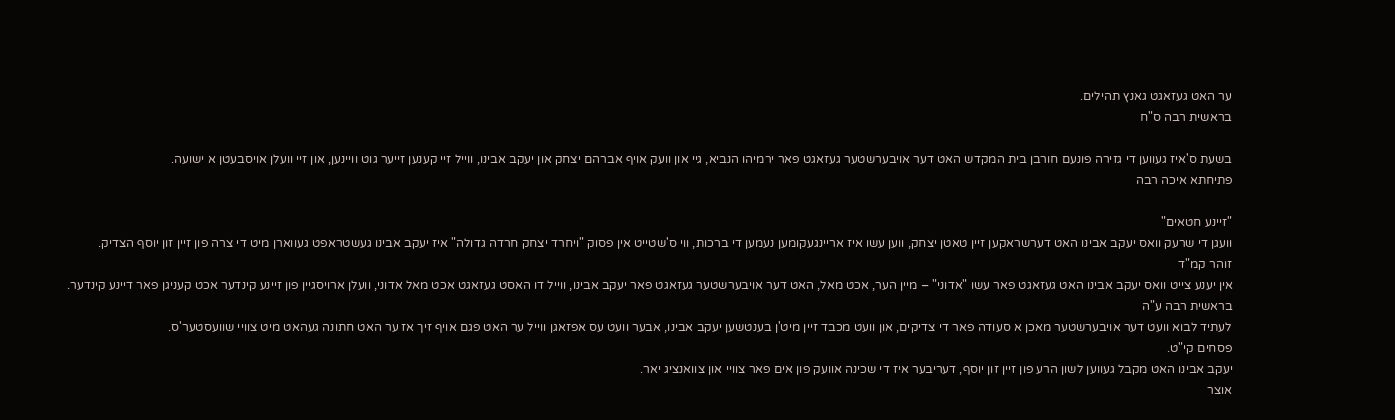ער האט געזאגט גאנץ תהילים.
בראשית רבה ס"ח

בשעת ס'איז געווען די גזירה פונעם חורבן בית המקדש האט דער אויבערשטער געזאגט פאר ירמיהו הנביא, גיי און וועק אויף אברהם יצחק און יעקב אבינו, ווייל זיי קענען זייער גוט וויינען, און זיי וועלן אויסבעטן א ישועה.
פתיחתא איכה רבה

"זיינע חטאים"
וועגן די שרעק וואס יעקב אבינו האט דערשראקען זיין טאטן יצחק, ווען עשו איז אריינגעקומען נעמען די ברכות, ווי ס'שטייט אין פסוק "ויחרד יצחק חרדה גדולה" איז יעקב אבינו געשטראפט געווארן מיט די צרה פון זיין זון יוסף הצדיק.
זוהר קמ"ד
אין יענע צייט וואס יעקב אבינו האט געזאגט פאר עשו "אדוני" – מיין הער, אכט מאל, האט דער אויבערשטער געזאגט פאר יעקב אבינו, ווייל דו האסט געזאגט אכט מאל אדוני, וועלן ארויסגיין פון זיינע קינדער אכט קעניגן פאר דיינע קינדער.
בראשית רבה ע"ה
לעתיד לבוא וועט דער אויבערשטער מאכן א סעודה פאר די צדיקים, און וועט מכבד זיין מיט'ן בענטשען יעקב אבינו, אבער וועט עס אפזאגן ווייל ער האט פגם אויף זיך אז ער האט חתונה געהאט מיט צוויי שוועסטער'ס.
פסחים קי"ט.
יעקב אבינו האט מקבל געווען לשון הרע פון זיין זון יוסף, דעריבער איז די שכינה אוועק פון אים פאר צוויי און צוואנציג יאר.
אוצר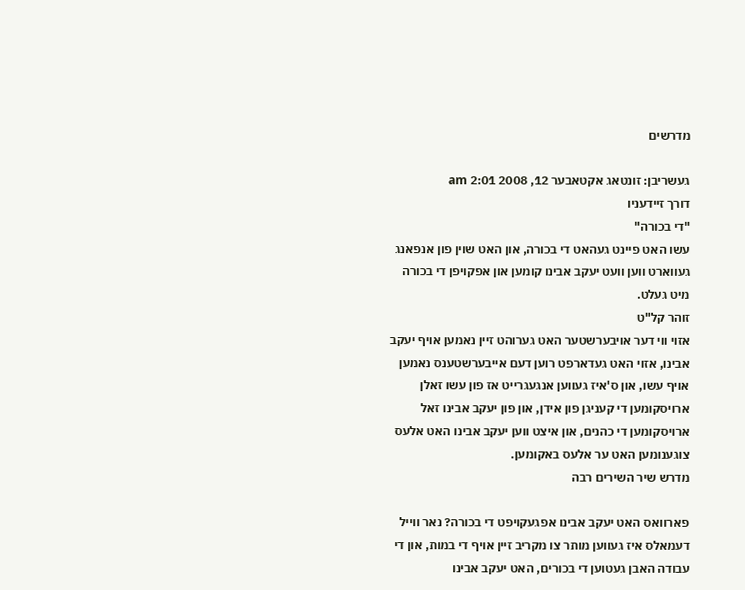מדרשים

געשריבן: זונטאג אקטאבער 12, 2008 2:01 am
דורך זיידעניו
"די בכורה"
עשו האט פיינט געהאט די בכורה, און האט שוין פון אנפאנג געווארט ווען וועט יעקב אבינו קומען און אפקויפן די בכורה מיט געלט.
זוהר קל"ט
אזוי ווי דער אויבערשטער האט גערוהט זיין נאמען אויף יעקב אבינו, אזוי האט געדארפט רוען דעם אייבערשטענס נאמען אויף עשו, און ס'איז געווען אנגעגרייט אז פון עשו זאלן ארויסקומען די קעניגן פון אידן, און פון יעקב אבינו זאל ארויסקומען די כהנים, און איצט ווען יעקב אבינו האט אלעס צוגענומען האט ער אלעס באקומען.
מדרש שיר השירים רבה

פארוואס האט יעקב אבינו אפגעקויפט די בכורה? נאר ווייל דעמאלס איז געווען מותר צו מקריב זיין אויף די במות, און די עבודה האבן געטוען די בכורים, האט יעקב אבינו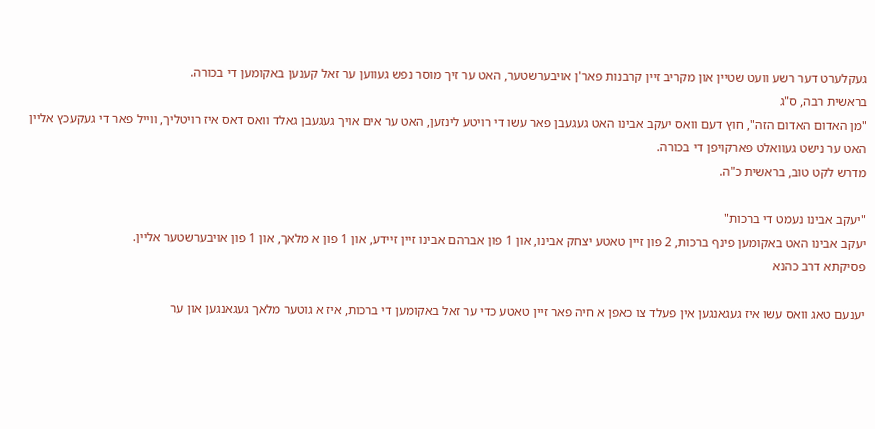געקלערט דער רשע וועט שטיין און מקריב זיין קרבנות פאר'ן אויבערשטער, האט ער זיך מוסר נפש געווען ער זאל קענען באקומען די בכורה.
בראשית רבה, ס"ג
"מן האדום האדום הזה", חוץ דעם וואס יעקב אבינו האט געגעבן פאר עשו די רויטע לינזען, האט ער אים אויך געגעבן גאלד וואס דאס איז רויטליך, ווייל פאר די געקעכץ אליין האט ער נישט געוואלט פארקויפן די בכורה.
מדרש לקט טוב, בראשית כ"ה.

"יעקב אבינו נעמט די ברכות"
יעקב אבינו האט באקומען פינף ברכות, 2 פון זיין טאטע יצחק אבינו, און 1 פון אברהם אבינו זיין זיידע, און 1 פון א מלאך, און 1 פון אויבערשטער אליין.
פסיקתא דרב כהנא

יענעם טאג וואס עשו איז געגאנגען אין פעלד צו כאפן א חיה פאר זיין טאטע כדי ער זאל באקומען די ברכות, איז א גוטער מלאך געגאנגען און ער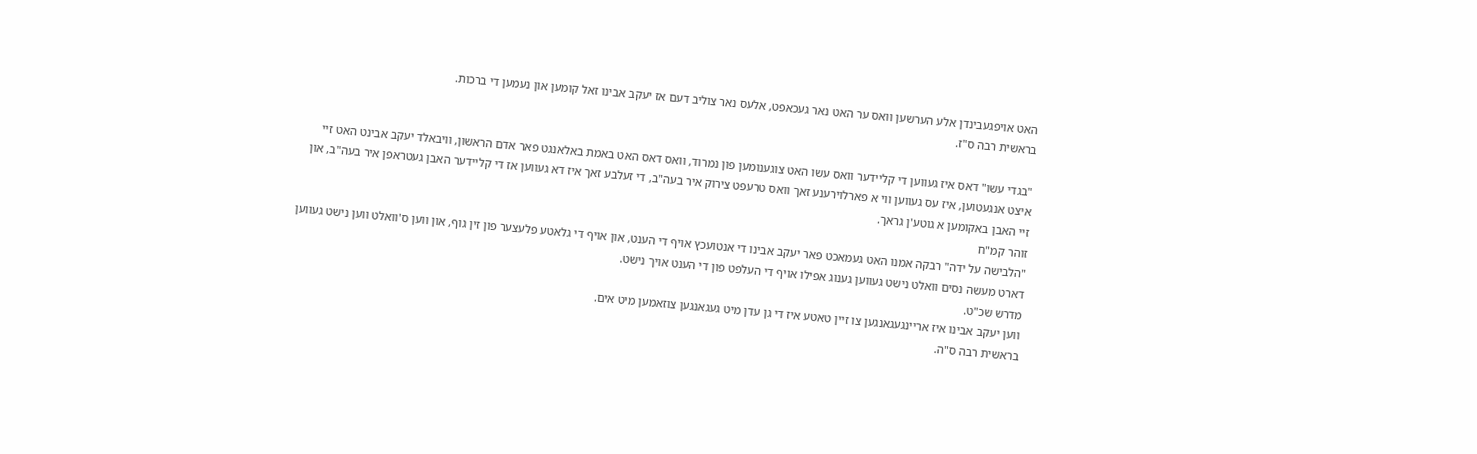האט אויפגעבינדן אלע הערשען וואס ער האט נאר געכאפט, אלעס נאר צוליב דעם אז יעקב אבינו זאל קומען און נעמען די ברכות.
בראשית רבה ס"ז.

"בגדי עשו" דאס איז געווען די קליידער וואס עשו האט צוגענומען פון נמרוד, וואס דאס האט באמת באלאנגט פאר אדם הראשון, וויבאלד יעקב אבינט האט זיי איצט אנגעטוען, איז עס געווען ווי א פארלוירענע זאך וואס טרעפט צירוק איר בעה"ב, די זעלבע זאך איז דא געווען אז די קליידער האבן געטראפן איר בעה"ב, און זיי האבן באקומען א גוטע'ן גראך.
זוהר קמ"ח
"הלבישה על ידה" רבקה אמנו האט געמאכט פאר יעקב אבינו די אנטועכץ אויף די הענט, און אויף די גלאטע פלעצער פון זין גוף, און ווען ס'וואלט ווען נישט געווען דארט מעשה נסים וואלט נישט געווען גענוג אפילו אויף די העלפט פון די הענט אויך נישט.
מדרש שכ"ט.
ווען יעקב אבינו איז אריינגעגאנגען צו זיין טאטע איז די גן עדן מיט געגאנגען צוזאמען מיט אים.
בראשית רבה ס"ה.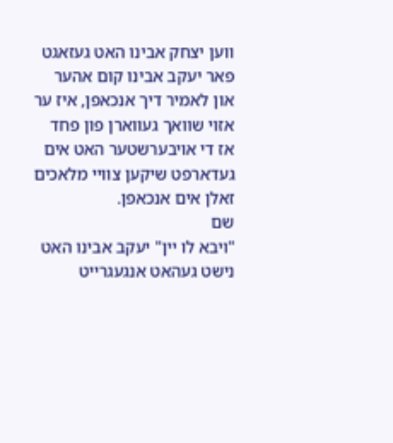ווען יצחק אבינו האט געזאגט פאר יעקב אבינו קום אהער און לאמיר דיך אנכאפן, איז ער אזוי שוואך געווארן פון פחד אז די אויבערשטער האט אים געדארפט שיקען צוויי מלאכים זאלן אים אנכאפן.
שם
"ויבא לו יין" יעקב אבינו האט נישט געהאט אנגעגרייט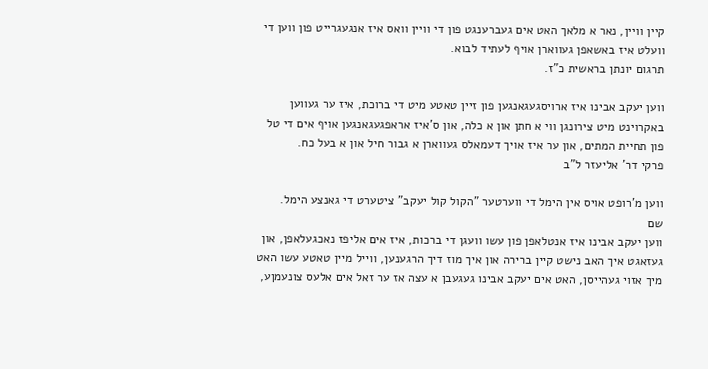קיין וויין, נאר א מלאך האט אים געברענגט פון די וויין וואס איז אנגעגרייט פון ווען די וועלט איז באשאפן געווארן אויף לעתיד לבוא.
תרגום יונתן בראשית כ"ז.

ווען יעקב אבינו איז ארויסגעגאנגען פון זיין טאטע מיט די ברוכת, איז ער געווען באקרוינט מיט צירונגן ווי א חתן און א כלה, און ס'איז אראפגעגאנגען אויף אים די טל פון תחיית המתים, און ער איז אויך דעמאלס געווארן א גבור חיל און א בעל כח.
פרקי דר' אליעזר ל"ב

ווען מ'רופט אויס אין הימל די ווערטער "הקול קול יעקב" ציטערט די גאנצע הימל.
שם
ווען יעקב אבינו איז אנטלאפן פון עשו וועגן די ברכות, איז אים אליפז נאכגעלאפן, און געזאגט איך האב נישט קיין ברירה און איך מוז דיך הרגענען, ווייל מיין טאטע עשו האט מיך אזוי געהייסן, האט אים יעקב אבינו געגעבן א עצה אז ער זאל אים אלעס צונעמןע,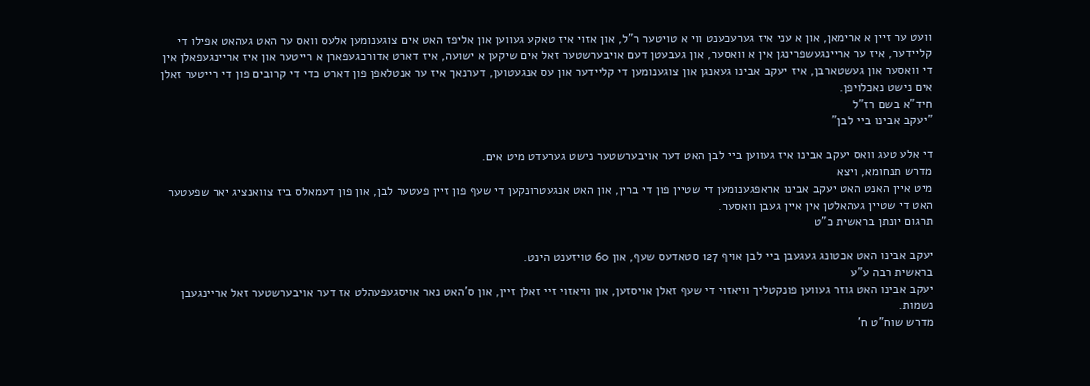וועט ער זיין א ארימאן, און א עני איז גערעכענט ווי א טויטער ר"ל, און אזוי איז טאקע געווען און אליפז האט אים צוגענומען אלעס וואס ער האט געהאט אפילו די קליידער, איז ער אריינגעשפרינגן אין א וואסער, און געבעטן דעם אויבערשטער זאל אים שיקען א ישועה, איז דארט אדורכגעפארן א רייטער און איז אריינגעפאלן אין די וואסער און געשטארבן, איז יעקב אבינו געאנגן און צוגענומען די קליידער און עס אנגעטוען, דערנאך איז ער אנטלאפן פון דארט כדי די קרובים פון די רייטער זאלן אים נישט נאכלויפן.
חיד"א בשם רז"ל
"יעקב אבינו ביי לבן"

די אלע טעג וואס יעקב אבינו איז געווען ביי לבן האט דער אויבערשטער נישט גערעדט מיט אים.
מדרש תנחומא, ויצא
מיט איין האנט האט יעקב אבינו אראפגענומען די שטיין פון די ברין, און האט אנגעטרונקען די שעף פון זיין פעטער לבן, און פון דעמאלס ביז צוואנציג יאר שפעטער האט די שטיין געהאלטן אין איין געבן וואסער.
תרגום יונתן בראשית כ"ט

יעקב אבינו האט אכטונג געגעבן ביי לבן אויף 127 סטאדעס שעף, און 60 טויזענט הינט.
בראשית רבה ע"ע
יעקב אבינו האט גוזר געווען פונקטליך וויאזוי די שעף זאלן אויסזען, און וויאזוי זיי זאלן זיין, און ס'האט נאר אויסגעפעהלט אז דער אויבערשטער זאל אריינגעבן נשמות.
מדרש שוח"ט ח'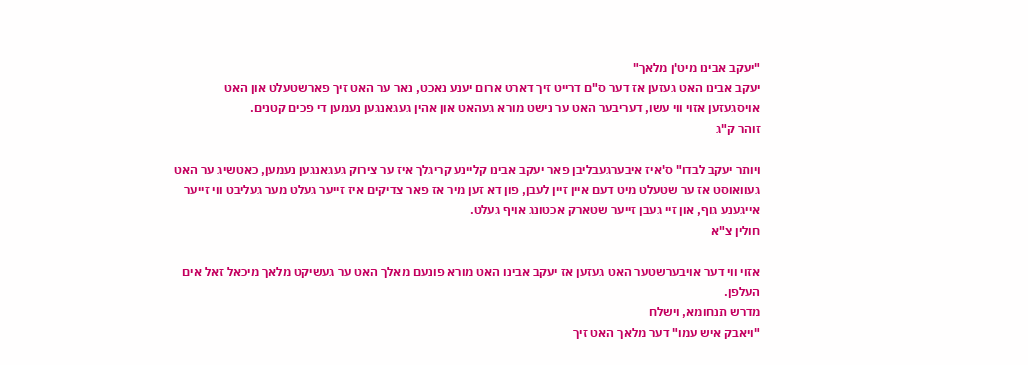"יעקב אבינו מיט'ן מלאך"
יעקב אבינו האט געזען אז דער ס"ם דרייט זיך דארט ארום יענע נאכט, נאר ער האט זיך פארשטעלט און האט אויסגעזען אזוי ווי עשו, דעריבער האט ער נישט מורא געהאט און אהין געגאנגען נעמען די פכים קטנים.
זוהר ק"ג

ויותר יעקב לבדו" ס'איז איבערגעבליבן פאר יעקב אבינו קליינע קריגלך איז ער צירוק געגאנגען נעמען, כאטשיג ער האט געוואוסט אז ער שטעלט מיט דעם איין זיין לעבן, פון דא זען מיר אז פאר צדיקים איז זייער געלט מער געליבט ווי זייער אייגענע גוף, און זיי געבן זייער שטארק אכטונג אויף געלט.
חולין צ"א

אזוי ווי דער אויבערשטער האט געזען אז יעקב אבינו האט מורא פונעם מאלך האט ער געשיקט מלאך מיכאל זאל אים העלפן.
מדרש תנחומא, וישלח
"ויאבק איש עמו" דער מלאך האט זיך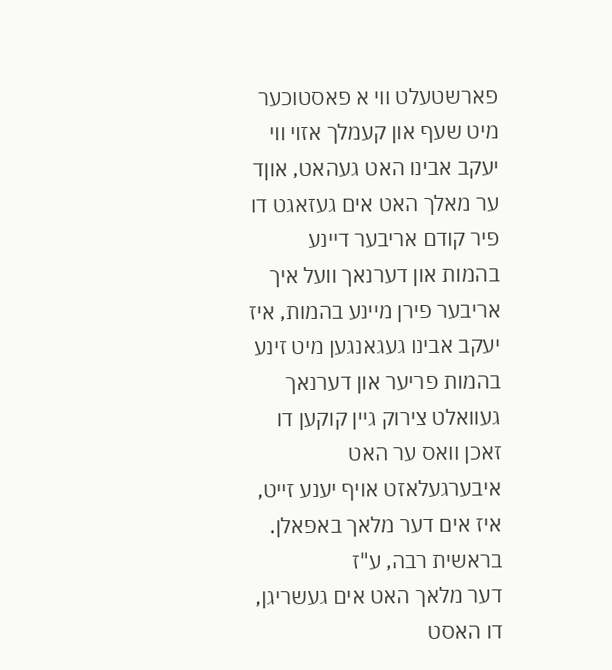פארשטעלט ווי א פאסטוכער מיט שעף און קעמלך אזוי ווי יעקב אבינו האט געהאט, אוןד ער מאלך האט אים געזאגט דו פיר קודם אריבער דיינע בהמות און דערנאך וועל איך אריבער פירן מיינע בהמות, איז יעקב אבינו געגאנגען מיט זינע בהמות פריער און דערנאך געוואלט צירוק גיין קוקען דו זאכן וואס ער האט איבערגעלאזט אויף יענע זייט, איז אים דער מלאך באפאלן.
בראשית רבה, ע"ז
דער מלאך האט אים געשריגן, דו האסט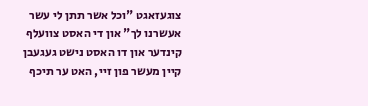צוגעזאגט "וכל אשר תתן לי עשר אעשרנו לך" און די האסט צוועלף קינדער און דו האסט נישט געגעבן קיין מעשר פון זיי, האט ער תיכף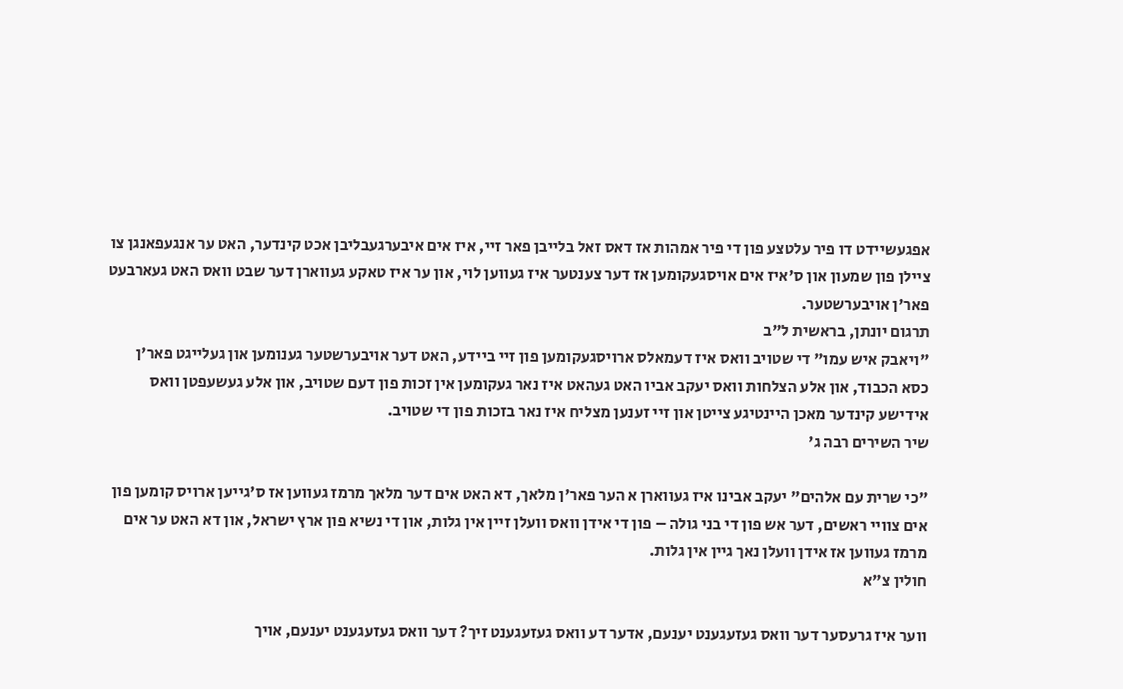אפגעשיידט דו פיר עלטצע פון די פיר אמהות אז דאס זאל בלייבן פאר זיי, איז אים איבערגעבליבן אכט קינדער, האט ער אנגעפאנגן צו ציילן פון שמעון און ס'איז אים אויסגעקומען אז דער צענטער איז געווען לוי, און ער איז טאקע געווארן דער שבט וואס האט געארבעט פאר'ן אויבערשטער.
תרגום יונתן, בראשית ל"ב
"ויאבק איש עמו" די שטויב וואס איז דעמאלס ארויסגעקומען פון זיי ביידע, האט דער אויבערשטער גענומען און געלייגט פאר'ן כסא הכבוד, און אלע הצלחות וואס יעקב אביו האט געהאט איז נאר געקומען אין זכות פון דעם שטויב, און אלע געשעפטן וואס אידישע קינדער מאכן היינטיגע צייטן און זיי זענען מצליח איז נאר בזכות פון די שטויב.
שיר השירים רבה ג'

"כי שרית עם אלהים" יעקב אבינו איז געווארן א הער פאר'ן מלאך, דא האט אים דער מלאך מרמז געווען אז ס'גייען ארויס קומען פון אים צוויי ראשים, דער אש פון די בני גולה – פון די אידן וואס וועלן זיין אין גלות, און די נשיא פון ארץ ישראל, און דא האט ער אים מרמז געווען אז אידן וועלן נאך גיין אין גלות.
חולין צ"א

ווער איז גרעסער דער וואס געזעגענט יענעם, אדער דע וואס געזעגענט זיך? דער וואס געזעגענט יענעם, אויך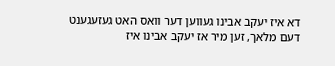דא איז יעקב אבינו געווען דער וואס האט געזעגענט דעם מלאך, זען מיר אז יעקב אבינו איז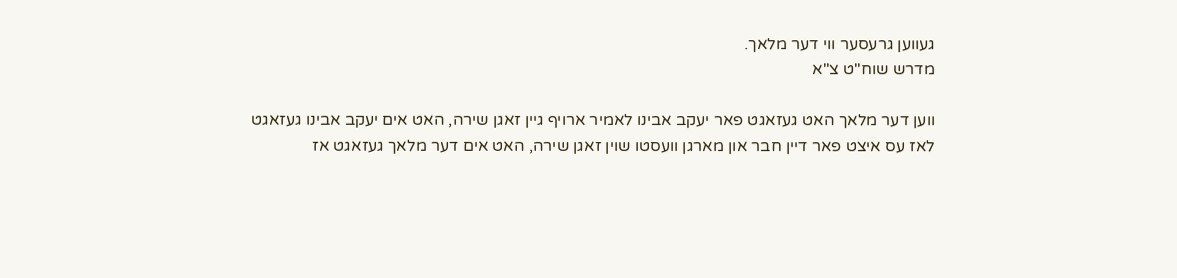געווען גרעסער ווי דער מלאך.
מדרש שוח"ט צ"א

ווען דער מלאך האט געזאגט פאר יעקב אבינו לאמיר ארויף גיין זאגן שירה, האט אים יעקב אבינו געזאגט לאז עס איצט פאר דיין חבר און מארגן וועסטו שוין זאגן שירה, האט אים דער מלאך געזאגט אז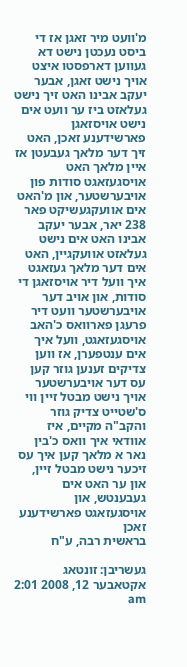מ'וועט מיר זאגן אז די ביסט נעכטן נישט דא געווען דארפסטו איצט אויך נישט זאגן, אבער יעקב אבינו האט זיך נישט געלאזט ביז ער וועט אים נישט אויסזאגן פארשידענע זאכן, האט זיך דער מלאך געבעטן אז איין מלאך האט אויסגעזאגט סודות פון אויבערשטער, און מ'האט אים אוועקגעשיקט פאר 238 יאר, אבער יעקב אבינו האט אים נישט געלאזט אוועקגיין, האט אים דער מלאך געזאגט איך וועל דיר אויסזאגן די סודות, און אויב דער אויבערשטער וועט דיר פרעגן פארוואס כ'האב אויסגעזאגט, וועל איך אים ענטפערן, אז ווען צדיקים זענען גוזר קען עס דער אויבערשטער אויך נישט מבטל זיין ווי ס'שטייט צדיק גוזר והקב"ה מקיים, איז אוודאי איך וואס כ'בין נאר א מלאך קען איך עס זיכער נישט מבטל זיין, און ער האט אים געבענטש, און אויסגעזאגט פארשידענע זאכן
בראשית רבה, ע"ח

געשריבן: זונטאג אקטאבער 12, 2008 2:01 am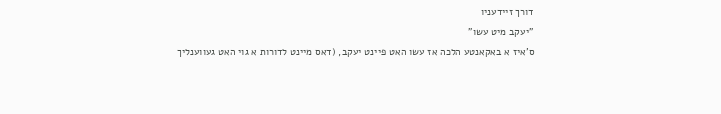דורך זיידעניו
"יעקב מיט עשו"
ס'איז א באקאנטע הלכה אז עשו האט פיינט יעקב, (דאס מיינט לדורות א גוי האט געווענליך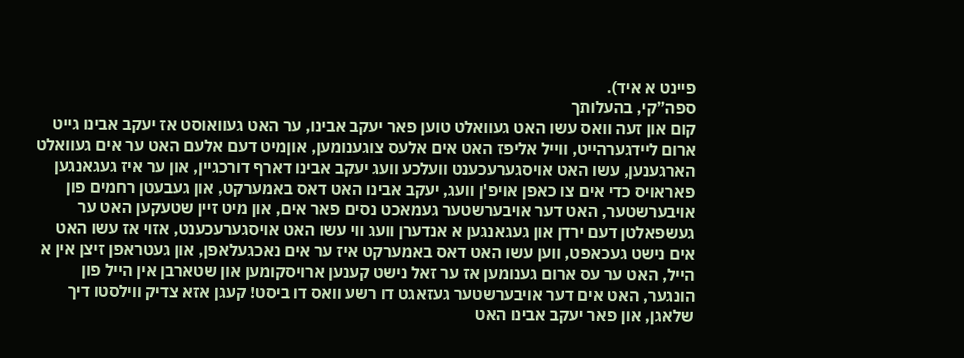פיינט א איד).
ספה”קי, בהעלותך
קום און זעה וואס עשו האט געוואלט טוען פאר יעקב אבינו, ער האט געוואוסט אז יעקב אבינו גייט ארום ליידגערהייט, ווייל אליפז האט אים אלעס צוגענומען, אוןמיט דעם אלעם האט ער אים געוואלט הארגענען, עשו האט אויסגערעכענט וועלכע וועג יעקב אבינו דארף דורכגיין, און ער איז געגאנגען פאראויס כדי אים צו כאפן אויפ'ן וועג, יעקב אבינו האט דאס באמערקט, און געבעטן רחמים פון אויבערשטער, האט דער אויבערשטער געמאכט נסים פאר אים, און מיט זיין שטעקען האט ער געשפאלטן דעם ירדן און געגאנגען א אנדערן וועג ווי עשו האט אויסגערעכענט, אזוי אז עשו האט אים נישט געכאפט, ווען עשו האט דאס באמערקט איז ער אים נאכגעלאפן, און געטראפן זיצן אין א הייל, האט ער עס ארום גענומען אז ער זאל נישט קענען ארויסקומען און שטארבן אין הייל פון הונגער, האט אים דער אויבערשטער געזאגט דו רשע וואס דו ביסט! קעגן אזא צדיק ווילסטו דיך שלאגן, און פאר יעקב אבינו האט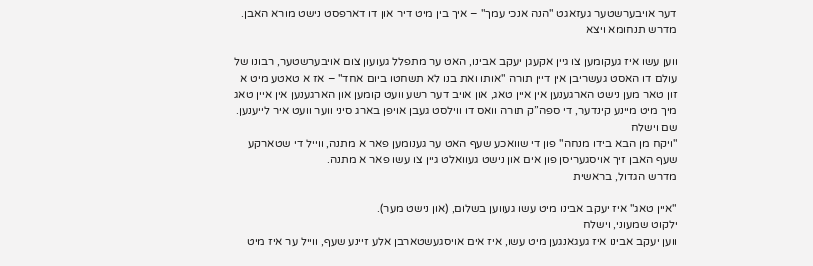דער אויבערשטער געזאגט "הנה אנכי עמך" – איך בין מיט דיר און דו דארפסט נישט מורא האבן.
מדרש תנחומא ויצא

ווען עשו איז געקומען צו גיין אקעגן יעקב אבינו, האט ער מתפלל געועון צום אויבערשטער, רבונו של עולם דו האסט געשריבן אין דיין תורה "אותו ואת בנו לא תשחטו ביום אחד" – אז א טאטע מיט א זון טאר מען נישט הארגענען אין איין טאג, און אויב דער רשע וועט קומען און הארגענען אין איין טאג מיך מיט מיינע קינדער, די ספה”ק תורה וואס דו ווילסט געבן אויפן בארג סיני ווער וועט איר לייענען.
שם וישלח
"ויקח מן הבא בידו מנחה" פון די שוואכע שעף האט ער גענומען פאר א מתנה, ווייל די שטארקע שעף האבן זיך אויסגעריסן פון אים און נישט געוואלט גיין צו עשו פאר א מתנה.
מדרש הגדול, בראשית

"איין טאג" איז יעקב אבינו מיט עשו געווען בשלום, (און נישט מער).
ילקוט שמעוני, וישלח
ווען יעקב אבינו איז געגאנגען מיט עשו, איז אים אויסגעשטארבן אלע זיינע שעף, ווייל ער איז מיט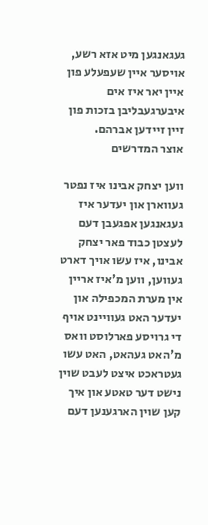געגאנגען מיט אזא רשע, אויסער איין שעפעלע פון איין יאר איז אים איבערגעבליבן בזכות פון זיין זיידען אברהם.
אוצר המדרשים

ווען יצחק אבינו איז נפטר געווארן און יעדער איז געגאנגען אפגעבן דעם לעצטן כבוד פאר יצחק אבינו, איז עשו אויך דארט געווען, ווען מ'איז אריין אין מערת המכפילה און יעדער האט געוויינט אויף די גרויסע פארלוסט וואס מ'האט געהאט, האט עשו געטראכט איצט לעבט שוין נישט דער טאטע און איך קען שוין הארגענען דעם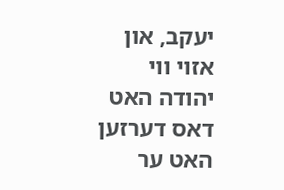יעקב, און אזוי ווי יהודה האט דאס דערזען האט ער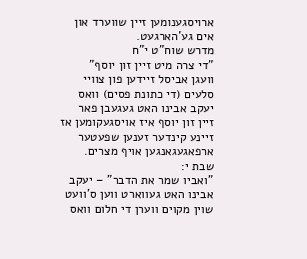ארויסגענומען זיין שווערד און אים גע'הארגעט.
מדרש שוח"ט י"ח
"די צרה מיט זיין זון יוסף"
וועגן אביסל זיידען פון צוויי סלעים (די כתונת פסים) וואס יעקב אבינו האט געגעבן פאר זיין זון יוסף איז אויסגעקומען אז זיינע קינדער זענען שפעטער ארפאגעגאנגען אויף מצרים.
שבת י:
"ואביו שמר את הדבר" – יעקב אבינו האט געווארט ווען ס'וועט שוין מקוים ווערן די חלום וואס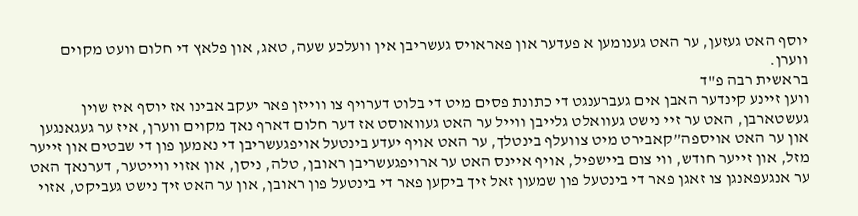יוסף האט געזען, ער האט גענומען א פעדער און פאראויס געשריבן אין וועלכע שעה, טאג, און פלאץ די חלום וועט מקוים ווערן.
בראשית רבה פ"ד
ווען זיינע קינדער האבן אים געברענגט די כתונת פסים מיט די בלוט דערויף צו ווייזן פאר יעקב אבינו אז יוסף איז שוין געשטארבן, האט ער זיי נישט געוואלט גלייבן ווייל ער האט געוואוסט אז דער חלום דארף נאך מקוים ווערן, איז ער געגאנגען און ער האט אויספה”קאבירט מיט צוועלף בינטלך, ער האט אויף יעדע בינטעל אויפגעשריבן די נאמען פון די שבטים און זייער מזל, און זייער חודש, ווי צום ביישפיל, אויף איינס האט ער ארויפגעשריבן ראובן, טלה, ניסן, און אזוי ווייטער, דערנאך האט ער אנגעפאנגן צו זאגן פאר די בינטעל פון שמעון זאל זיך ביקען פאר די בינטעל פון ראובן, און ער האט זיך נישט געביקט, אזוי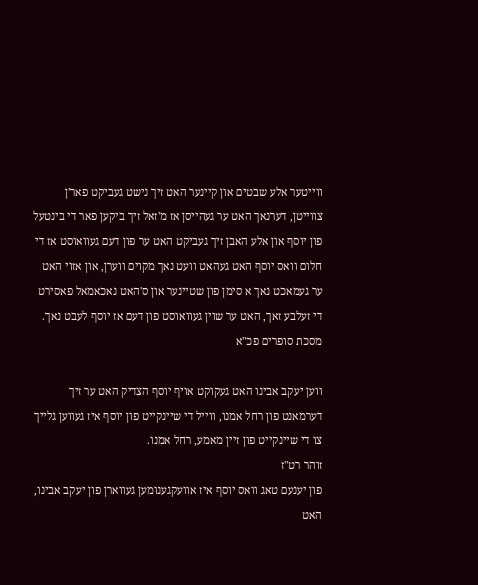ווייטער אלע שבטים און קיינער האט זיך נישט געביקט פאר'ן צווייטן, דערנאך האט ער געהייסן אז מ'זאל זיך ביקען פאר די בינטעל פון יוסף און אלע האבן זיך געביקט האט ער פון דעם געוואוסט אז די חלום וואס יוסף האט געהאט וועט נאך מקוים ווערן, און אזוי האט ער געמאכט נאך א סימן פון שטיינער און ס'האט נאכאמאל פאסירט די זעלבע זאך, האט ער שוין געוואוסט פון דעם אז יוסף לעבט נאך.
מסכת סופרים פכ"א

ווען יעקב אבינו האט געקוקט אויף יוסף הצדיק האט ער זיך דערמאנט פון רחל אמנו, ווייל די שיינקייט פון יוסף איז געווען גלייך צו די שיינקייט פון זיין מאמע, רחל אמנו.
זוהר רט"ז
פון יענעם טאג וואס יוסף איז אוועקגענומען געווארן פון יעקב אבינו, האט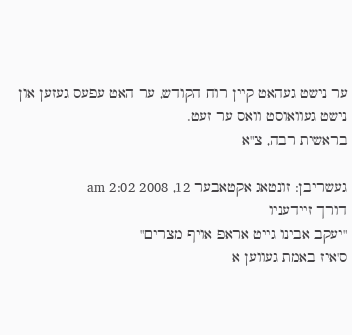ער נישט געהאט קיין רוח הקודש, ער האט עפעס געזען און נישט געוואוסט וואס ער זעט.
בראשית רבה, צ"א

געשריבן: זונטאג אקטאבער 12, 2008 2:02 am
דורך זיידעניו
"יעקב אבינו גייט אראפ אויף מצרים"
ס'איז באמת געווען א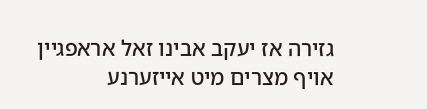גזירה אז יעקב אבינו זאל אראפגיין אויף מצרים מיט אייזערנע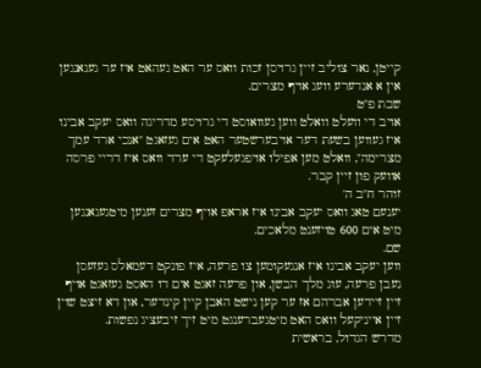קייטן, נאר צוליב זיין גרויסן זכות וואס ער האט געהאט איז ער געגאנגען אין א אנדערע וועג אויף מצרים.
שבת פ"ט
אויב די וועלט וואלט ווען געוואוסט די גרויסע מדריגה וואס יעקב אבינו איז געווען בשעת דער אויבערשטער האט אים געזאגט "אנכי ארד עמך מצרימה", וואלט מען אפילו אויפגעלעקט די ערד וואס איז דריי פרסה אוועק פון זיין קבר.
זוהר ח"ב ה'
יענעם טאג וואס יעקב אבינו איז אראפ אויף מצרים זענען מיטגעגאנגען מיט אים 600 טויזענט מלאכים.
שם.
ווען יעקב אבינו איז אנגעקומען צו פרעה, איז פונקט דעמאלס געזעסן נעבן פרעה, עוג מלך הבשן, און פרעה זאגט אים דו האסט געזאגט אויף זיין זיידען אברהם אז ער קען נישט האבן קיין קינדער, און דא זיצט שוין זיין אייניקעל וואס האט מיטגעברענגט מיט זיך זיבעציג נפשות.
מדרש הגדול, בראשית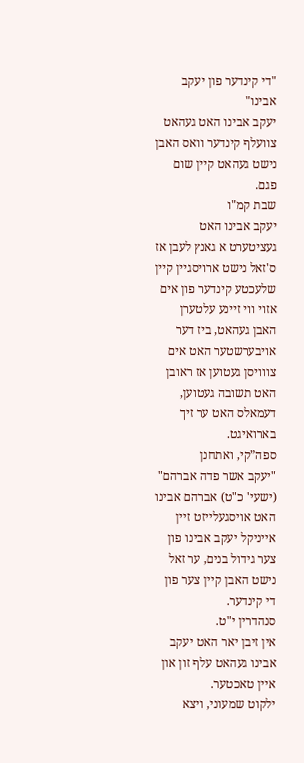"די קינדער פון יעקב אבינו"
יעקב אבינו האט געהאט צוועלף קינדער וואס האבן נישט געהאט קיין שום פגם.
שבת קמ"ו
יעקב אבינו האט געציטערט א גאנץ לעבן אז ס'זאל נישט ארויסגיין קיין שלעכטע קינדער פון אים אזוי ווי זיינע עלטערן האבן געהאט, ביז דער אויבערשטער האט אים צווויסן געטוען אז ראובן האט תשובה געטוען, דעמאלס האט ער זיך בארואיגט.
ספה”קי, ואתחנן
"יעקב אשר פדה אברהם" (ישעי' כ"ט) אברהם אבינו האט אויסגעלייזט זיין אייניקל יעקב אבינו פון צער גידול בנים, ער זאל נישט האבן קיין צער פון די קינדער.
סנהדרין י"ט.
אין זיבן יאר האט יעקב אבינו געהאט עלף זון און איין טאכטער.
ילקוט שמעוני, ויצא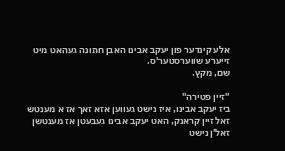אלע קינדער פון יעקב אבינו האבן חתונה געהאט מיט זייערע שווערסטער'ס.
שם, מקץ.

"זיין פטירה"
ביז יעקב אבינו, איז נישט געווען אזא זאך אז א מענטש זאל זיין קראנק, האט יעקב אבינו געבעטן אז מענטשן זאל'ן נישט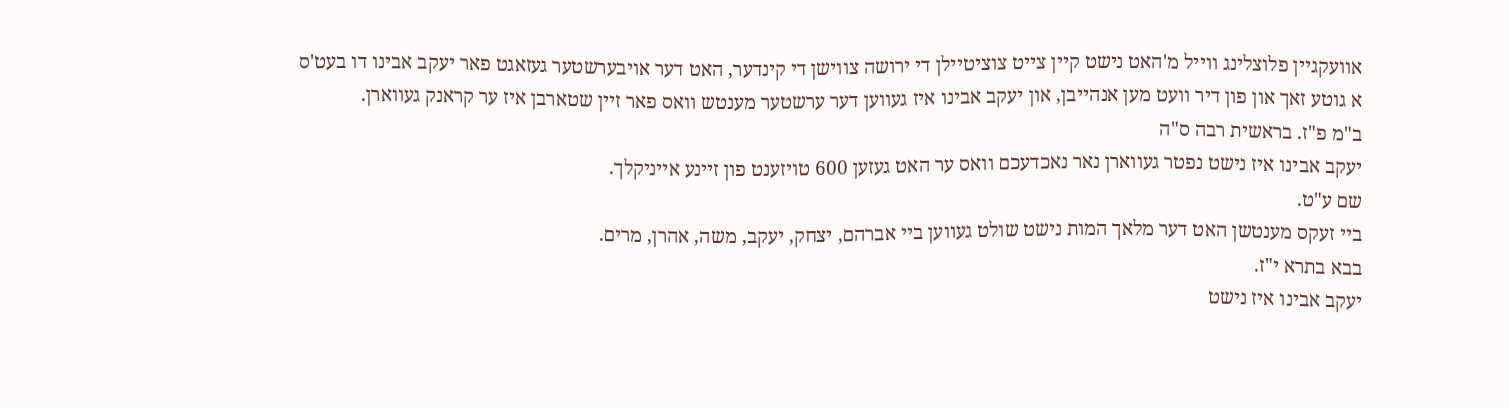אוועקגיין פלוצלינג ווייל מ'האט נישט קיין צייט צוציטיילן די ירושה צווישן די קינדער, האט דער אויבערשטער געזאגט פאר יעקב אבינו דו בעט'ס א גוטע זאך און פון דיר וועט מען אנהייבן, און יעקב אבינו איז געווען דער ערשטער מענטש וואס פאר זיין שטארבן איז ער קראנק געווארן.
ב"מ פ"ז. בראשית רבה ס"ה
יעקב אבינו איז נישט נפטר געווארן נאר נאכדעכם וואס ער האט געזען 600 טויזענט פון זיינע אייניקלך.
שם ע"ט.
ביי זעקס מענטשן האט דער מלאך המות נישט שולט געווען ביי אברהם, יצחק, יעקב, משה, אהרן, מרים.
בבא בתרא י"ז.
יעקב אבינו איז נישט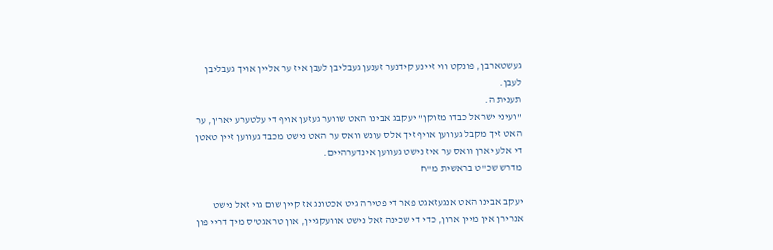געשטארבן, פונקט ווי זיינע קידנער זענען געבליבן לעבן איז ער אליין אויך געבליבן לעבן.
תענית ה.
"ועיני ישראל כבדו מזוקן" יעקבג אבינו האט שווער געזען אויף די עלטערע יאר'ן, ער האט זיך מקבל געווען אויף זיך אלס עונש וואס ער האט נישט מכבד געווען זיין טאטן די אלע יארן וואס ער איז נישט געווען אינדערהיים.
מדרש שכ"ט בראשית מ"ח

יעקב אבינו האט אנגעזאגט פאר די פטירה גיט אכטונג אז קיין שום גוי זאל נישט אנרירן אין מיין ארון, כדי די שכינה זאל נישט אוועקגיין, און טראגט'ס מיך דריי פון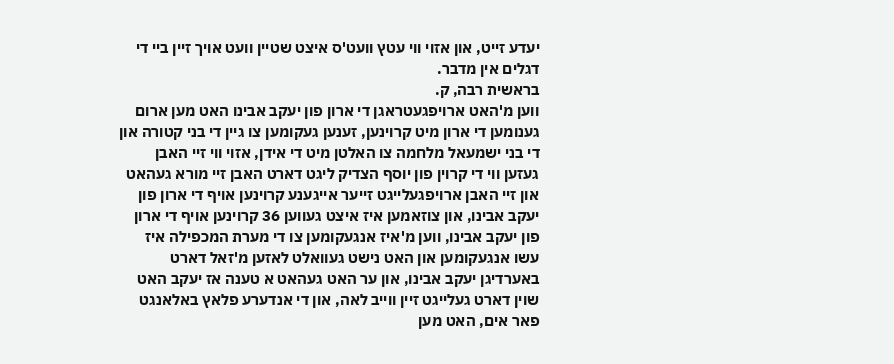יעדע זייט, און אזוי ווי עטץ וועט'ס איצט שטיין וועט אויך זיין ביי די דגלים אין מדבר.
בראשית רבה, ק.
ווען מ'האט ארויפגעטראגן די ארון פון יעקב אבינו האט מען ארום גענומען די ארון מיט קרוינען, זענען געקומען צו גיין די בני קטורה און די בני ישמעאל מלחמה צו האלטן מיט די אידן, אזוי ווי זיי האבן געזען ווי די קרוין פון יוסף הצדיק ליגט דארט האבן זיי מורא געהאט און זיי האבן ארויפגעלייגט זייער אייגענע קרוינען אויף די ארון פון יעקב אבינו, און צוזאמען איז איצט געווען 36 קרוינען אויף די ארון פון יעקב אבינו, ווען מ'איז אנגעקומען צו די מערת המכפילה איז עשו אנגעקומען און האט נישט געוואלט לאזען מ'זאל דארט באערדיגן יעקב אבינו, און ער האט געהאט א טענה אז יעקב האט שוין דארט געלייגט זיין ווייב לאה, און די אנדערע פלאץ באלאנגט פאר אים, האט מען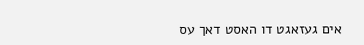אים געזאגט דו האסט דאך עס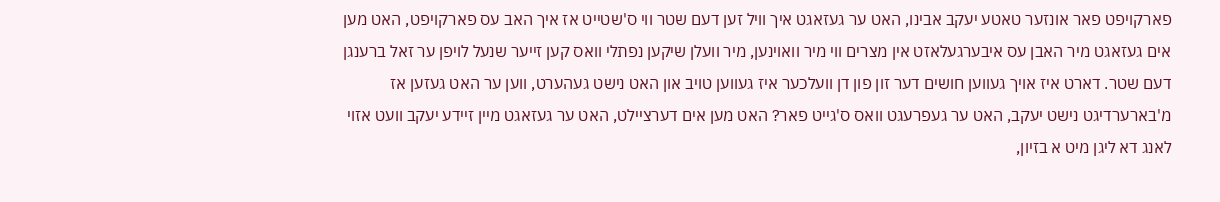פארקויפט פאר אונזער טאטע יעקב אבינו, האט ער געזאגט איך וויל זען דעם שטר ווי ס'שטייט אז איך האב עס פארקויפט, האט מען אים געזאגט מיר האבן עס איבערגעלאזט אין מצרים ווי מיר וואוינען, מיר וועלן שיקען נפתלי וואס קען זייער שנעל לויפן ער זאל ברענגן דעם שטר. דארט איז אויך געווען חושים דער זון פון דן וועלכער איז געווען טויב און האט נישט געהערט, ווען ער האט געזען אז מ'בארערדיגט נישט יעקב, האט ער געפרעגט וואס ס'גייט פאר? האט מען אים דערציילט, האט ער געזאגט מיין זיידע יעקב וועט אזוי לאנג דא ליגן מיט א בזיון,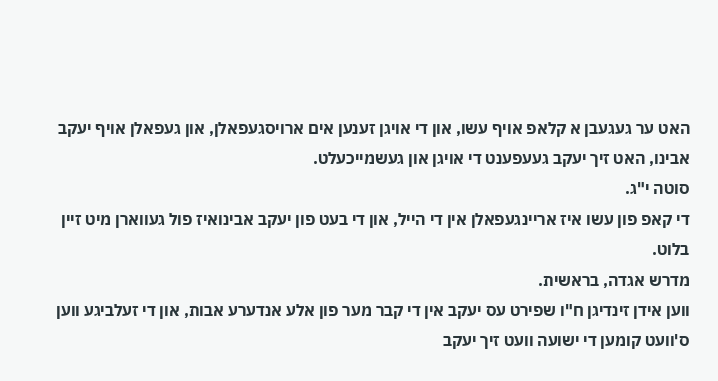האט ער געגעבן א קלאפ אויף עשו, און די אויגן זענען אים ארויסגעפאלן, און געפאלן אויף יעקב אבינו, האט זיך יעקב געעפענט די אויגן און געשמייכעלט.
סוטה י"ג.
די קאפ פון עשו איז אריינגעפאלן אין די הייל, און די בעט פון יעקב אבינואיז פול געווארן מיט זיין בלוט.
מדרש אגדה, בראשית.
ווען אידן זינדיגן ח"ו שפירט עס יעקב אין די קבר מער פון אלע אנדערע אבות, און די זעלביגע ווען ס'וועט קומען די ישועה וועט זיך יעקב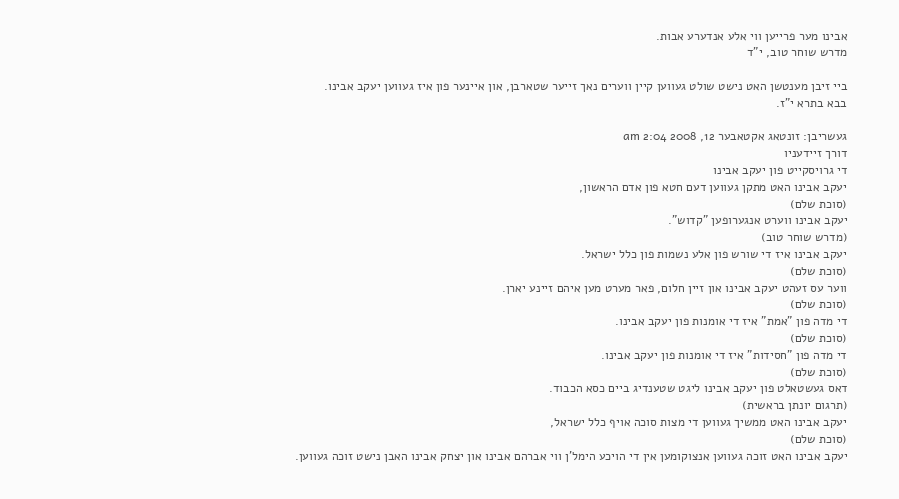אבינו מער פרייען ווי אלע אנדערע אבות.
מדרש שוחר טוב, י"ד

ביי זיבן מענטשן האט נישט שולט געווען קיין ווערים נאך זייער שטארבן, און איינער פון איז געווען יעקב אבינו.
בבא בתרא י"ז.

געשריבן: זונטאג אקטאבער 12, 2008 2:04 am
דורך זיידעניו
די גרויסקייט פון יעקב אבינו
יעקב אבינו האט מתקן געווען דעם חטא פון אדם הראשון,
(סוכת שלם)
יעקב אבינו ווערט אנגערופען "קדוש".
(מדרש שוחר טוב)
יעקב אבינו איז די שורש פון אלע נשמות פון כלל ישראל.
(סוכת שלם)
ווער עס זעהט יעקב אבינו און זיין חלום, פאר מערט מען איהם זיינע יארן.
(סוכת שלם)
די מדה פון "אמת" איז די אומנות פון יעקב אבינו.
(סוכת שלם)
די מדה פון "חסידות" איז די אומנות פון יעקב אבינו.
(סוכת שלם)
דאס געשטאלט פון יעקב אבינו ליגט שטענדיג ביים כסא הכבוד.
(תרגום יונתן בראשית)
יעקב אבינו האט ממשיך געווען די מצות סוכה אויף כלל ישראל,
(סוכת שלם)
יעקב אבינו האט זוכה געווען אנצוקומען אין די הויכע הימל'ן ווי אברהם אבינו און יצחק אבינו האבן נישט זוכה געווען.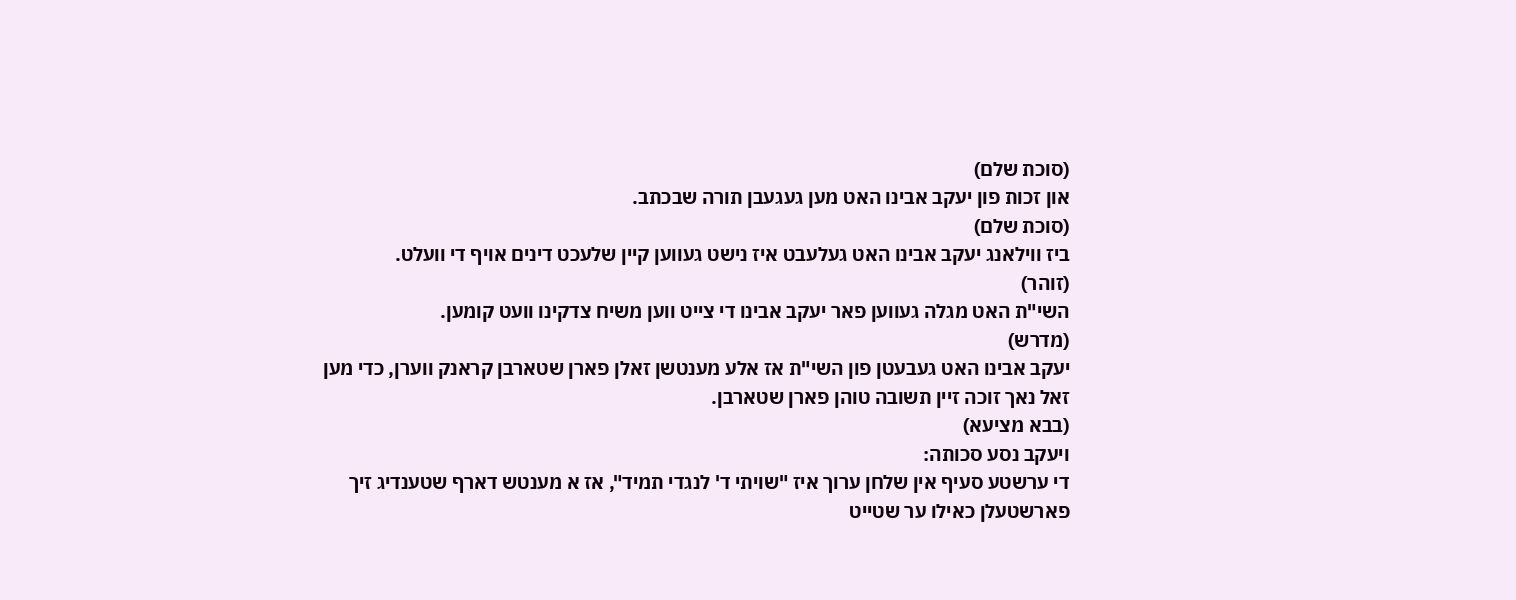(סוכת שלם)
און זכות פון יעקב אבינו האט מען געגעבן תורה שבכתב.
(סוכת שלם)
ביז ווילאנג יעקב אבינו האט געלעבט איז נישט געווען קיין שלעכט דינים אויף די וועלט.
(זוהר)
השי"ת האט מגלה געווען פאר יעקב אבינו די צייט ווען משיח צדקינו וועט קומען.
(מדרש)
יעקב אבינו האט געבעטן פון השי"ת אז אלע מענטשן זאלן פארן שטארבן קראנק ווערן, כדי מען זאל נאך זוכה זיין תשובה טוהן פארן שטארבן.
(בבא מציעא)
ויעקב נסע סכותה:
די ערשטע סעיף אין שלחן ערוך איז "שויתי ד' לנגדי תמיד", אז א מענטש דארף שטענדיג זיך פארשטעלן כאילו ער שטייט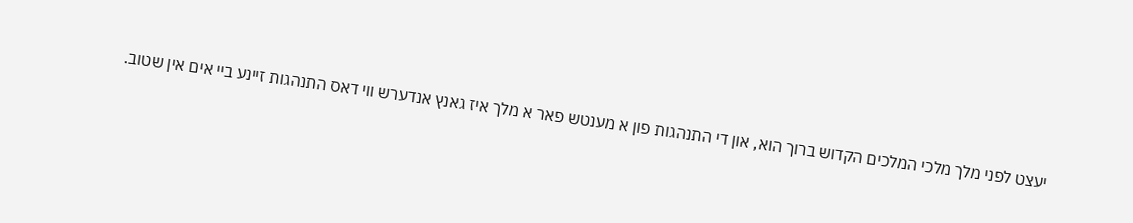יעצט לפני מלך מלכי המלכים הקדוש ברוך הוא, און די התנהגות פון א מענטש פאר א מלך איז גאנץ אנדערש ווי דאס התנהגות זיינע ביי אים אין שטוב.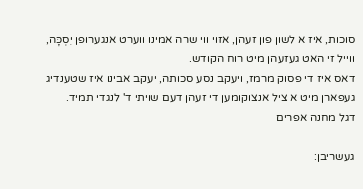סוכות, איז א לשון פון זעהן, אזוי ווי שרה אמינו ווערט אנגערופן יִסְכָּה, ווייל זי האט געזעהן מיט רוח הקודש.
דאס איז די פסוק מרמז, ויעקב נסע סכותה, יעקב אבינו איז שטענדיג געפארן מיט א ציל אנצוקומען די זעהן דעם שויתי ד' לנגדי תמיד.
דגל מחנה אפרים

געשריבן: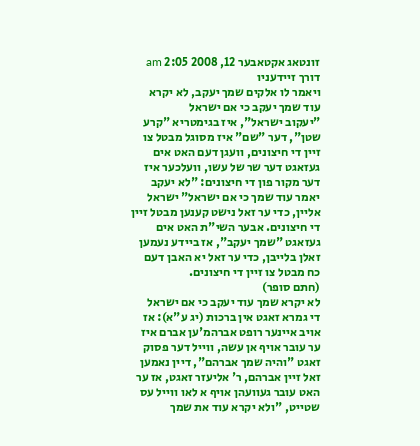זונטאג אקטאבער 12, 2008 2:05 am
דורך זיידעניו
ויאמר לו אלקים שמך יעקב, לא יקרא עוד שמך יעקב כי אם ישראל
"יעקוב ישראל", איז בגימטריא "קרע שטן", דער "שם" איז מסוגל מבטל צו זיין די חיצונים, וועגן דעם האט אים געזאגט דער שר של עשו, וועלכער איז דער מקור פון די חיצונים: "לא יעקב יאמר עוד שמך כי אם ישראל" ישראל אליין, כדי ער זאל נישט קענען מבטל זיין די חיצונים. אבער השי"ת האט אים געזאגט "שמך יעקב", אז ביידע נעמען זאלן בלייבן, כדי ער זאל יא האבן דעם כח מבטל צו זיין די חיצונים.
(חתם סופר)
לא יקרא שמך עוד יעקב כי אם ישראל
די גמרא זאגט אין ברכות (יג ע"א): אז אויב איינער רופט אברהמ'ען אברם איז ער עובר אויף אן עשה, ווייל דער פסוק זאגט "והיה שמך אברהם", דיין נאמען זאל זיין אברהם, ר' אליעזר זאגט, אז ער האט עובר געוועהן אויף א לאו ווייל עס שטייט, "ולא יקרא עוד את שמך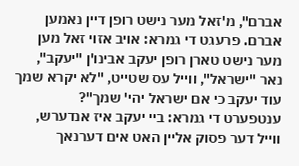אברם", מ'זאל מער נישט רופן דיין נאמען אברם. פרעגט די גמרא: אויב אזוי זאל מען מער נישט טארן רופן יעקב אבינו'ן "יעקב", נאר "ישראל", ווייל עס שטייט, "לא יקרא שמך עוד יעקב כי אם ישראל יהי' שמך"?
ענטפערט די גמרא: ביי יעקב איז אנדערש, ווייל דער פסוק אליין האט אים דערנאך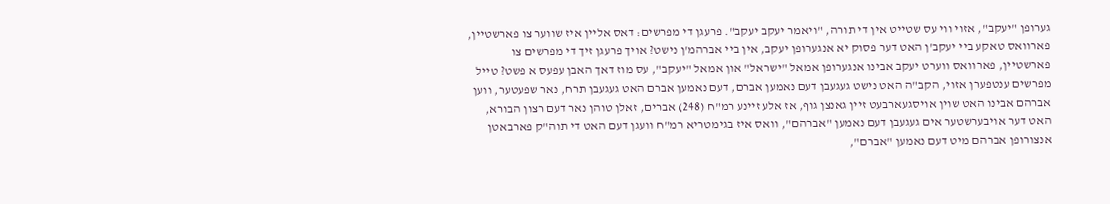גערופן "יעקב", אזוי ווי עס שטייט אין די תורה, "ויאמר יעקב יעקב". פרעגן די מפרשים: דאס אליין איז שווער צו פארשטיין, פארוואס טאקע ביי יעקב'ן האט דער פסוק יא אנגערופן יעקב, אין ביי אברהמ'ן נישט? אויך פרעגן זיך די מפרשים צו פארשטיין, פארוואס ווערט יעקב אבינו אנגערופן אמאל "ישראל" און אמאל "יעקב", עס מוז דאך האבן עפעס א פשט? טייל מפרשים ענטפערן אזוי, הקב"ה האט נישט געגעבן דעם נאמען אברם, דעם נאמען אברם האט געגעבן תרח, נאר שפעטער, ווען אברהם אבינו האט שוין אויסגעארבעט זיין גאנצן גוף, אז אלע זיינע רמ"ח (248) אברים, זאלן טוהן נאר דעם רצון הבורא, האט דער אויבערשטער אים געגעבן דעם נאמען "אברהם", וואס איז בגימטריא רמ"ח וועגן דעם האט די תוה"ק פארבאטן אנצורופן אברהם מיט דעם נאמען "אברם",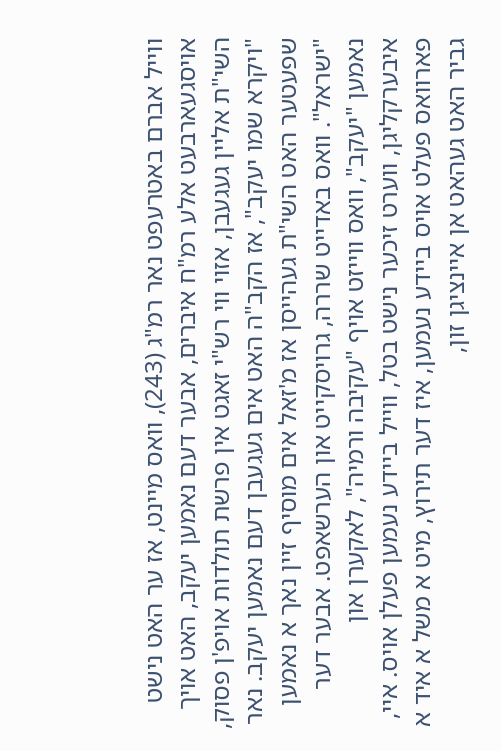ווייל אברם באטרעפט נאר רמ"ג (243), וואס מיינט, אז ער האט נישט אויסגעארבעט אלע רמ"ח איברים, אבער דעם נאמען יעקב, האט אויך השי"ת אליין געגעבן, אזוי ווי רש"י זאגט אין פרשת תולדות אויפ'ן פסוק, "ויקרא שמו יעקב", אז הקב"ה האט אים געגעבן דעם נאמען יעקב. נאר שפעטער האט השי"ת געהייסן אז מ'זאל אים מוסיף זיין נאך א נאמען "ישראל". וואס באדייט שררה, גרויסקייט און הערשאפט. אבער דער נאמען "יעקב", וואס ווייזט אויף "עקיבה ורמיה", לאקערן און איבערקליגן, ווערט זיכער נישט בטל, ווייל ביידע נעמען פעלן אויס. איי, פארוואס פעלט אויס ביידע נעמען, איז דער תירוץ, מיט א משל א איד א גביר האט געהאט אן איינציגן זון,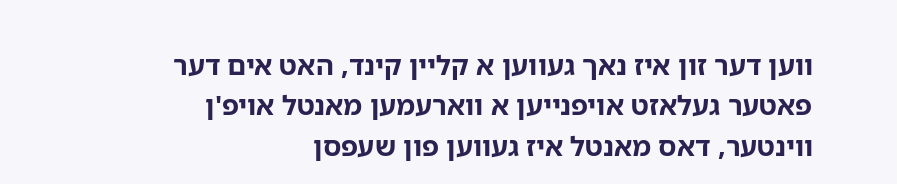ווען דער זון איז נאך געווען א קליין קינד, האט אים דער פאטער געלאזט אויפנייען א ווארעמען מאנטל אויפ'ן ווינטער, דאס מאנטל איז געווען פון שעפסן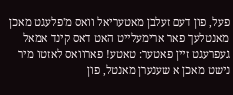פעל, פון דעם זעלבן מאטעריאל וואס מ'פלעגט מאכן מאנטלעך פאר ארימעלייט האט דאס קינד אמאל געפרעגט זיין פאטער: טאטע! פארוואס לאזטו מיר נישט מאכן א שענערן מאנטל, פון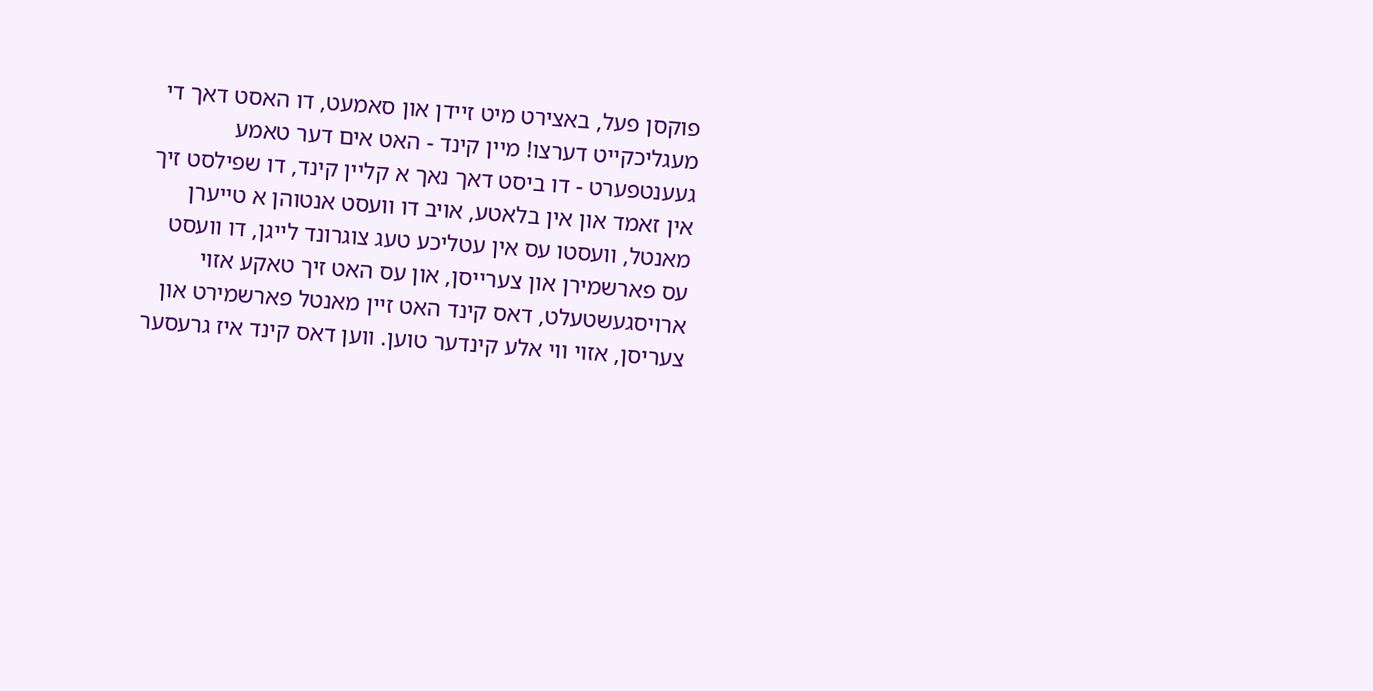פוקסן פעל, באצירט מיט זיידן און סאמעט, דו האסט דאך די מעגליכקייט דערצו! מיין קינד - האט אים דער טאמע געענטפערט - דו ביסט דאך נאך א קליין קינד, דו שפילסט זיך אין זאמד און אין בלאטע, אויב דו וועסט אנטוהן א טייערן מאנטל, וועסטו עס אין עטליכע טעג צוגרונד לייגן, דו וועסט עס פארשמירן און צערייסן, און עס האט זיך טאקע אזוי ארויסגעשטעלט, דאס קינד האט זיין מאנטל פארשמירט און צעריסן, אזוי ווי אלע קינדער טוען. ווען דאס קינד איז גרעסער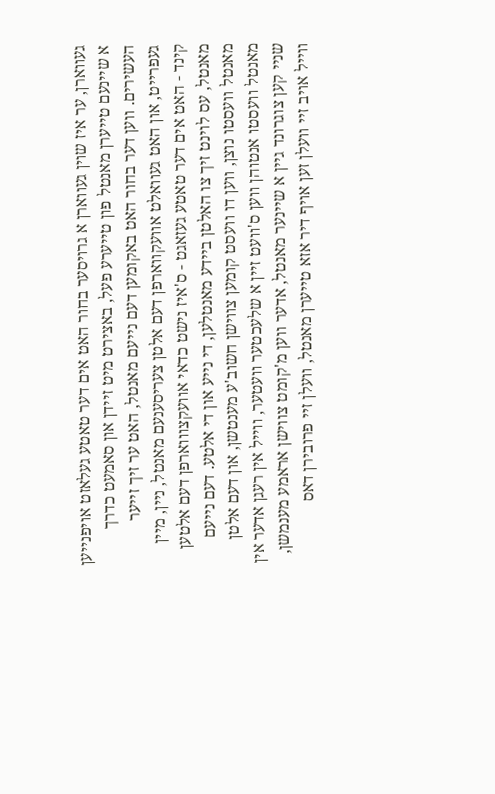געווארן, ער איז שוין געווארן א גרויסער בחור האט אים דער טאטע געלאזט אויפנייען א שיינעם טייערן מאנטל פון טייערע פעל, באצירט מיט זיידן און סאמעט כדרך העשירים. ווען דער בחור האט באקומען דעם נייעם מאנטל, האט ער זיך זייער געפרייט, און האט געוואלט אוועקווארפן דעם אלטן צעריסענעם מאנטל, ניין, מיין קינד - האט אים דער טאטע געזאגט - ס'איז נישט כדאי אוועקצוווארפן דעם אלטען מאנטל, עס לוינט זיך צו האלטן ביידע מאנטלען, די נייע און די אלטע. דעם נייעם מאנטל וועסטו נוצן, ווען דו וועסט קומען צווישן חשוב'ע מענטשן, און דעם אלטן מאנטל וועסטו אנטוהן ווען ס'וועט זיין א שלעכטער וועטער, ווייל אין רעגן אדער אין שניי קען צוגרונד גיין א שיינער מאנטל, אדער ווען מ'קומט צווישן אראמע מענמשן, ווייל אויב זיי וועלן זען אויף דיר אזא טייערן מאנטל, וועלן זיי פרובירן דאס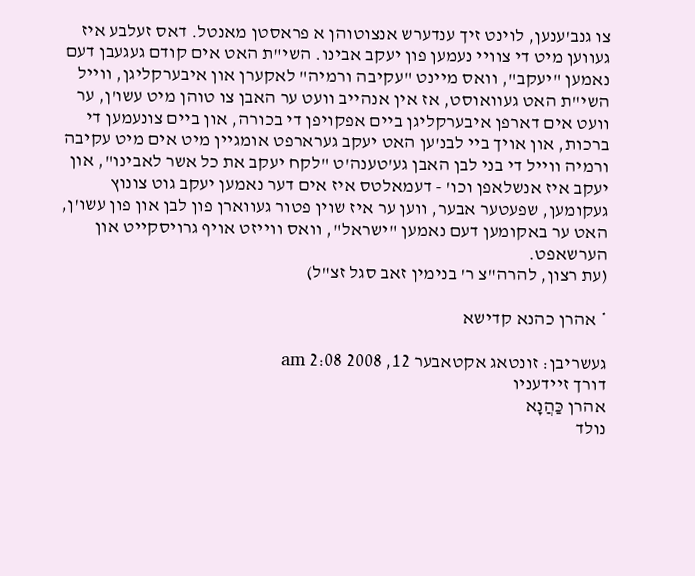צו גנב'ענען, לוינט זיך ענדערש אנצוטוהן א פראסטן מאנטל. דאס זעלבע איז געווען מיט די צוויי נעמען פון יעקב אבינו. השי"ת האט אים קודם געגעבן דעם נאמען "יעקב", וואס מיינט "עקיבה ורמיה" לאקערן און איבערקליגן, ווייל השי"ת האט געוואוסט, אז אין אנהייב וועט ער האבן צו טוהן מיט עשו'ן, ער וועט אים דארפן איבערקליגן ביים אפקויפן די בכורה, און ביים צונעמען די ברכות, און אויך ביי לבנ'ען האט יעקב גערארפט אומגיין מיט אים מיט עקיבה ורמיה ווייל די בני לבן האבן גע'טענה'ט "לקח יעקב את כל אשר לאבינו", און יעקב איז אנשלאפן וכו' - דעמאלטס איז אים דער נאמען יעקב גוט צונוץ געקומען, שפעטער אבער, ווען ער איז שוין פטור געווארן פון לבן און פון עשו'ן, האט ער באקומען דעם נאמען "ישראל", וואס ווייזט אויף גרויסקייט און הערשאפט.
(עת רצון, להרה"צ ר' בנימין זאב סגל זצ"ל)

* אהרן כהנא קדישא

געשריבן: זונטאג אקטאבער 12, 2008 2:08 am
דורך זיידעניו
אהרן כַּהֲנָא
נולד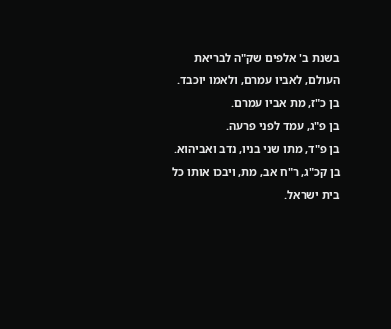בשנת ב' אלפים שק"ה לבריאת העולם, לאביו עמרם, ולאמו יוכבד.
בן כ"ז, מת אביו עמרם.
בן פ"ג, עמד לפני פרעה.
בן פ"ד, מתו שני בניו, נדב ואביהוא.
בן קכ"ג, ר"ח אב, מת, ויבכו אותו כל בית ישראל.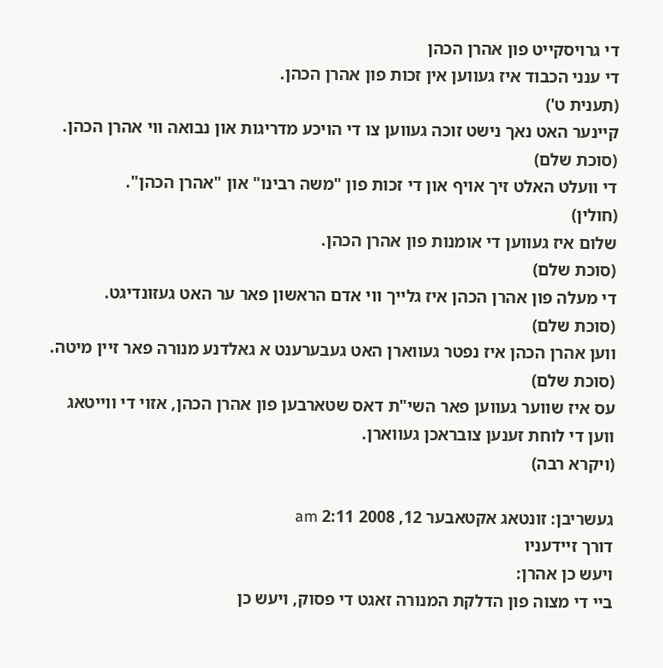די גרויסקייט פון אהרן הכהן
די ענני הכבוד איז געווען אין זכות פון אהרן הכהן.
(תענית ט')
קיינער האט נאך נישט זוכה געווען צו די הויכע מדריגות און נבואה ווי אהרן הכהן.
(סוכת שלם)
די וועלט האלט זיך אויף און די זכות פון "משה רבינו" און "אהרן הכהן".
(חולין)
שלום איז געווען די אומנות פון אהרן הכהן.
(סוכת שלם)
די מעלה פון אהרן הכהן איז גלייך ווי אדם הראשון פאר ער האט געזונדיגט.
(סוכת שלם)
ווען אהרן הכהן איז נפטר געווארן האט געבערענט א גאלדנע מנורה פאר זיין מיטה.
(סוכת שלם)
עס איז שווער געווען פאר השי"ת דאס שטארבען פון אהרן הכהן, אזוי די ווייטאג ווען די לוחת זענען צובראכן געווארן.
(ויקרא רבה)

געשריבן: זונטאג אקטאבער 12, 2008 2:11 am
דורך זיידעניו
ויעש כן אהרן:
ביי די מצוה פון הדלקת המנורה זאגט די פסוק, ויעש כן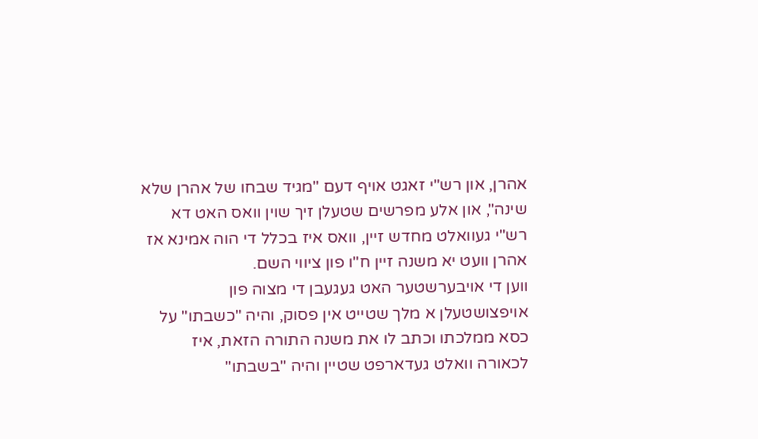אהרן, און רש"י זאגט אויף דעם "מגיד שבחו של אהרן שלא שינה", און אלע מפרשים שטעלן זיך שוין וואס האט דא רש"י געוואלט מחדש זיין, וואס איז בכלל די הוה אמינא אז אהרן וועט יא משנה זיין ח"ו פון ציווי השם.
ווען די אויבערשטער האט געגעבן די מצוה פון אויפצושטעלן א מלך שטייט אין פסוק, והיה "כשבתו" על כסא ממלכתו וכתב לו את משנה התורה הזאת, איז לכאורה וואלט געדארפט שטיין והיה "בשבתו"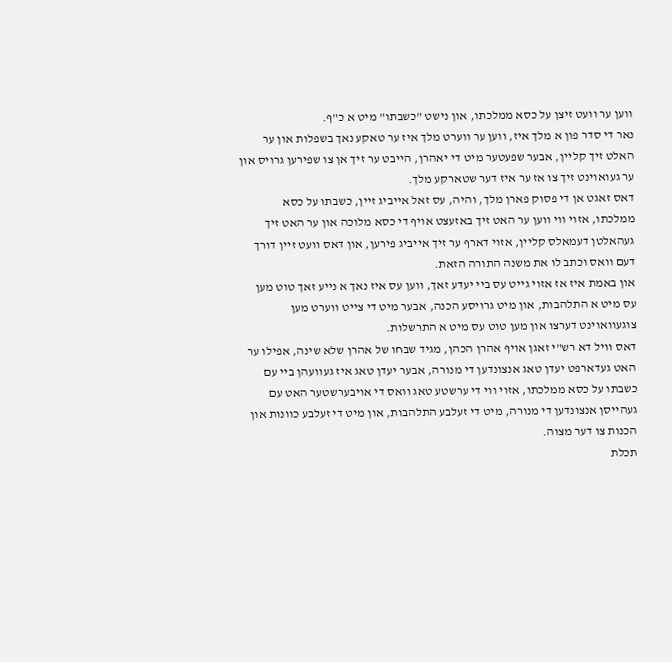ווען ער וועט זיצן על כסא ממלכתו, און נישט "כשבתו" מיט א כ"ף.
נאר די סדר פון א מלך איז, ווען ער ווערט מלך איז ער טאקע נאך בשפלות און ער האלט זיך קליין, אבער שפעטער מיט די יאהרן, הייבט ער זיך אן צו שפירען גרויס און ער געואוינט זיך צו אז ער איז דער שטארקע מלך.
דאס זאגט אן די פסוק פארן מלך, והיה, עס זאל אייביג זיין, כשבתו על כסא ממלכתו, אזוי ווי ווען ער האט זיך באזעצט אויף די כסא מלוכה און ער האט זיך געהאלטן דעמאלס קליין, אזוי דארף ער זיך אייביג פירען, און דאס וועט זיין דורך דעם וואס וכתב לו את משנה התורה הזאת.
און באמת איז אז אזוי גייט עס ביי יעדע זאך, ווען עס איז נאך א נייע זאך טוט מען עס מיט א התלהבות, און מיט גרויסע הכנה, אבער מיט די צייט ווערט מען צוגעוואוינט דערצו און מען טוט עס מיט א התרשלות.
דאס וויל דא רש"י זאגן אויף אהרן הכהן, מגיד שבחו של אהרן שלא שינה, אפילו ער האט געדארפט יעדן טאג אנצונדען די מנורה, אבער יעדן טאג איז געוועהן ביי עם כשבתו על כסא ממלכתו, אזוי ווי די ערשטע טאג וואס די אויבערשטער האט עם געהייסן אנצונדען די מנורה, מיט די זעלבע התלהבות, און מיט די זעלבע כוונות און הכנות צו דער מצוה.
תכלת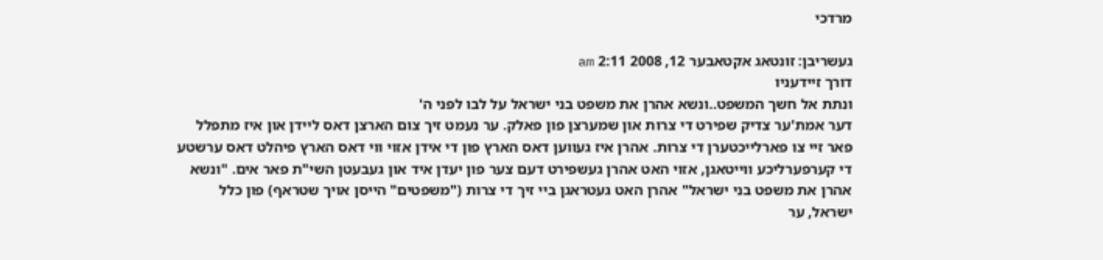מרדכי

געשריבן: זונטאג אקטאבער 12, 2008 2:11 am
דורך זיידעניו
ונתת אל חשך המשפט..ונשא אהרן את משפט בני ישראל על לבו לפני ה'
דער אמת'ער צדיק שפירט די צרות און שמערצן פון פאלק. ער נעמט זיך צום הארצן דאס ליידן און איז מתפלל פאר זיי צו פארלייכטערן די צרות. אהרן איז געווען דאס הארץ פון די אידן אזוי ווי דאס הארץ פיהלט דאס ערשטע די קערפערליכע ווייטאגן, אזוי האט אהרן געשפירט דעם צער פון יעדן איד און געבעטן השי"ת פאר אים. "ונשא אהרן את משפט בני ישראל" אהרן האט געטראגן ביי זיך די צרות ("משפטים" הייסן אויך שטראף) פון כלל ישראל, ער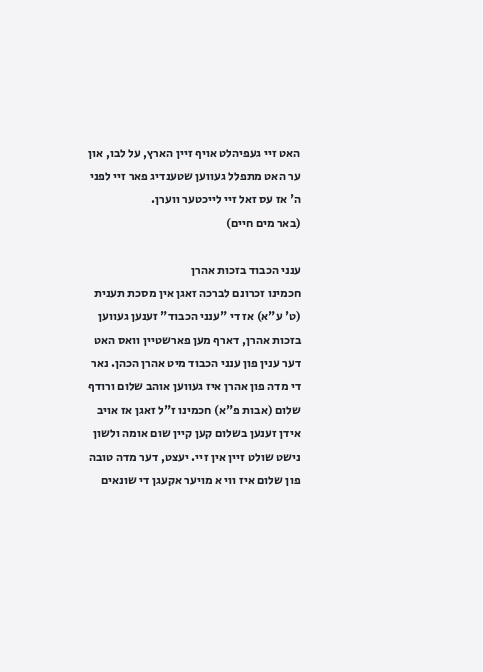האט זיי געפיהלט אויף זיין הארץ, על לבו, און ער האט מתפלל געווען שטענדיג פאר זיי לפני ה' אז עס זאל זיי לייכטער ווערן.
(באר מים חיים)

ענני הכבוד בזכות אהרן
חכמינו זכרונם לברכה זאגן אין מסכת תענית (ט' ע"א) אז די "ענני הכבוד" זענען געווען בזכות אהרן, דארף מען פארשטיין וואס האט דער ענין פון ענני הכבוד מיט אהרן הכהן. נאר די מדה פון אהרן איז געווען אוהב שלום ורודף שלום (אבות פ"א) חכמינו ז"ל זאגן אז אויב אידן זענען בשלום קען קיין שום אומה ולשון נישט שולט זיין אין זיי. יעצט, דער מדה טובה פון שלום איז ווי א מויער אקעגן די שונאים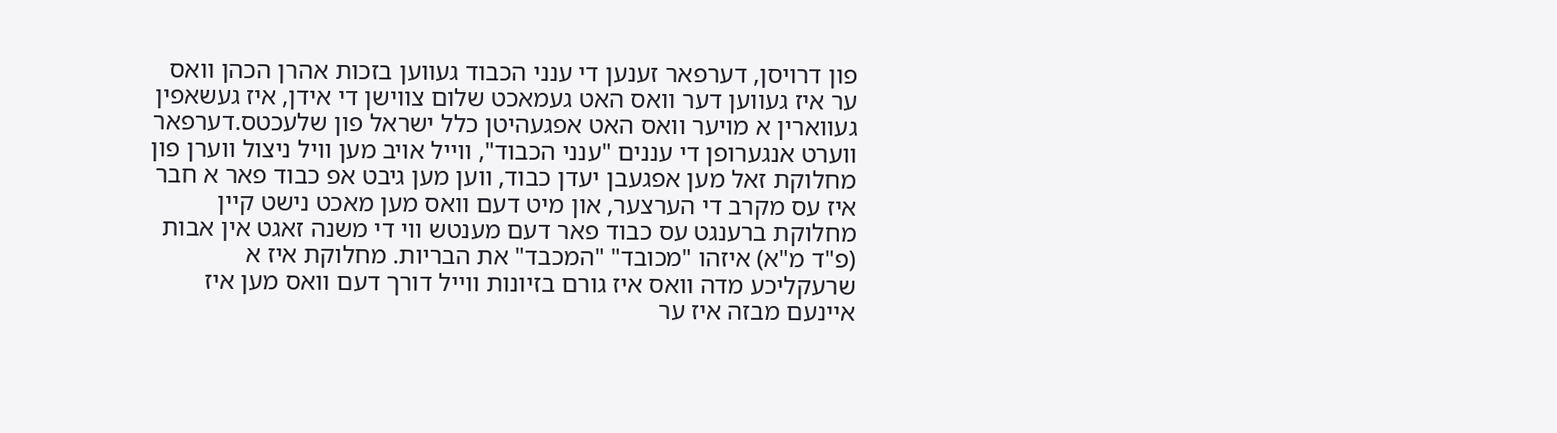פון דרויסן, דערפאר זענען די ענני הכבוד געווען בזכות אהרן הכהן וואס ער איז געווען דער וואס האט געמאכט שלום צווישן די אידן, איז געשאפין געווארין א מויער וואס האט אפגעהיטן כלל ישראל פון שלעכטס.דערפאר ווערט אנגערופן די עננים "ענני הכבוד", ווייל אויב מען וויל ניצול ווערן פון מחלוקת זאל מען אפגעבן יעדן כבוד, ווען מען גיבט אפ כבוד פאר א חבר איז עס מקרב די הערצער, און מיט דעם וואס מען מאכט נישט קיין מחלוקת ברענגט עס כבוד פאר דעם מענטש ווי די משנה זאגט אין אבות (פ"ד מ"א) איזהו "מכובד" "המכבד" את הבריות. מחלוקת איז א שרעקליכע מדה וואס איז גורם בזיונות ווייל דורך דעם וואס מען איז איינעם מבזה איז ער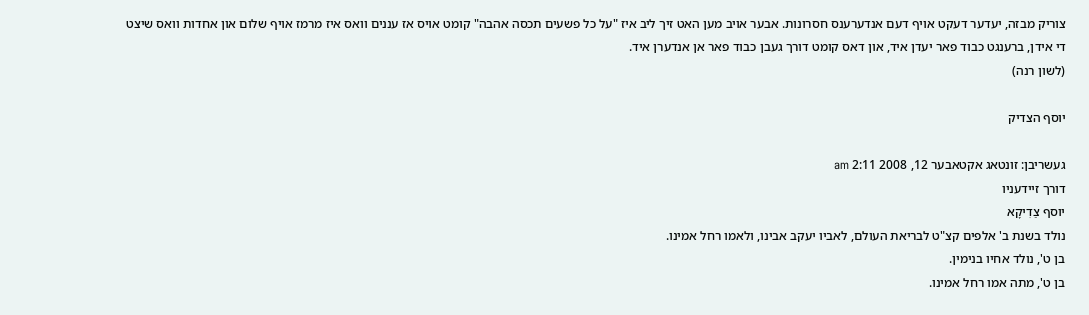צוריק מבזה, יעדער דעקט אויף דעם אנדערענס חסרונות. אבער אויב מען האט זיך ליב איז "על כל פשעים תכסה אהבה" קומט אויס אז עננים וואס איז מרמז אויף שלום און אחדות וואס שיצט די אידן, ברענגט כבוד פאר יעדן איד, און דאס קומט דורך געבן כבוד פאר אן אנדערן איד.
(לשון רנה)

יוסף הצדיק

געשריבן: זונטאג אקטאבער 12, 2008 2:11 am
דורך זיידעניו
יוסף צַדִיקָא
נולד בשנת ב' אלפים קצ"ט לבריאת העולם, לאביו יעקב אבינו, ולאמו רחל אמינו.
בן ט', נולד אחיו בנימין.
בן ט', מתה אמו רחל אמינו.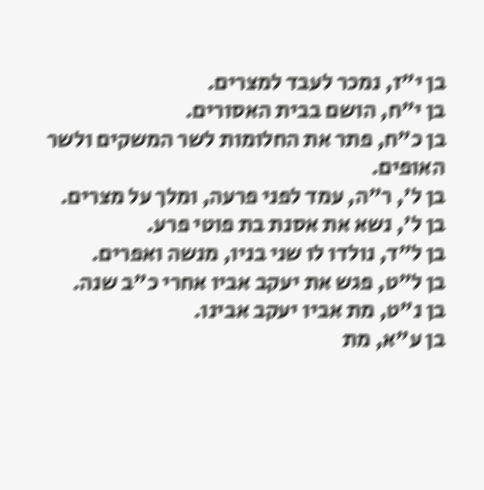בן י"ז, נמכר לעבד למצרים.
בן י"ח, הושם בבית האסורים.
בן כ"ח, פתר את החלומות לשר המשקים ולשר האופים.
בן ל', ר"ה, עמד לפני פרעה, ומלך על מצרים.
בן ל', נשא את אסנת בת פוטי פרע.
בן ל"ד, נולדו לו שני בניו, מנשה ואפרים.
בן ל"ט, פגש את יעקב אביו אחרי כ"ב שנה.
בן נ"ט, מת אביו יעקב אבינו.
בן ע"א, מת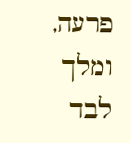פרעה, ומלך לבד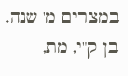במצרים מ' שנה.
בן ק"י, מת,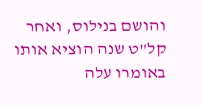והושם בנילוס, ואחר קל"ט שנה הוציא אותו באומרו עלה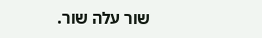שור עלה שור.